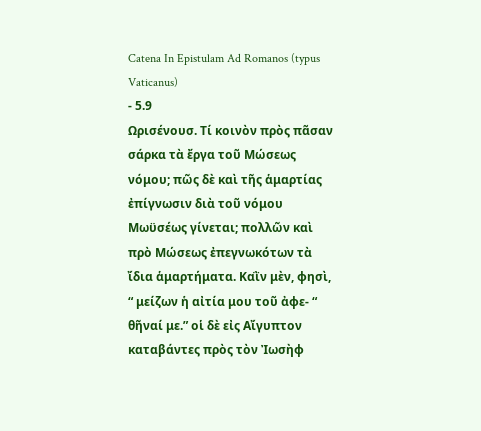Catena In Epistulam Ad Romanos (typus Vaticanus)
- 5.9
Ωρισένουσ. Τί κοινὸν πρὸς πᾶσαν σάρκα τὰ ἔργα τοῦ Μώσεως νόμου; πῶς δὲ καὶ τῆς ἁμαρτίας ἐπίγνωσιν διὰ τοῦ νόμου Μωϋσέως γίνεται; πολλῶν καὶ πρὸ Μώσεως ἐπεγνωκότων τὰ ἴδια ἁμαρτήματα. Καῒν μὲν, φησὶ, “ μείζων ἡ αἰτία μου τοῦ ἀφε- “ θῆναί με.” οἱ δὲ εἰς Αἴγυπτον καταβάντες πρὸς τὸν Ἰωσὴφ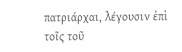πατριάρχαι, λέγουσιν ἐπὶ τοῖς τοῦ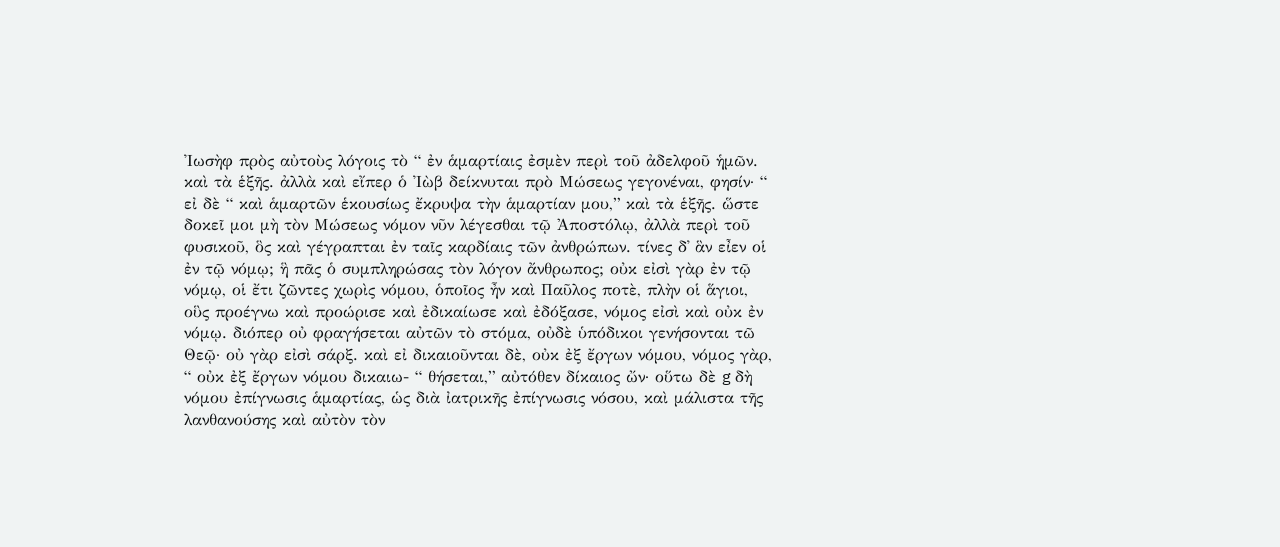Ἰωσὴφ πρὸς αὐτοὺς λόγοις τὸ “ ἐν ἁμαρτίαις ἐσμὲν περὶ τοῦ ἀδελφοῦ ἡμῶν. καὶ τὰ ἑξῆς. ἀλλὰ καὶ εἴπερ ὁ Ἰὼβ δείκνυται πρὸ Μώσεως γεγονέναι, φησίν· “ εἰ δὲ “ καὶ ἁμαρτῶν ἑκουσίως ἔκρυψα τὴν ἁμαρτίαν μου,” καὶ τὰ ἑξῆς. ὥστε δοκεῖ μοι μὴ τὸν Μώσεως νόμον νῦν λέγεσθαι τῷ Ἀποστόλῳ, ἀλλὰ περὶ τοῦ φυσικοῦ, ὃς καὶ γέγραπται ἐν ταῖς καρδίαις τῶν ἀνθρώπων. τίνες δ᾿ ἃν εἶεν οἱ ἐν τῷ νόμῳ; ἣ πᾶς ὁ συμπληρώσας τὸν λόγον ἄνθρωπος; οὐκ εἰσὶ γὰρ ἐν τῷ νόμῳ, οἱ ἔτι ζῶντες χωρὶς νόμου, ὁποῖος ἦν καὶ Παῦλος ποτὲ, πλὴν οἱ ἅγιοι, οὓς προέγνω καὶ προώρισε καὶ ἐδικαίωσε καὶ ἐδόξασε, νόμος εἰσὶ καὶ οὐκ ἐν νόμῳ. διόπερ οὐ φραγήσεται αὐτῶν τὸ στόμα, οὐδὲ ὑπόδικοι γενήσονται τῶ Θεῷ· οὐ γὰρ εἰσὶ σάρξ. καὶ εἰ δικαιοῦνται δὲ, οὐκ ἐξ ἔργων νόμου, νόμος γὰρ, “ οὐκ ἐξ ἔργων νόμου δικαιω- “ θήσεται,” αὐτόθεν δίκαιος ὤν· οὕτω δὲ g δὴ νόμου ἐπίγνωσις ἁμαρτίας, ὡς διὰ ἰατρικῆς ἐπίγνωσις νόσου, καὶ μάλιστα τῆς λανθανούσης καὶ αὐτὸν τὸν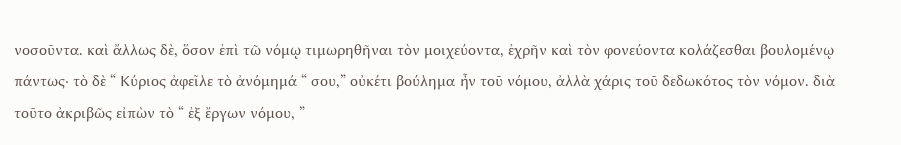νοσοῦντα. καὶ ἄλλως δὲ, ὅσον ἐπὶ τῶ νόμῳ τιμωρηθῆναι τὸν μοιχεύοντα, ἐχρῆν καὶ τὸν φονεύοντα κολάζεσθαι βουλομένῳ πάντως· τὸ δὲ “ Κύριος ἀφεῖλε τὸ ἀνόμημά “ σου,” οὐκέτι βούλημα ἦν τοῦ νόμου, ἀλλὰ χάρις τοῦ δεδωκότος τὸν νόμον. διὰ τοῦτο ἀκριβῶς εἰπὼν τὸ “ ἐξ ἔργων νόμου, ”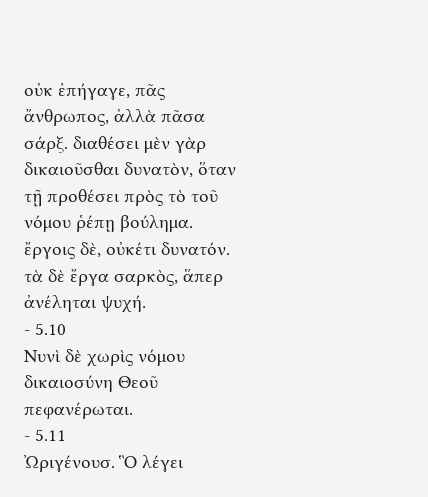οὐκ ἐπήγαγε, πᾶς ἄνθρωπος, ἀλλὰ πᾶσα σάρξ. διαθέσει μὲν γὰρ δικαιοῦσθαι δυνατὸν, ὅταν τῇ προθέσει πρὸς τὸ τοῦ νόμου ῥέπῃ βούλημα. ἔργοις δὲ, οὐκέτι δυνατόν. τὰ δὲ ἔργα σαρκὸς, ἅπερ ἀνέληται ψυχή.
- 5.10
Νυνὶ δὲ χωρὶς νόμου δικαιοσύνη Θεοῦ πεφανέρωται.
- 5.11
Ὠριγένουσ. Ὃ λέγει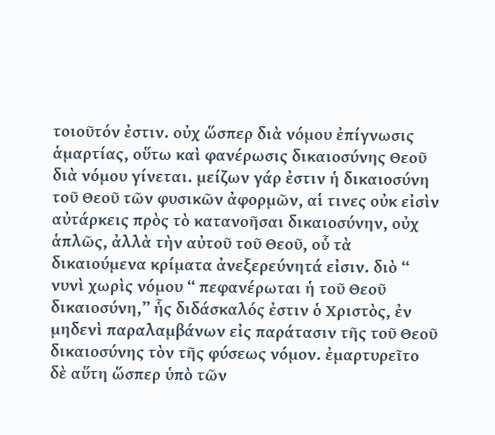τοιοῦτόν ἐστιν. οὐχ ὥσπερ διὰ νόμου ἐπίγνωσις ἁμαρτίας, οὕτω καὶ φανέρωσις δικαιοσύνης Θεοῦ διὰ νόμου γίνεται. μείζων γάρ ἐστιν ἡ δικαιοσύνη τοῦ Θεοῦ τῶν φυσικῶν ἀφορμῶν, αἱ τινες οὐκ εἰσὶν αὐτάρκεις πρὸς τὸ κατανοῆσαι δικαιοσύνην, οὐχ ἁπλῶς, ἀλλὰ τὴν αὐτοῦ τοῦ Θεοῦ, οὗ τὰ δικαιούμενα κρίματα ἀνεξερεύνητά εἰσιν. διὸ “ νυνὶ χωρὶς νόμου “ πεφανέρωται ἡ τοῦ Θεοῦ δικαιοσύνη,” ἧς διδάσκαλός ἐστιν ὁ Χριστὸς, ἐν μηδενὶ παραλαμβάνων εἰς παράτασιν τῆς τοῦ Θεοῦ δικαιοσύνης τὸν τῆς φύσεως νόμον. ἐμαρτυρεῖτο δὲ αὕτη ὥσπερ ὑπὸ τῶν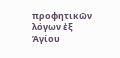προφητικῶν λόγων ἐξ Ἁγίου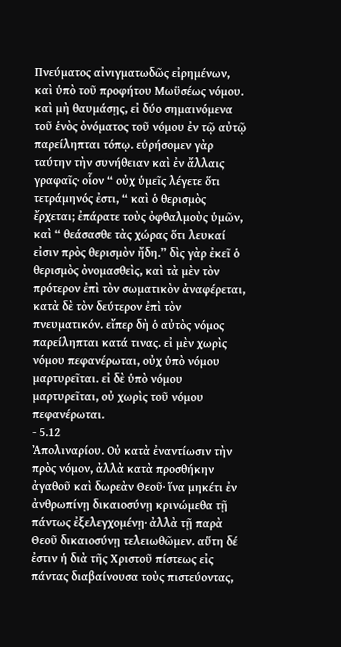Πνεύματος αἰνιγματωδῶς εἰρημένων, καὶ ὑπὸ τοῦ προφήτου Μωϋσέως νόμου. καὶ μὴ θαυμάσῃς, εἰ δύο σημαινόμενα τοῦ ἑνὸς ὀνόματος τοῦ νόμου ἐν τῷ αὐτῷ παρείληπται τόπῳ. εὑρήσομεν γὰρ ταύτην τὴν συνήθειαν καὶ ἐν ἄλλαις γραφαῖς· οἷον “ οὐχ ὑμεῖς λέγετε ὅτι τετράμηνός ἐστι, “ καὶ ὁ θερισμὸς ἔρχεται; ἐπάρατε τοὺς ὀφθαλμοὺς ὑμῶν, καὶ “ θεάσασθε τὰς χώρας ὅτι λευκαί εἰσιν πρὸς θερισμὸν ἤδη.” δὶς γὰρ ἐκεῖ ὁ θερισμὸς ὀνομασθεὶς, καὶ τὰ μὲν τὸν πρότερον ἐπὶ τὸν σωματικὸν ἀναφέρεται, κατὰ δὲ τὸν δεύτερον ἐπὶ τὸν πνευματικόν. εἴπερ δὴ ὁ αὐτὸς νόμος παρείληπται κατά τινας. εἰ μὲν χωρὶς νόμου πεφανέρωται, οὐχ ὑπὸ νόμου μαρτυρεῖται. εἰ δὲ ὑπὸ νόμου μαρτυρεῖται, οὐ χωρὶς τοῦ νόμου πεφανέρωται.
- 5.12
Ἀπολιναρίου. Οὐ κατὰ ἐναντίωσιν τὴν πρὸς νόμον, ἀλλὰ κατὰ προσθήκην ἀγαθοῦ καὶ δωρεὰν Θεοῦ· ἵνα μηκέτι ἐν ἀνθρωπίνῃ δικαιοσύνῃ κρινώμεθα τῇ πάντως ἐξελεγχομένῃ· ἀλλὰ τῇ παρὰ Θεοῦ δικαιοσύνῃ τελειωθῶμεν. αὕτη δέ ἐστιν ἡ διὰ τῆς Χριστοῦ πίστεως εἰς πάντας διαβαίνουσα τοὺς πιστεύοντας,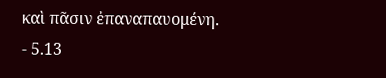καὶ πᾶσιν ἐπαναπαυομένη.
- 5.13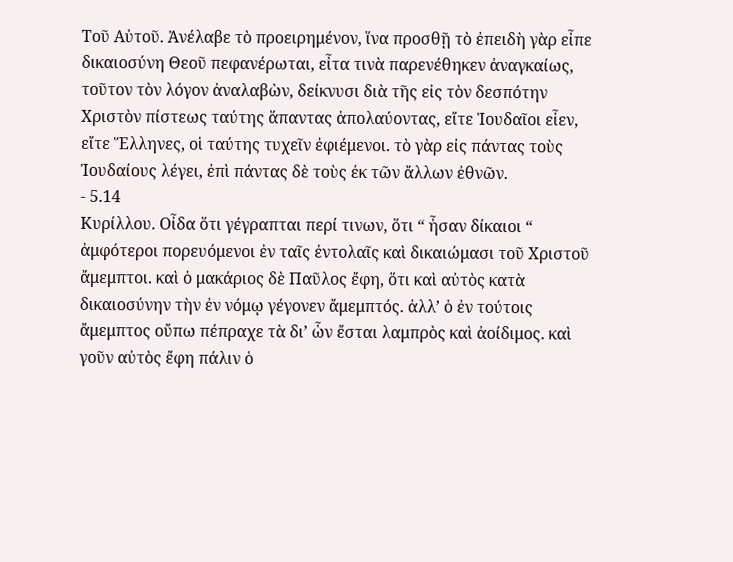Τοῦ Αὐτοῦ. Ἀνέλαβε τὸ προειρημένον, ἵνα προσθῇ τὸ ἐπειδὴ γὰρ εἶπε δικαιοσύνη Θεοῦ πεφανέρωται, εἶτα τινὰ παρενέθηκεν ἀναγκαίως, τοῦτον τὸν λόγον ἀναλαβὼν, δείκνυσι διὰ τῆς εἰς τὸν δεσπότην Χριστὸν πίστεως ταύτης ἅπαντας ἀπολαύοντας, εἴτε Ἰουδαῖοι εἶεν, εἴτε Ἕλληνες, οἱ ταύτης τυχεῖν ἐφιέμενοι. τὸ γὰρ εἰς πάντας τοὺς Ἰουδαίους λέγει, ἐπὶ πάντας δὲ τοὺς ἐκ τῶν ἄλλων ἐθνῶν.
- 5.14
Κυρίλλου. Οἶδα ὅτι γέγραπται περί τινων, ὅτι “ ἦσαν δίκαιοι “ ἀμφότεροι πορευόμενοι ἐν ταῖς ἐντολαῖς καὶ δικαιώμασι τοῦ Χριστοῦ ἄμεμπτοι. καὶ ὁ μακάριος δὲ Παῦλος ἔφη, ὅτι καὶ αὐτὸς κατὰ δικαιοσύνην τὴν ἐν νόμῳ γέγονεν ἄμεμπτός. ἀλλ’ ὁ ἐν τούτοις ἄμεμπτος οὔπω πέπραχε τὰ δι’ ὧν ἔσται λαμπρὸς καὶ ἀοίδιμος. καὶ γοῦν αὐτὸς ἔφη πάλιν ὁ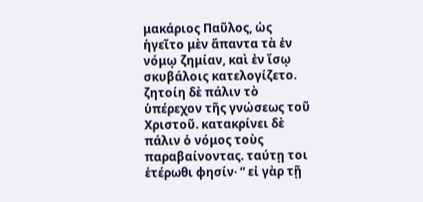μακάριος Παῦλος, ὡς ἡγεῖτο μὲν ἅπαντα τὰ ἐν νόμῳ ζημίαν, καὶ ἐν ἴσῳ σκυβάλοις κατελογίζετο. ζητοίη δὲ πάλιν τὸ ὑπέρεχον τῆς γνώσεως τοῦ Χριστοῦ. κατακρίνει δὲ πάλιν ὁ νόμος τοὺς παραβαίνοντας. ταύτῃ τοι ἑτέρωθι φησίν· “ εἰ γὰρ τῇ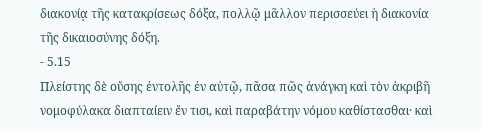διακονίᾳ τῆς κατακρίσεως δόξα, πολλῷ μᾶλλον περισσεύει ἡ διακονία τῆς δικαιοσύνης δόξη.
- 5.15
Πλείστης δὲ οὔσης ἐντολῆς ἐν αὐτῷ, πᾶσα πῶς ἀνάγκη καὶ τὸν ἀκριβῆ νομοφύλακα διαπταίειν ἔν τισι, καὶ παραβάτην νόμου καθίστασθαι· καὶ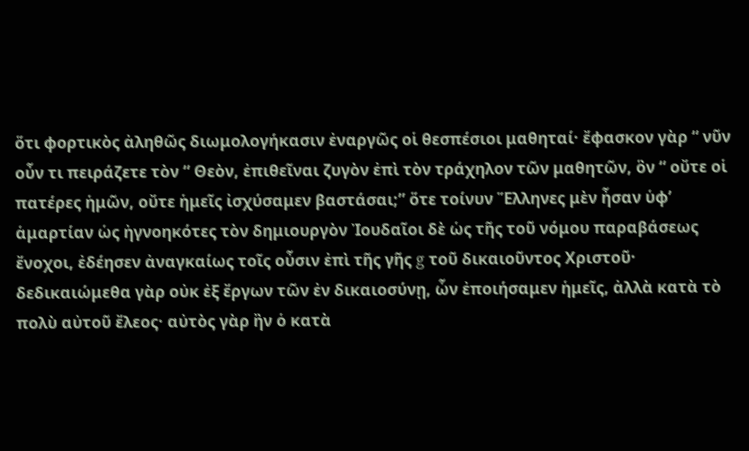ὅτι φορτικὸς ἀληθῶς διωμολογήκασιν ἐναργῶς οἱ θεσπέσιοι μαθηταί· ἔφασκον γὰρ “ νῦν οὖν τι πειράζετε τὸν “ Θεὸν, ἐπιθεῖναι ζυγὸν ἐπὶ τὸν τράχηλον τῶν μαθητῶν, ὃν “ οὔτε οἱ πατέρες ἡμῶν, οὔτε ἡμεῖς ἰσχύσαμεν βαστάσαι;” ὅτε τοίνυν Ἕλληνες μὲν ἦσαν ὑφ’ ἁμαρτίαν ὡς ἠγνοηκότες τὸν δημιουργὸν Ἰουδαῖοι δὲ ὡς τῆς τοῦ νόμου παραβάσεως ἔνοχοι, ἐδέησεν ἀναγκαίως τοῖς οὖσιν ἐπὶ τῆς γῆς g τοῦ δικαιοῦντος Χριστοῦ· δεδικαιώμεθα γὰρ οὐκ ἐξ ἔργων τῶν ἐν δικαιοσύνῃ, ὧν ἐποιήσαμεν ἡμεῖς, ἀλλὰ κατὰ τὸ πολὺ αὐτοῦ ἔλεος· αὐτὸς γὰρ ἢν ὁ κατὰ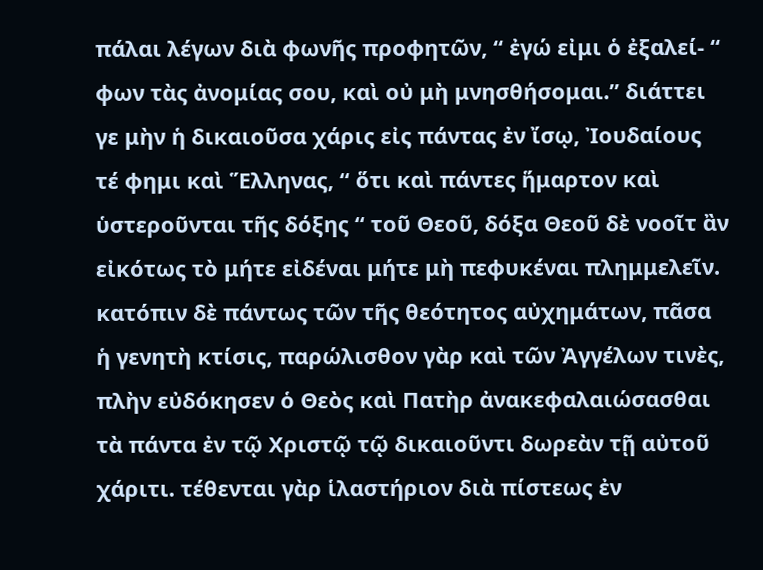πάλαι λέγων διὰ φωνῆς προφητῶν, “ ἐγώ εἰμι ὁ ἐξαλεί- “ φων τὰς ἀνομίας σου, καὶ οὐ μὴ μνησθήσομαι.” διάττει γε μὴν ἡ δικαιοῦσα χάρις εἰς πάντας ἐν ἴσῳ, Ἰουδαίους τέ φημι καὶ Ἕλληνας, “ ὅτι καὶ πάντες ἥμαρτον καὶ ὑστεροῦνται τῆς δόξης “ τοῦ Θεοῦ, δόξα Θεοῦ δὲ νοοῖτ ἂν εἰκότως τὸ μήτε εἰδέναι μήτε μὴ πεφυκέναι πλημμελεῖν. κατόπιν δὲ πάντως τῶν τῆς θεότητος αὐχημάτων, πᾶσα ἡ γενητὴ κτίσις, παρώλισθον γὰρ καὶ τῶν Ἀγγέλων τινὲς, πλὴν εὐδόκησεν ὁ Θεὸς καὶ Πατὴρ ἀνακεφαλαιώσασθαι τὰ πάντα ἐν τῷ Χριστῷ τῷ δικαιοῦντι δωρεὰν τῇ αὐτοῦ χάριτι. τέθενται γὰρ ἱλαστήριον διὰ πίστεως ἐν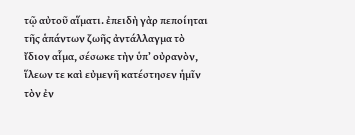τῷ αὐτοῦ αἵματι. ἐπειδὴ γὰρ πεποίηται τῆς ἁπάντων ζωῆς ἀντάλλαγμα τὸ ἴδιον αἷμα, σέσωκε τὴν ὑπ’ οὐρανὸν, ἵλεων τε καὶ εὐμενῆ κατέστησεν ἡμῖν τὸν ἐν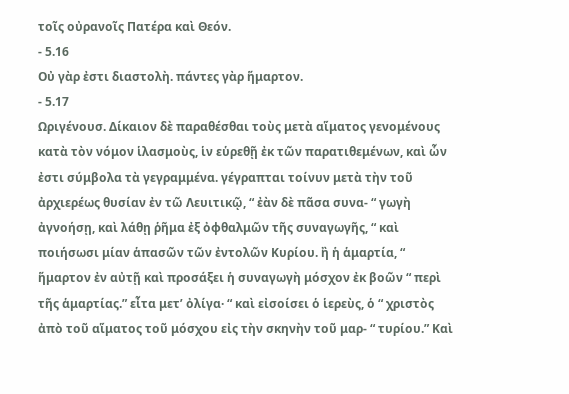τοῖς οὐρανοῖς Πατέρα καὶ Θεόν.
- 5.16
Οὐ γὰρ ἐστι διαστολὴ. πάντες γὰρ ἥμαρτον.
- 5.17
Ωριγένουσ. Δίκαιον δὲ παραθέσθαι τοὺς μετὰ αἵματος γενομένους κατὰ τὸν νόμον ἱλασμοὺς, ἱν εὑρεθῇ ἐκ τῶν παρατιθεμένων, καὶ ὧν ἐστι σύμβολα τὰ γεγραμμένα. γέγραπται τοίνυν μετὰ τὴν τοῦ ἀρχιερέως θυσίαν ἐν τῶ Λευιτικῷ, “ ἐὰν δὲ πᾶσα συνα- “ γωγὴ ἀγνοήσῃ, καὶ λάθῃ ῥῆμα ἐξ ὀφθαλμῶν τῆς συναγωγῆς, “ καὶ ποιήσωσι μίαν ἁπασῶν τῶν ἐντολῶν Κυρίου. ἢ ἡ ἁμαρτία, “ ἥμαρτον ἐν αὐτῇ καὶ προσάξει ἡ συναγωγὴ μόσχον ἐκ βοῶν “ περὶ τῆς ἁμαρτίας.” εἶτα μετ’ ὀλίγα· “ καὶ εἰσοίσει ὁ ἱερεὺς, ὁ “ χριστὸς ἀπὸ τοῦ αἵματος τοῦ μόσχου εἰς τὴν σκηνὴν τοῦ μαρ- “ τυρίου.” Καὶ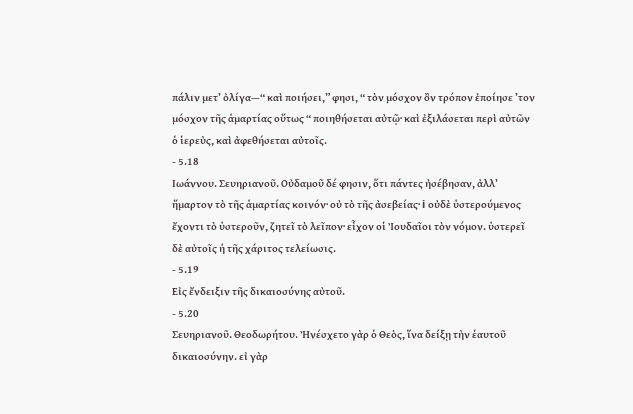πάλιν μετ’ ὀλίγα—“ καὶ ποιήσει,” φησι, “ τὸν μόσχον ὂν τρόπον ἐποίησε ’τον μόσχον τῆς ἁμαρτίας οὕτως “ ποιηθήσεται αὐτῷ· καὶ ἐξιλάσεται περὶ αὐτῶν ὁ ἱερεὺς, καὶ ἀφεθήσεται αὐτοῖς.
- 5.18
Ιωάννου. Σευηριανοῦ. Οὐδαμοῦ δέ φησιν, ὅτι πάντες ἠσέβησαν, ἀλλ’ ἥμαρτον τὸ τῆς ἁμαρτίας κοινόν· οὐ τὸ τῆς ἀσεβείας· i οὐδὲ ὑστερούμενος ἔχοντι τὸ ὑστεροῦν, ζητεῖ τὸ λεῖπον· εἶχον οἱ Ἰουδαῖοι τὸν νόμον. ὑστερεῖ δὲ αὐτοῖς ἡ τῆς χάριτος τελείωσις.
- 5.19
Εἰς ἔνδειξιν τῆς δικαιοσύνης αὐτοῦ.
- 5.20
Σευηριανοῦ. Θεοδωρήτου. Ἠνέσχετο γὰρ ὁ Θεὸς, ἵνα δείξῃ τὴν ἑαυτοῦ δικαιοσύνην. εἰ γὰρ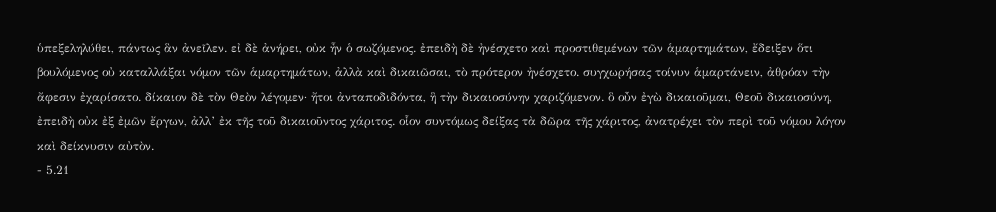ὑπεξεληλύθει, πάντως ἃν ἀνεῖλεν. εἰ δὲ ἀνήρει, οὐκ ἦν ὁ σωζόμενος. ἐπειδὴ δὲ ἠνέσχετο καὶ προστιθεμένων τῶν ἁμαρτημάτων, ἔδειξεν ὅτι βουλόμενος οὐ καταλλάξαι νόμον τῶν ἁμαρτημάτων, ἀλλὰ καὶ δικαιῶσαι, τὸ πρότερον ἠνέσχετο. συγχωρήσας τοίνυν ἁμαρτάνειν, ἀθρόαν τὴν ἄφεσιν ἐχαρίσατο. δίκαιον δὲ τὸν Θεὸν λέγομεν· ἤτοι ἀνταποδιδόντα, ἣ τὴν δικαιοσύνην χαριζόμενον. ὃ οὖν ἐγὼ δικαιοῦμαι, Θεοῦ δικαιοσύνη, ἐπειδὴ οὐκ ἐξ ἐμῶν ἔργων, ἀλλ’ ἐκ τῆς τοῦ δικαιοῦντος χάριτος. οἷον συντόμως δείξας τὰ δῶρα τῆς χάριτος, ἀνατρέχει τὸν περὶ τοῦ νόμου λόγον καὶ δείκνυσιν αὐτὸν.
- 5.21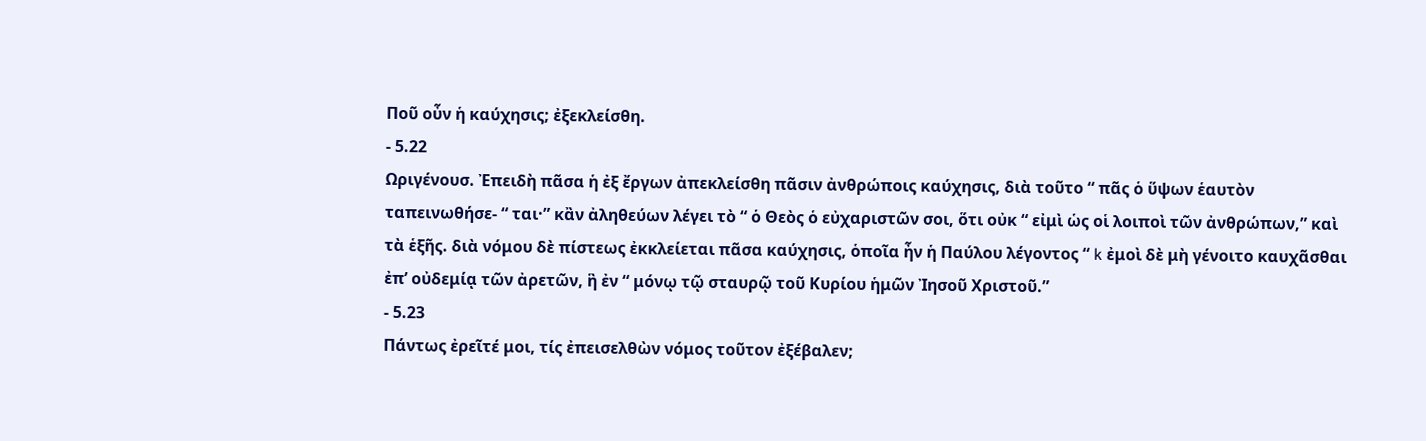Ποῦ οὖν ἡ καύχησις; ἐξεκλείσθη.
- 5.22
Ωριγένουσ. Ἐπειδὴ πᾶσα ἡ ἐξ ἔργων ἀπεκλείσθη πᾶσιν ἀνθρώποις καύχησις, διὰ τοῦτο “ πᾶς ὁ ὕψων ἑαυτὸν ταπεινωθήσε- “ ται·” κἂν ἀληθεύων λέγει τὸ “ ὁ Θεὸς ὁ εὐχαριστῶν σοι, ὅτι οὐκ “ εἰμὶ ὡς οἱ λοιποὶ τῶν ἀνθρώπων,” καὶ τὰ ἑξῆς. διὰ νόμου δὲ πίστεως ἐκκλείεται πᾶσα καύχησις, ὁποῖα ἦν ἡ Παύλου λέγοντος “ k ἐμοὶ δὲ μὴ γένοιτο καυχᾶσθαι ἐπ’ οὐδεμίᾳ τῶν ἀρετῶν, ἣ ἐν “ μόνῳ τῷ σταυρῷ τοῦ Κυρίου ἡμῶν Ἰησοῦ Χριστοῦ.”
- 5.23
Πάντως ἐρεῖτέ μοι, τίς ἐπεισελθὼν νόμος τοῦτον ἐξέβαλεν;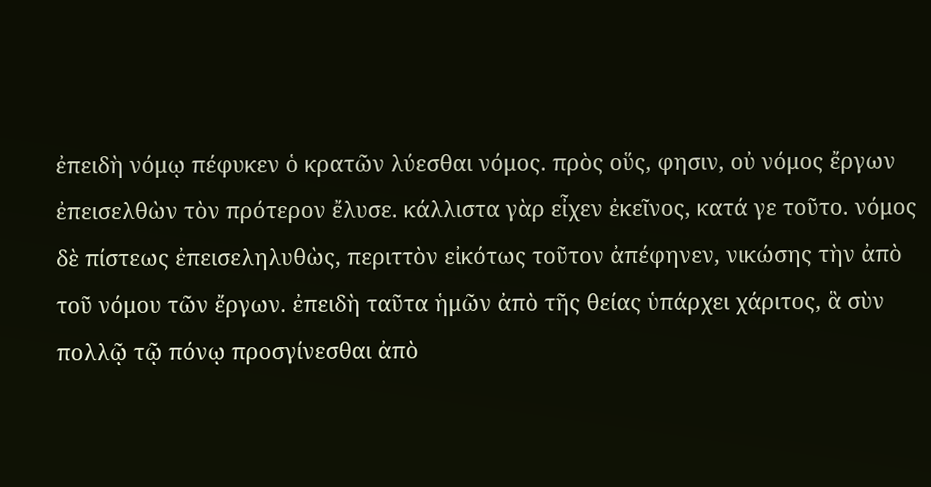ἐπειδὴ νόμῳ πέφυκεν ὁ κρατῶν λύεσθαι νόμος. πρὸς οὕς, φησιν, οὐ νόμος ἔργων ἐπεισελθὼν τὸν πρότερον ἔλυσε. κάλλιστα γὰρ εἶχεν ἐκεῖνος, κατά γε τοῦτο. νόμος δὲ πίστεως ἐπεισεληλυθὼς, περιττὸν εἰκότως τοῦτον ἀπέφηνεν, νικώσης τὴν ἀπὸ τοῦ νόμου τῶν ἔργων. ἐπειδὴ ταῦτα ἡμῶν ἀπὸ τῆς θείας ὑπάρχει χάριτος, ἃ σὺν πολλῷ τῷ πόνῳ προσγίνεσθαι ἀπὸ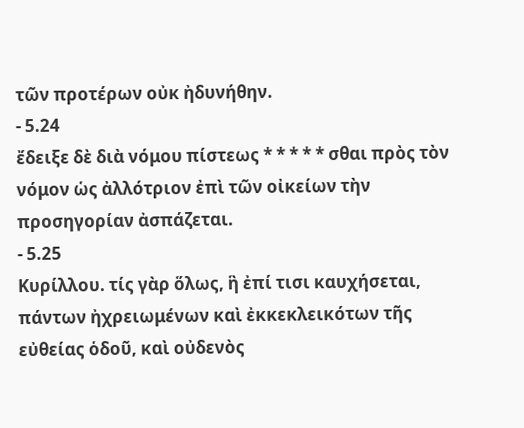τῶν προτέρων οὐκ ἠδυνήθην.
- 5.24
ἔδειξε δὲ διὰ νόμου πίστεως * * * * * σθαι πρὸς τὸν νόμον ὡς ἀλλότριον ἐπὶ τῶν οἰκείων τὴν προσηγορίαν ἀσπάζεται.
- 5.25
Κυρίλλου. τίς γὰρ ὅλως, ἣ ἐπί τισι καυχήσεται, πάντων ἠχρειωμένων καὶ ἐκκεκλεικότων τῆς εὐθείας ὁδοῦ, καὶ οὐδενὸς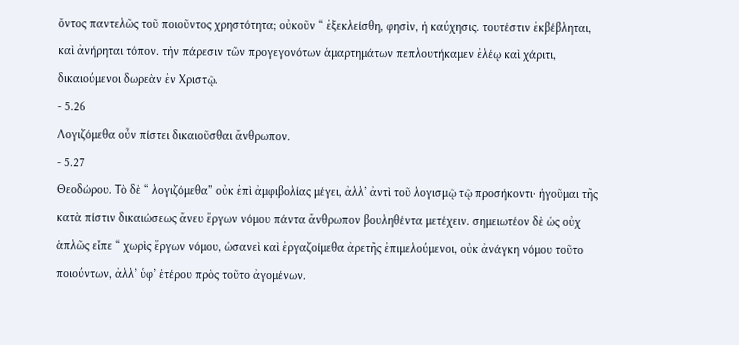ὄντος παντελῶς τοῦ ποιοῦντος χρηστότητα; οὐκοῦν “ ἐξεκλείσθη, φησὶν, ἡ καύχησις. τουτέστιν ἐκβέβληται, καὶ ἀνήρηται τόπον. τὴν πάρεσιν τῶν προγεγονότων ἁμαρτημάτων πεπλουτήκαμεν ἐλέῳ καὶ χάριτι, δικαιούμενοι δωρεὰν ἐν Χριστῷ.
- 5.26
Λογιζόμεθα οὖν πίστει δικαιοῦσθαι ἄνθρωπον.
- 5.27
Θεοδώρου. Τὸ δὲ “ λογιζόμεθα” οὐκ ἐπὶ ἀμφιβολίας μέγει, ἀλλ’ ἀντὶ τοῦ λογισμῷ τῷ προσήκοντι· ἡγοῦμαι τῆς κατὰ πίστιν δικαιώσεως ἄνευ ἔργων νόμου πάντα ἄνθρωπον βουληθέντα μετέχειν. σημειωτέον δὲ ὡς οὐχ ἁπλῶς εἶπε “ χωρὶς ἔργων νόμου, ὡσανεὶ καὶ ἐργαζοίμεθα ἀρετῆς ἐπιμελούμενοι, οὐκ ἀνάγκη νόμου τοῦτο ποιούντων, ἀλλ’ ὑφ’ ἑτέρου πρὸς τοῦτο ἀγομένων.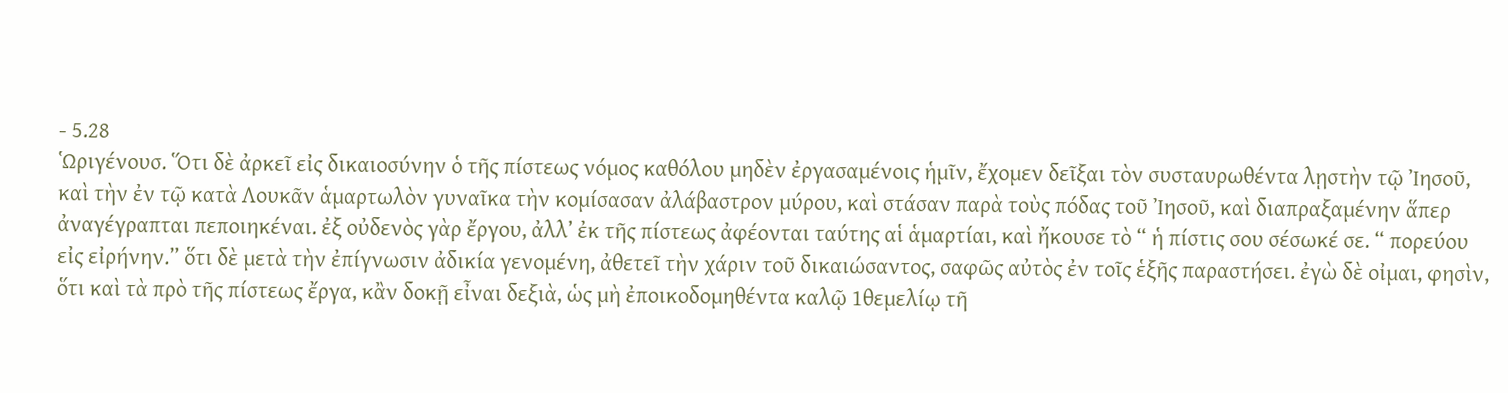- 5.28
Ὡριγένουσ. Ὅτι δὲ ἀρκεῖ εἰς δικαιοσύνην ὁ τῆς πίστεως νόμος καθόλου μηδὲν ἐργασαμένοις ἡμῖν, ἔχομεν δεῖξαι τὸν συσταυρωθέντα λῃστὴν τῷ Ἰησοῦ, καὶ τὴν ἐν τῷ κατὰ Λουκᾶν ἁμαρτωλὸν γυναῖκα τὴν κομίσασαν ἀλάβαστρον μύρου, καὶ στάσαν παρὰ τοὺς πόδας τοῦ Ἰησοῦ, καὶ διαπραξαμένην ἅπερ ἀναγέγραπται πεποιηκέναι. ἐξ οὐδενὸς γὰρ ἔργου, ἀλλ’ ἐκ τῆς πίστεως ἀφέονται ταύτης αἱ ἁμαρτίαι, καὶ ἤκουσε τὸ “ ἡ πίστις σου σέσωκέ σε. “ πορεύου εἰς εἰρήνην.” ὅτι δὲ μετὰ τὴν ἐπίγνωσιν ἀδικία γενομένη, ἀθετεῖ τὴν χάριν τοῦ δικαιώσαντος, σαφῶς αὐτὸς ἐν τοῖς ἑξῆς παραστήσει. ἐγὼ δὲ οἰμαι, φησὶν, ὅτι καὶ τὰ πρὸ τῆς πίστεως ἔργα, κἂν δοκῇ εἶναι δεξιὰ, ὡς μὴ ἐποικοδομηθέντα καλῷ 1θεμελίῳ τῆ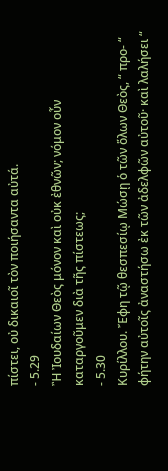πίστει, οὐ δικαιοῖ τὸν ποιήσαντα αὐτά.
- 5.29
Ἢ Ἰουδαίων Θεὸς μόνον καὶ οὐκ ἐθνῶν; νόμον οὖν καταργοῦμεν διὰ τῆς πίστεως;
- 5.30
Κυρίλλου. Ἔφη τῷ θεσπεσίῳ Μώσῃ ὁ τῶν ὅλων Θεὸς, “ προ- “ φήτην αὐτοῖς ἀναστήσω ἐκ τῶν ἀδελφῶν αὐτοῦ· καὶ λαλήσει “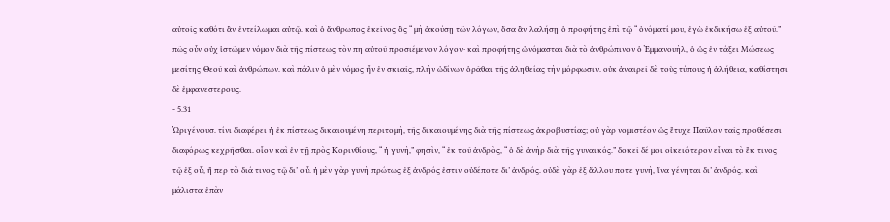αὐτοῖς καθότι ἃν ἐντείλωμαι αὐτῷ. καὶ ὁ ἄνθρωπος ἐκεῖνος ὃς “ μὴ ἀκούσῃ τῶν λόγων, ὅσα ἃν λαλήσῃ ὁ προφήτης ἐπὶ τῷ “ ὀνόματί μου, ἐγὼ ἐκδικήσω ἐξ αὐτοῦ.” πῶς οὖν οὐχ ἱστῶμεν νόμον διὰ τῆς πίστεως τὸν πη αὐτοῦ προσιέμενον λόγον· καὶ προφήτης ὠνόμασται διὰ τὸ ἀνθρώπινον ὁ Ἐμμανουὴλ, ὁ ὡς ἐν τάξει Μώσεως μεσίτης Θεοῦ καὶ ἀνθρώπων. καὶ πάλιν ὁ μὲν νόμος ἦν ἐν σκιαῖς, πλὴν ὠδίνων ὁρᾶθαι τῆς ἀληθείας τὴν μόρφωσιν. οὐκ ἀναιρεῖ δὲ τοὺς τύπους ἡ ἀλήθεια, καθίστησι δὲ ἐμφανεστερους.
- 5.31
Ὠριγένουσ. τίνι διαφέρει ἡ ἐκ πίστεως δικαιουμένη περιτομὴ, τῆς δικαιουμένης διὰ τῆς πίστεως ἀκροβυστίας; οὐ γὰρ νομιστέον ὡς ἔτυχε Παῦλον ταῖς προθέσεσι διαφόρως κεχρῆσθαι. οἷον καὶ ἐν τῇ πρὸς Κορινθίους, “ ἡ γυνὴ,” φησὶν, “ ἐκ τοῦ ἀνδρὸς, “ ὁ δὲ ἀνὴρ διὰ τῆς γυναικός.” δοκεῖ δέ μοι οἰκειότερον εἶναι τὸ ἔκ τινος τῷ ἐξ οὗ, ἤ περ τὸ διά τινος τῷ δι’ οὗ. ἡ μὲν γὰρ γυνὴ πρώτως ἐξ ἀνδρός ἐστιν οὐδέποτε δι’ ἀνδρός. οὐδὲ γὰρ ἐξ ἄλλου ποτε γυνὴ, ἵνα γένηται δι’ ἀνδρός. καὶ μάλιστα ἐπὰν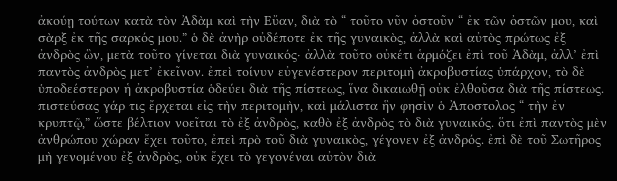ἀκούῃ τούτων κατὰ τὸν Ἀδὰμ καὶ τὴν Εὔαν, διὰ τὸ “ τοῦτο νῦν ὀστοῦν “ ἐκ τῶν ὀστῶν μου, καὶ σὰρξ ἐκ τῆς σαρκός μου.” ὁ δὲ ἀνὴρ οὐδέποτε ἐκ τῆς γυναικὸς, ἀλλὰ καὶ αὐτὸς πρώτως ἐξ ἀνδρὸς ὣν, μετὰ τοῦτο γίνεται διὰ γυναικός· ἀλλὰ τοῦτο οὐκέτι ἁρμόζει ἐπὶ τοῦ Ἀδὰμ, ἀλλ’ ἐπὶ παντὸς ἀνδρὸς μετ’ ἐκεῖνον. ἐπεὶ τοίνυν εὐγενέστερον περιτομὴ ἀκροβυστίας ὑπάρχον, τὸ δὲ ὑποδεέστερον ἡ ἀκροβυστία ὁδεύει διὰ τῆς πίστεως, ἵνα δικαιωθῇ οὐκ ἐλθοῦσα διὰ τῆς πίστεως. πιστεύσας γάρ τις ἔρχεται εἰς τὴν περιτομὴν, καὶ μάλιστα ἣν φησὶν ὁ Ἀποστολος “ τὴν ἐν κρυπτῷ,” ὥστε βέλτιον νοεῖται τὸ ἐξ ἀνδρὸς, καθὸ ἐξ ἀνδρὸς τὸ διὰ γυναικός. ὅτι ἐπὶ παντὸς μὲν ἀνθρώπου χώραν ἔχει τοῦτο, ἐπεὶ πρὸ τοῦ διὰ γυναικὸς, γέγονεν ἐξ ἀνδρός. ἐπὶ δὲ τοῦ Σωτῆρος μὴ γενομένου ἐξ ἀνδρὸς, οὐκ ἔχει τὸ γεγονέναι αὐτὸν διὰ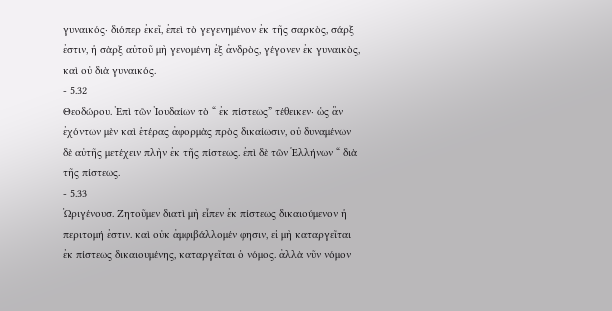γυναικός· διόπερ ἐκεῖ, ἐπεὶ τὸ γεγενημένον ἐκ τῆς σαρκὸς, σάρξ ἐστιν, ἡ σὰρξ αὐτοῦ μὴ γενομένη ἐξ ἀνδρὸς, γέγονεν ἐκ γυναικὸς, καὶ οὐ διὰ γυναικός.
- 5.32
Θεοδώρου. Ἐπὶ τῶν Ἰουδαίων τὸ “ ἐκ πίστεως” τέθεικεν· ὡς ἃν ἐχόντων μὲν καὶ ἑτέρας ἀφορμὰς πρὸς δικαίωσιν, οὐ δυναμένων δὲ αὐτῆς μετέχειν πλὴν ἐκ τῆς πίστεως. ἐπὶ δὲ τῶν Ἑλλήνων “ διὰ τῆς πίστεως.
- 5.33
Ὠριγένουσ. Ζητοῦμεν διατὶ μὴ εἶπεν ἐκ πίστεως δικαιούμενον ἡ περιτομή ἐστιν. καὶ οὐκ ἀμφιβάλλομέν φησιν, εἰ μὴ καταργεῖται ἐκ πίστεως δικαιουμένης, καταργεῖται ὁ νόμος. ἀλλὰ νῦν νόμον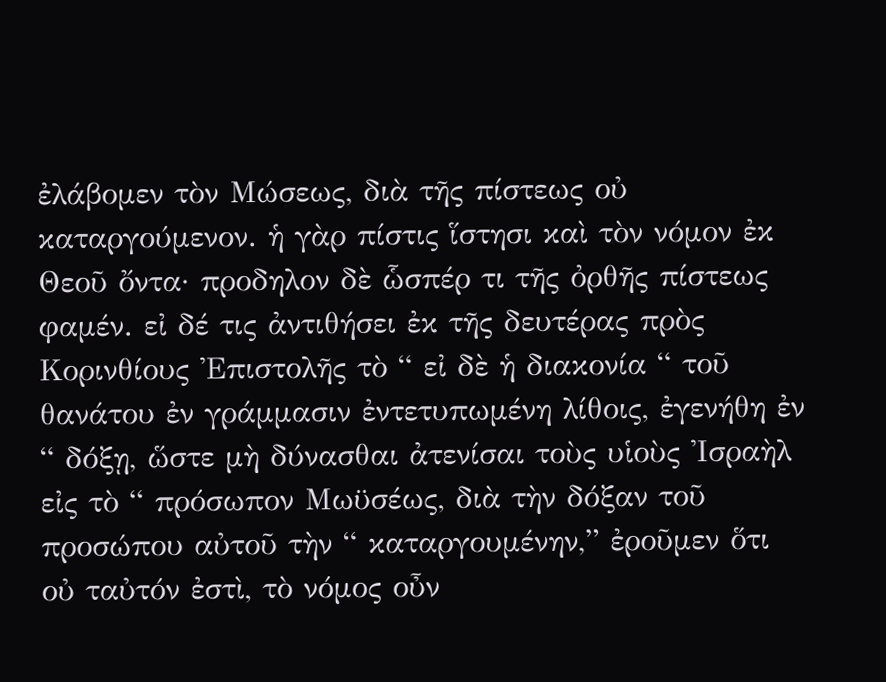ἐλάβομεν τὸν Μώσεως, διὰ τῆς πίστεως οὐ καταργούμενον. ἡ γὰρ πίστις ἵστησι καὶ τὸν νόμον ἐκ Θεοῦ ὄντα· προδηλον δὲ ὧσπέρ τι τῆς ὀρθῆς πίστεως φαμέν. εἰ δέ τις ἀντιθήσει ἐκ τῆς δευτέρας πρὸς Κορινθίους Ἐπιστολῆς τὸ “ εἰ δὲ ἡ διακονία “ τοῦ θανάτου ἐν γράμμασιν ἐντετυπωμένη λίθοις, ἐγενήθη ἐν “ δόξῃ, ὥστε μὴ δύνασθαι ἀτενίσαι τοὺς υἱοὺς Ἰσραὴλ εἰς τὸ “ πρόσωπον Μωϋσέως, διὰ τὴν δόξαν τοῦ προσώπου αὐτοῦ τὴν “ καταργουμένην,” ἐροῦμεν ὅτι οὐ ταὐτόν ἐστὶ, τὸ νόμος οὖν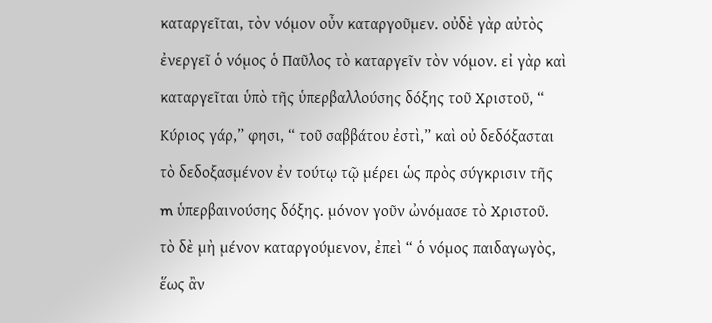καταργεῖται, τὸν νόμον οὖν καταργοῦμεν. οὐδὲ γὰρ αὐτὸς ἐνεργεῖ ὁ νόμος ὁ Παῦλος τὸ καταργεῖν τὸν νόμον. εἰ γὰρ καὶ καταργεῖται ὑπὸ τῆς ὑπερβαλλούσης δόξης τοῦ Χριστοῦ, “ Κύριος γάρ,” φησι, “ τοῦ σαββάτου ἐστὶ,” καὶ οὐ δεδόξασται τὸ δεδοξασμένον ἐν τούτῳ τῷ μέρει ὡς πρὸς σύγκρισιν τῆς m ὑπερβαινούσης δόξης. μόνον γοῦν ὠνόμασε τὸ Χριστοῦ. τὸ δὲ μὴ μένον καταργούμενον, ἐπεὶ “ ὁ νόμος παιδαγωγὸς, ἕως ἂν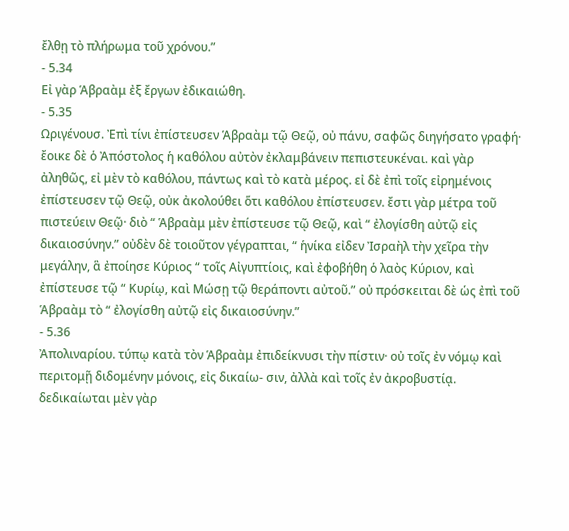ἔλθῃ τὸ πλήρωμα τοῦ χρόνου.”
- 5.34
Εἰ γὰρ Ἁβραὰμ ἐξ ἔργων ἐδικαιώθη.
- 5.35
Ωριγένουσ. Ἐπὶ τίνι ἐπίστευσεν Ἁβραὰμ τῷ Θεῷ, οὐ πάνυ, σαφῶς διηγήσατο γραφή· ἔοικε δὲ ὁ Ἀπόστολος ἡ καθόλου αὐτὸν ἐκλαμβάνειν πεπιστευκέναι. καὶ γὰρ ἀληθῶς, εἰ μὲν τὸ καθόλου, πάντως καὶ τὸ κατὰ μέρος. εἰ δὲ ἐπὶ τοῖς εἰρημένοις ἐπίστευσεν τῷ Θεῷ, οὐκ ἀκολούθει ὅτι καθόλου ἐπίστευσεν. ἔστι γὰρ μέτρα τοῦ πιστεύειν Θεῷ· διὸ “ Ἁβραὰμ μὲν ἐπίστευσε τῷ Θεῷ, καὶ “ ἐλογίσθη αὐτῷ εἰς δικαιοσύνην.” οὐδὲν δὲ τοιοῦτον γέγραπται, “ ἡνίκα εἰδεν Ἰσραὴλ τὴν χεῖρα τὴν μεγάλην, ἃ ἐποίησε Κύριος “ τοῖς Αἰγυπτίοις, καὶ ἐφοβήθη ὁ λαὸς Κύριον, καὶ ἐπίστευσε τῷ “ Κυρίῳ, καὶ Μώσῃ τῷ θεράποντι αὐτοῦ.” οὐ πρόσκειται δὲ ὡς ἐπὶ τοῦ Ἁβραὰμ τὸ “ ἐλογίσθη αὐτῷ εἰς δικαιοσύνην.”
- 5.36
Ἀπολιναρίου. τύπῳ κατὰ τὸν Ἁβραὰμ ἐπιδείκνυσι τὴν πίστιν· οὐ τοῖς ἐν νόμῳ καὶ περιτομῇ διδομένην μόνοις, εἰς δικαίω- σιν, ἀλλὰ καὶ τοῖς ἐν ἀκροβυστίᾳ. δεδικαίωται μὲν γὰρ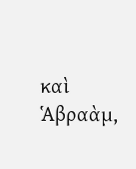καὶ Ἁβραὰμ,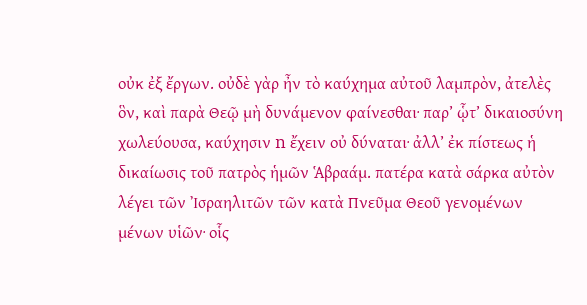οὐκ ἐξ ἔργων. οὐδὲ γὰρ ἦν τὸ καύχημα αὐτοῦ λαμπρὸν, ἀτελὲς ὃν, καὶ παρὰ Θεῷ μὴ δυνάμενον φαίνεσθαι· παρ’ ᾧτ’ δικαιοσύνη χωλεύουσα, καύχησιν n ἔχειν οὐ δύναται· ἀλλ’ ἐκ πίστεως ἡ δικαίωσις τοῦ πατρὸς ἡμῶν Ἁβραάμ. πατέρα κατὰ σάρκα αὐτὸν λέγει τῶν Ἰσραηλιτῶν τῶν κατὰ Πνεῦμα Θεοῦ γενομένων μένων υἱῶν· οἷς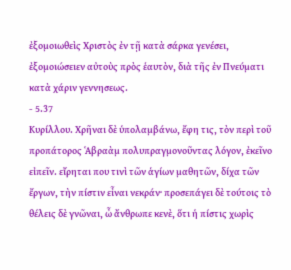ἐξομοιωθεὶς Χριστὸς ἐν τῇ κατὰ σάρκα γενέσει, ἐξομοιώσειεν αὐτοὺς πρὸς ἑαυτὸν, διὰ τῆς ἐν Πνεύματι κατὰ χάριν γεννησεως.
- 5.37
Κυρίλλου. Χρῆναι δὲ ὑπολαμβάνω, ἔφη τις, τὸν περὶ τοῦ προπάτορος Ἁβραὰμ πολυπραγμονοῦντας λόγον, ἐκεῖνο εἰπεῖν. εἴρηται που τινὶ τῶν ἁγίων μαθητῶν, δίχα τῶν ἔργων, τὴν πίστιν εἶναι νεκράν· προσεπάγει δὲ τούτοις τὸ θέλεις δὲ γνῶναι, ὦ ἄνθρωπε κενὲ, ὅτι ἡ πίστις χωρὶς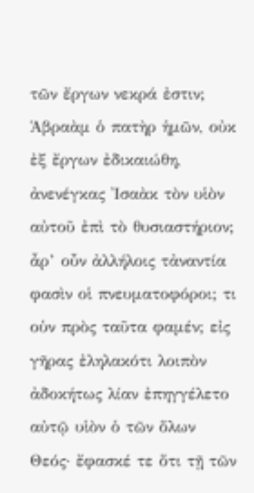τῶν ἔργων νεκρά ἐστιν; Ἁβραὰμ ὁ πατὴρ ἡμῶν, οὐκ ἐξ ἔργων ἐδικαιώθη, ἀνενέγκας Ἰσαὰκ τὸν υἱὸν αὐτοῦ ἐπὶ τὸ θυσιαστήριον; ἆρ’ οὖν ἀλλήλοις τἀναντία φασὶν οἱ πνευματοφόροι; τι οὑν πρὸς ταῦτα φαμέν; εἰς γῆρας ἐληλακότι λοιπὸν ἀδοκήτως λίαν ἐπηγγέλετο αὐτῷ υἱὸν ὁ τῶν ὅλων Θεός· ἔφασκέ τε ὅτι τῇ τῶν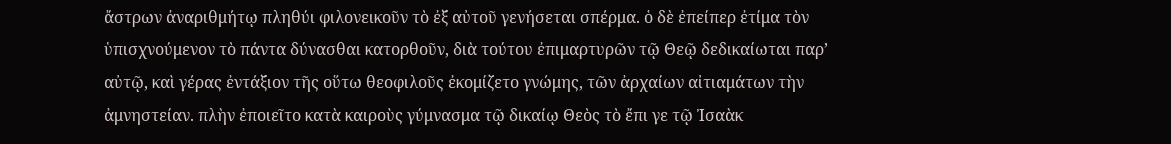ἄστρων ἀναριθμήτῳ πληθύι φιλονεικοῦν τὸ ἐξ αὐτοῦ γενήσεται σπέρμα. ὁ δὲ ἐπείπερ ἐτίμα τὸν ὑπισχνούμενον τὸ πάντα δύνασθαι κατορθοῦν, διὰ τούτου ἐπιμαρτυρῶν τῷ Θεῷ δεδικαίωται παρ’ αὐτῷ, καὶ γέρας ἐντάξιον τῆς οὕτω θεοφιλοῦς ἐκομίζετο γνώμης, τῶν ἀρχαίων αἰτιαμάτων τὴν ἀμνηστείαν. πλὴν ἐποιεῖτο κατὰ καιροὺς γύμνασμα τῷ δικαίῳ Θεὸς τὸ ἔπι γε τῷ Ἰσαὰκ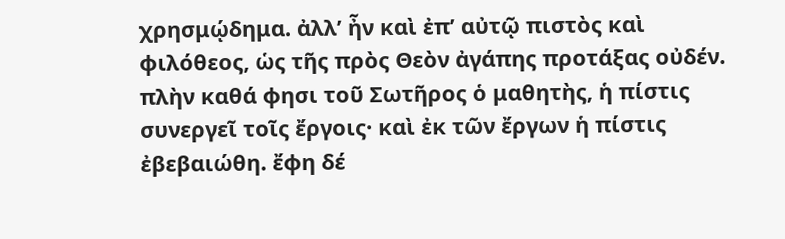χρησμῴδημα. ἀλλ’ ἦν καὶ ἐπ’ αὐτῷ πιστὸς καὶ φιλόθεος, ὡς τῆς πρὸς Θεὸν ἀγάπης προτάξας οὐδέν. πλὴν καθά φησι τοῦ Σωτῆρος ὁ μαθητὴς, ἡ πίστις συνεργεῖ τοῖς ἔργοις· καὶ ἐκ τῶν ἔργων ἡ πίστις ἐβεβαιώθη. ἔφη δέ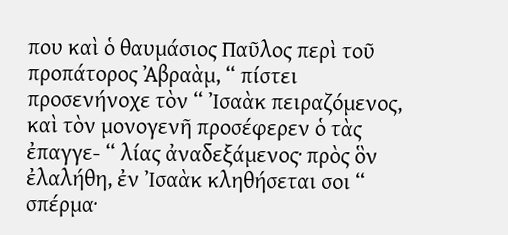που καὶ ὁ θαυμάσιος Παῦλος περὶ τοῦ προπάτορος Ἀβραὰμ, “ πίστει προσενήνοχε τὸν “ Ἰσαὰκ πειραζόμενος, καὶ τὸν μονογενῆ προσέφερεν ὁ τὰς ἐπαγγε- “ λίας ἀναδεξάμενος· πρὸς ὃν ἐλαλήθη, ἐν Ἰσαὰκ κληθήσεται σοι “ σπέρμα·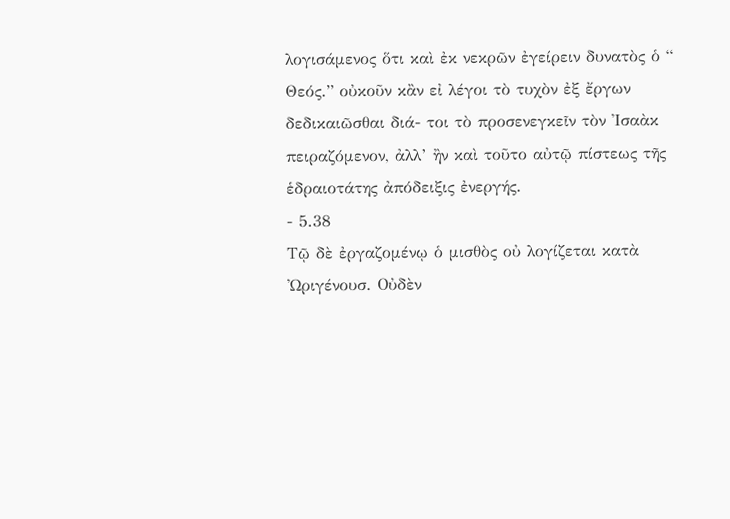λογισάμενος ὅτι καὶ ἐκ νεκρῶν ἐγείρειν δυνατὸς ὁ “ Θεός.” οὐκοῦν κἂν εἰ λέγοι τὸ τυχὸν ἐξ ἔργων δεδικαιῶσθαι διά- τοι τὸ προσενεγκεῖν τὸν Ἰσαὰκ πειραζόμενον, ἀλλ’ ἢν καὶ τοῦτο αὐτῷ πίστεως τῆς ἑδραιοτάτης ἀπόδειξις ἐνεργής.
- 5.38
Τῷ δὲ ἐργαζομένῳ ὁ μισθὸς οὐ λογίζεται κατὰ Ὠριγένουσ. Οὐδὲν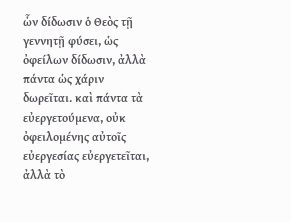ὧν δίδωσιν ὁ Θεὸς τῇ γεννητῇ φύσει, ὡς ὀφείλων δίδωσιν, ἀλλὰ πάντα ὡς χάριν δωρεῖται. καὶ πάντα τὰ εὐεργετούμενα, οὐκ ὀφειλομένης αὐτοῖς εὐεργεσίας εὐεργετεῖται, ἀλλὰ τὸ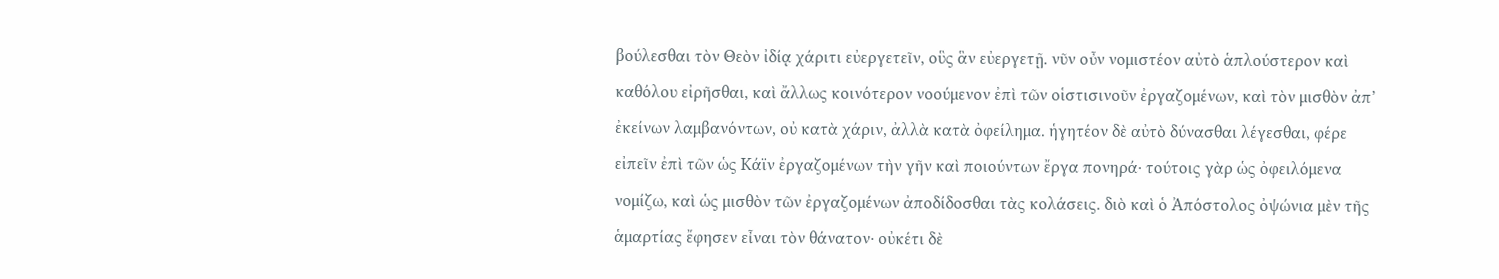βούλεσθαι τὸν Θεὸν ἰδίᾳ χάριτι εὐεργετεῖν, οὓς ἃν εὐεργετῇ. νῦν οὖν νομιστέον αὐτὸ ἁπλούστερον καὶ καθόλου εἰρῆσθαι, καὶ ἄλλως κοινότερον νοούμενον ἐπὶ τῶν οἱστισινοῦν ἐργαζομένων, καὶ τὸν μισθὸν ἀπ’ ἐκείνων λαμβανόντων, οὐ κατὰ χάριν, ἀλλὰ κατὰ ὀφείλημα. ἡγητέον δὲ αὐτὸ δύνασθαι λέγεσθαι, φέρε εἰπεῖν ἐπὶ τῶν ὡς Κάϊν ἐργαζομένων τὴν γῆν καὶ ποιούντων ἔργα πονηρά· τούτοις γὰρ ὡς ὀφειλόμενα νομίζω, καὶ ὡς μισθὸν τῶν ἐργαζομένων ἀποδίδοσθαι τὰς κολάσεις. διὸ καὶ ὁ Ἀπόστολος ὀψώνια μὲν τῆς ἁμαρτίας ἔφησεν εἶναι τὸν θάνατον· οὐκέτι δὲ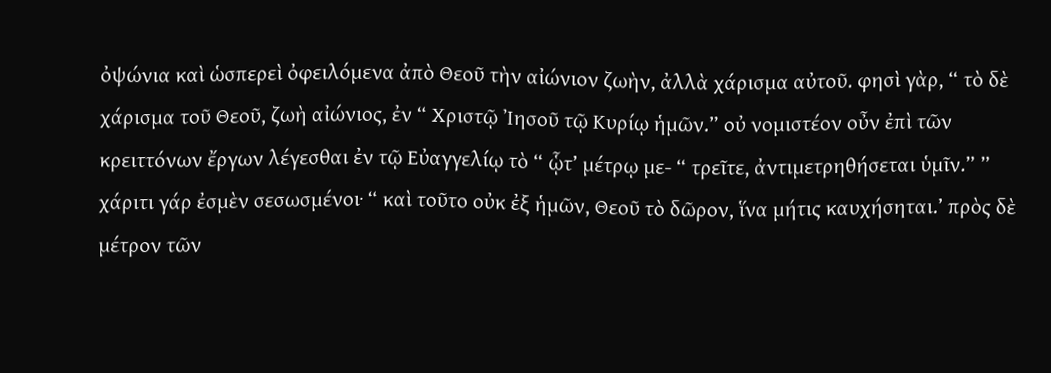ὀψώνια καὶ ὡσπερεὶ ὀφειλόμενα ἀπὸ Θεοῦ τὴν αἰώνιον ζωὴν, ἀλλὰ χάρισμα αὐτοῦ. φησὶ γὰρ, “ τὸ δὲ χάρισμα τοῦ Θεοῦ, ζωὴ αἰώνιος, ἐν “ Χριστῷ Ἰησοῦ τῷ Κυρίῳ ἡμῶν.” οὐ νομιστέον οὖν ἐπὶ τῶν κρειττόνων ἔργων λέγεσθαι ἐν τῷ Εὐαγγελίῳ τὸ “ ᾧτ’ μέτρῳ με- “ τρεῖτε, ἀντιμετρηθήσεται ὑμῖν.” ” χάριτι γάρ ἐσμὲν σεσωσμένοι· “ καὶ τοῦτο οὐκ ἐξ ἡμῶν, Θεοῦ τὸ δῶρον, ἵνα μήτις καυχήσηται.’ πρὸς δὲ μέτρον τῶν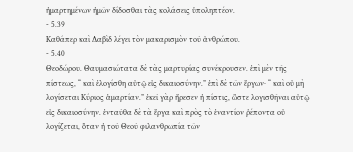ἡμαρτημένων ἡμῶν δίδοσθαι τὰς κολάσεις ὑποληπτέον.
- 5.39
Καθάπερ καὶ Δαβὶδ λέγει τὸν μακαρισμὸν τοῦ ἀνθρώπου.
- 5.40
Θεοδώρου. Θαυμασιώτατα δὲ τὰς μαρτυρίας συνέκρουσεν. ἐπὶ μὲν τῆς πίστεως, “ καὶ ἐλογίσθη αὐτῷ εἰς δικαιοσύνην.” ἐπὶ δὲ τῶν ἔργων· “ καὶ οὐ μὴ λογίσεται Κύριος ἁμαρτίαν.” ἐκεῖ γὰρ ἤρεσεν ἡ πίστις, ὥστε λογισθῆναι αὐτῷ εἰς δικαιοσύνην. ἐνταῦθα δὲ τὰ ἔργα καὶ πρὸς τὸ ἐναντίον ῥέποντα οὐ λογίζεται, ὅταν ἡ τοῦ Θεοῦ φιλανθρωπία τῶν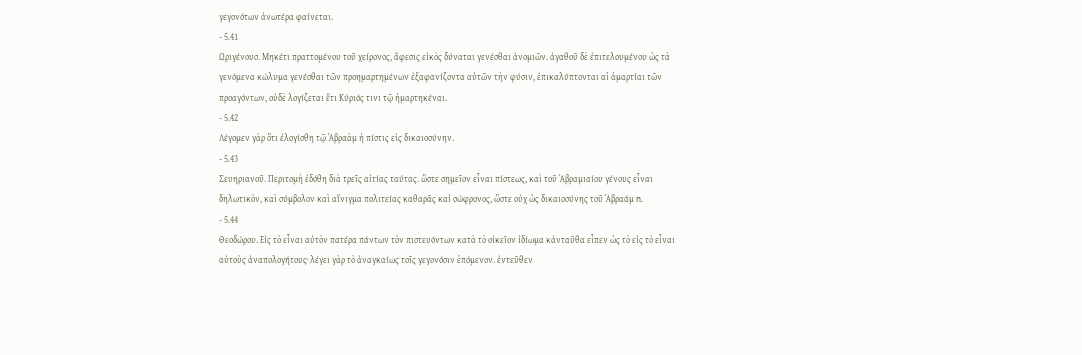γεγονότων ἀνωτέρα φαίνεται.
- 5.41
Ωριγένουσ. Μηκέτι πραττομένου τοῦ χείρονος, ἄφεσις εἰκὸς δύναται γενέσθαι ἀνομιῶν. ἀγαθοῦ δὲ ἐπιτελουμένου ὡς τὰ γενόμενα κώλυμα γενέσθαι τῶν προημαρτημένων ἐξαφανίζοντα αὐτῶν τὴν φύσιν, ἐπικαλύπτονται αἱ ἁμαρτίαι τῶν προαγόντων, οὐδὲ λογίζεται ἔτι Κύριός τινι τῷ ἡμαρτηκέναι.
- 5.42
Λέγομεν γὰρ ὅτι ἐλογίσθη τῷ Ἁβραὰμ ἡ πίστις εἰς δικαιοσύνην.
- 5.43
Σευηριανοῦ. Περιτομὴ ἐδόθη διὰ τρεῖς αἰτίας ταύτας. ὥστε σημεῖον εἶναι πίστεως, καὶ τοῦ Ἁβραμιαίου γένους εἶναι δηλωτικὸν, καὶ σύμβολον καὶ αἴνιγμα πολιτείας καθαρᾶς καἰ σώφρονος, ὥστε οὐχ ὡς δικαιοσύνης τοῦ Ἁβραάμ n.
- 5.44
Θεοδώρου. Εἰς τὸ εἶναι αὐτὸν πατέρα πάντων τὸν πιστευόντων κατὰ τὸ οἰκεῖον ἰδίωμα κἀνταῦθα εἶπεν ὡς τὸ εἰς τὸ εἶναι αὐτοὺς ἀναπολογήτους· λέγει γὰρ τὸ ἀναγκαίως τοῖς γεγονόσιν ἑπόμενον. ἐντεῦθεν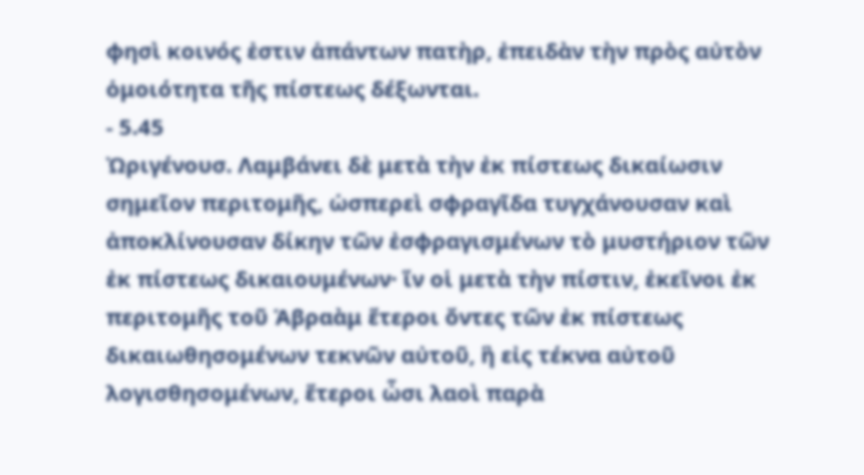φησὶ κοινός ἐστιν ἁπάντων πατὴρ, ἐπειδὰν τὴν πρὸς αὐτὸν ὁμοιότητα τῆς πίστεως δέξωνται.
- 5.45
Ὠριγένουσ. Λαμβάνει δὲ μετὰ τὴν ἐκ πίστεως δικαίωσιν σημεῖον περιτομῆς, ὡσπερεὶ σφραγῖδα τυγχάνουσαν καὶ ἀποκλίνουσαν δίκην τῶν ἐσφραγισμένων τὸ μυστήριον τῶν ἐκ πίστεως δικαιουμένων· ἵν οἱ μετὰ τὴν πίστιν, ἐκεῖνοι ἐκ περιτομῆς τοῦ Ἁβραὰμ ἕτεροι ὄντες τῶν ἐκ πίστεως δικαιωθησομένων τεκνῶν αὐτοῦ, ἣ εἰς τέκνα αὐτοῦ λογισθησομένων, ἕτεροι ὦσι λαοὶ παρὰ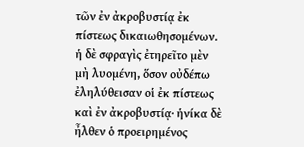τῶν ἐν ἀκροβυστίᾳ ἐκ πίστεως δικαιωθησομένων. ἡ δὲ σφραγὶς ἐτηρεῖτο μὲν μὴ λυομένη, ὅσον οὐδέπω ἐληλύθεισαν οἱ ἐκ πίστεως καὶ ἐν ἀκροβυστίᾳ· ἡνίκα δὲ ἦλθεν ὁ προειρημένος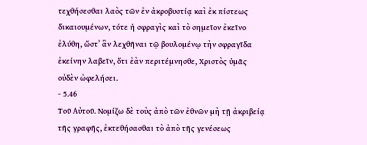τεχθήσεσθαι λαὸς τῶν ἐν ἀκροβυστίᾳ καὶ ἐκ πίστεως δικαιουμένων, τότε ἡ σφραγὶς καὶ τὸ σημεῖον ἐκεῖνο ἐλύθη, ὥστ’ ἃν λεχθῆναι τῷ βουλομένῳ τὴν σφραγῖδα ἐκείνην λαβεῖν, ὅτι ἐὰν περιτέμνησθε, Χριστὸς ὑμᾶς οὐδὲν ὠφελήσει.
- 5.46
Τοῦ Αὐτοῦ. Νομίζω δὲ τοὺς ἀπὸ τῶν ἐθνῶν μὴ τῇ ἀκριβείᾳ τῆς γραφῆς, ἐκτεθήσασθαι τὸ ἀπὸ τῆς γενέσεως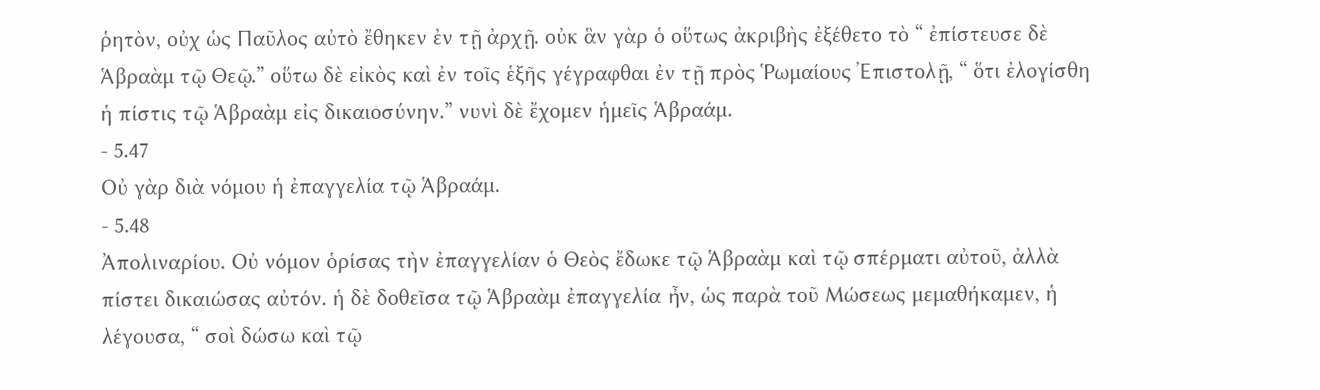ῥητὸν, οὐχ ὡς Παῦλος αὐτὸ ἔθηκεν ἐν τῇ ἀρχῇ. οὐκ ἃν γὰρ ὁ οὕτως ἀκριβὴς ἐξέθετο τὸ “ ἐπίστευσε δὲ Ἁβραὰμ τῷ Θεῷ.” οὕτω δὲ εἰκὸς καὶ ἐν τοῖς ἑξῆς γέγραφθαι ἐν τῇ πρὸς Ῥωμαίους Ἐπιστολῇ, “ ὅτι ἐλογίσθη ἡ πίστις τῷ Ἁβραὰμ εἰς δικαιοσύνην.” νυνὶ δὲ ἔχομεν ἡμεῖς Ἁβραάμ.
- 5.47
Οὐ γὰρ διὰ νόμου ἡ ἐπαγγελία τῷ Ἁβραάμ.
- 5.48
Ἀπολιναρίου. Οὐ νόμον ὁρίσας τὴν ἐπαγγελίαν ὁ Θεὸς ἔδωκε τῷ Ἁβραὰμ καὶ τῷ σπέρματι αὐτοῦ, ἀλλὰ πίστει δικαιώσας αὐτόν. ἡ δὲ δοθεῖσα τῷ Ἁβραὰμ ἐπαγγελία ἦν, ὡς παρὰ τοῦ Μώσεως μεμαθήκαμεν, ἡ λέγουσα, “ σοὶ δώσω καὶ τῷ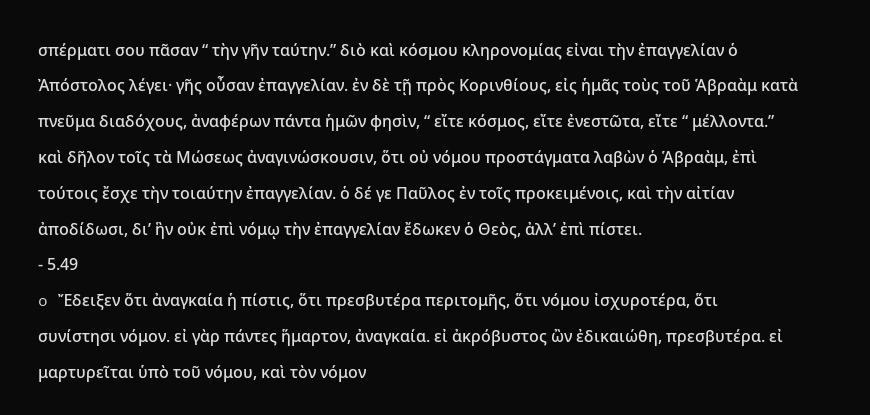σπέρματι σου πᾶσαν “ τὴν γῆν ταύτην.” διὸ καὶ κόσμου κληρονομίας εἰναι τὴν ἐπαγγελίαν ὁ Ἀπόστολος λέγει· γῆς οὖσαν ἐπαγγελίαν. ἐν δὲ τῇ πρὸς Κορινθίους, εἰς ἡμᾶς τοὺς τοῦ Ἁβραὰμ κατὰ πνεῦμα διαδόχους, ἀναφέρων πάντα ἡμῶν φησὶν, “ εἴτε κόσμος, εἴτε ἐνεστῶτα, εἴτε “ μέλλοντα.” καὶ δῆλον τοῖς τὰ Μώσεως ἀναγινώσκουσιν, ὅτι οὐ νόμου προστάγματα λαβὼν ὁ Ἁβραὰμ, ἐπὶ τούτοις ἔσχε τὴν τοιαύτην ἐπαγγελίαν. ὁ δέ γε Παῦλος ἐν τοῖς προκειμένοις, καὶ τὴν αἰτίαν ἀποδίδωσι, δι’ ἣν οὐκ ἐπὶ νόμῳ τὴν ἐπαγγελίαν ἔδωκεν ὁ Θεὸς, ἀλλ’ ἐπὶ πίστει.
- 5.49
o Ἔδειξεν ὅτι ἀναγκαία ἡ πίστις, ὅτι πρεσβυτέρα περιτομῆς, ὅτι νόμου ἰσχυροτέρα, ὅτι συνίστησι νόμον. εἰ γὰρ πάντες ἥμαρτον, ἀναγκαία. εἰ ἀκρόβυστος ὢν ἐδικαιώθη, πρεσβυτέρα. εἰ μαρτυρεῖται ὑπὸ τοῦ νόμου, καὶ τὸν νόμον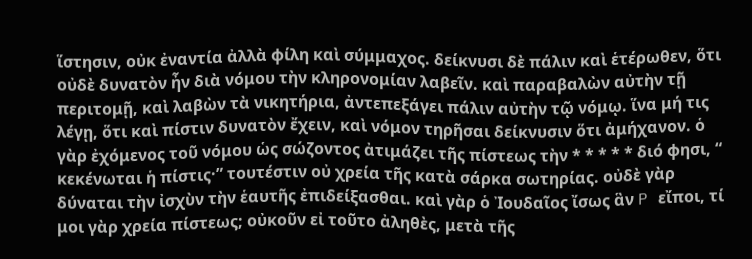ἵστησιν, οὐκ ἐναντία ἀλλὰ φίλη καὶ σύμμαχος. δείκνυσι δὲ πάλιν καὶ ἑτέρωθεν, ὅτι οὐδὲ δυνατὸν ἦν διὰ νόμου τὴν κληρονομίαν λαβεῖν. καὶ παραβαλὼν αὐτὴν τῇ περιτομῇ, καὶ λαβὼν τὰ νικητήρια, ἀντεπεξάγει πάλιν αὐτὴν τῷ νόμῳ. ἵνα μή τις λέγῃ, ὅτι καὶ πίστιν δυνατὸν ἔχειν, καὶ νόμον τηρῆσαι δείκνυσιν ὅτι ἀμήχανον. ὁ γὰρ ἐχόμενος τοῦ νόμου ὡς σώζοντος ἀτιμάζει τῆς πίστεως τὴν * * * * * διό φησι, “ κεκένωται ἡ πίστις·” τουτέστιν οὐ χρεία τῆς κατὰ σάρκα σωτηρίας. οὐδὲ γὰρ δύναται τὴν ἰσχὺν τὴν ἑαυτῆς ἐπιδείξασθαι. καὶ γὰρ ὁ Ἰουδαῖος ἴσως ἃν P εἴποι, τί μοι γὰρ χρεία πίστεως; οὐκοῦν εἰ τοῦτο ἀληθὲς, μετὰ τῆς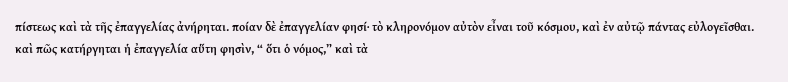πίστεως καὶ τὰ τῆς ἐπαγγελίας ἀνήρηται. ποίαν δὲ ἐπαγγελίαν φησί· τὸ κληρονόμον αὐτὸν εἶναι τοῦ κόσμου, καὶ ἐν αὐτῷ πάντας εὐλογεῖσθαι. καὶ πῶς κατήργηται ἡ ἐπαγγελία αὕτη φησὶν, “ ὅτι ὁ νόμος,” καὶ τὰ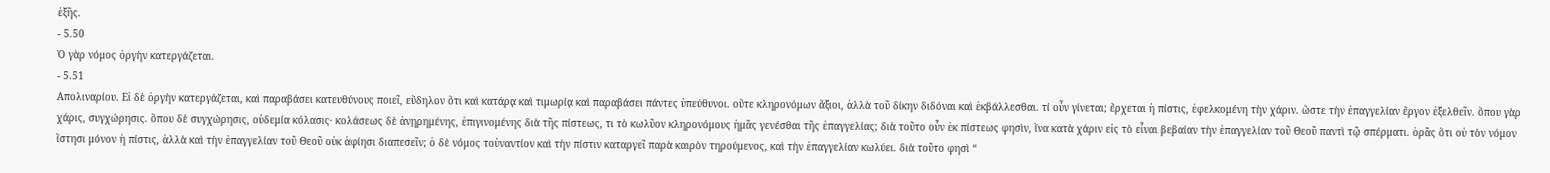ἑξῆς.
- 5.50
Ὀ γὰρ νόμος ὀργὴν κατεργάζεται.
- 5.51
Απολιναρίου. Εἰ δὲ ὀργὴν κατεργάζεται, καὶ παραβάσει κατευθύνους ποιεῖ, εὔδηλον ὅτι καὶ κατάρᾳ καὶ τιμωρίᾳ καὶ παραβάσει πάντες ὑπεύθυνοι. οὔτε κληρονόμων ἄξιοι, ἀλλὰ τοῦ δίκην διδόναι καὶ ἐκβάλλεσθαι. τί οὖν γίνεται; ἔρχεται ἡ πίστις, ἐφελκομένη τὴν χάριν. ὥστε τὴν ἐπαγγελίαν ἔργον ἐξελθεῖν. ὅπου γὰρ χάρις, συγχώρησις. ὅπου δὲ συγχώρησις, οὐδεμία κόλασις· κολάσεως δὲ ἀνῃρημένης, ἐπιγινομένης διὰ τῆς πίστεως, τι τὸ κωλῦον κληρονόμους ἡμᾶς γενέσθαι τῆς ἐπαγγελίας; διὰ τοῦτο οὖν ἐκ πίστεως φησὶν, ἵνα κατὰ χάριν εἰς τὸ εἶναι βεβαίαν τὴν ἐπαγγελίαν τοῦ Θεοῦ παντὶ τῷ σπέρματι. ὁρᾶς ὅτι οὐ τὸν νόμον ἵστησι μόνον ἡ πίστις, ἀλλὰ καὶ τὴν ἐπαγγελίαν τοῦ Θεοῦ οὐκ ἀφίησι διαπεσεῖν; ὁ δὲ νόμος τοὐναντίον καὶ τὴν πίστιν καταργεῖ παρὰ καιρὸν τηρούμενος, καὶ τὴν ἐπαγγελίαν κωλύει. διὰ τοῦτο φησὶ “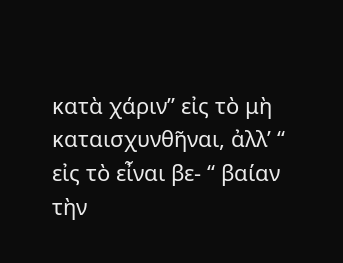κατὰ χάριν” εἰς τὸ μὴ καταισχυνθῆναι, ἀλλ’ “ εἰς τὸ εἶναι βε- “ βαίαν τὴν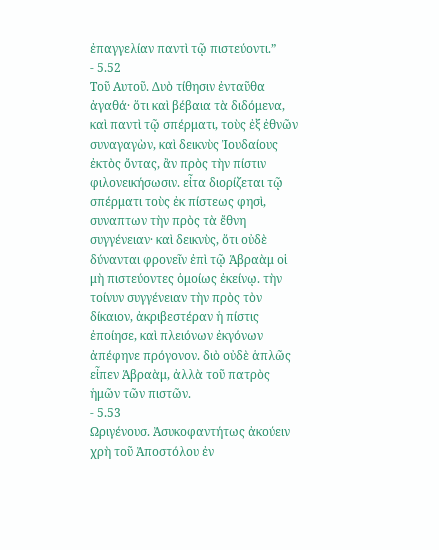ἐπαγγελίαν παντὶ τῷ πιστεύοντι.”
- 5.52
Τοῦ Αυτοῦ. Δυὸ τίθησιν ἐνταῦθα ἀγαθά· ὅτι καὶ βέβαια τὰ διδόμενα, καὶ παντὶ τῷ σπέρματι, τοὺς ἐξ ἐθνῶν συναγαγὼν, καὶ δεικνὺς Ἰουδαίους ἐκτὸς ὄντας, ἂν πρὸς τὴν πίστιν φιλονεικήσωσιν. εἶτα διορίζεται τῷ σπέρματι τοὺς ἐκ πίστεως φησὶ, συναπτων τὴν πρὸς τὰ ἔθνη συγγένειαν· καὶ δεικνὺς, ὅτι οὐδὲ δύνανται φρονεῖν ἐπὶ τῷ Ἁβραὰμ οἱ μὴ πιστεύοντες ὁμοίως ἐκείνῳ. τὴν τοίνυν συγγένειαν τὴν πρὸς τὸν δίκαιον, ἀκριβεστέραν ἡ πίστις ἐποίησε, καὶ πλειόνων ἐκγόνων ἀπέφηνε πρόγονον. διὸ οὐδὲ ἁπλῶς εἶπεν Ἁβραὰμ, ἀλλὰ τοῦ πατρὸς ἡμῶν τῶν πιστῶν.
- 5.53
Ωριγένουσ. Ἀσυκοφαντήτως ἀκούειν χρὴ τοῦ Ἀποστόλου ἐν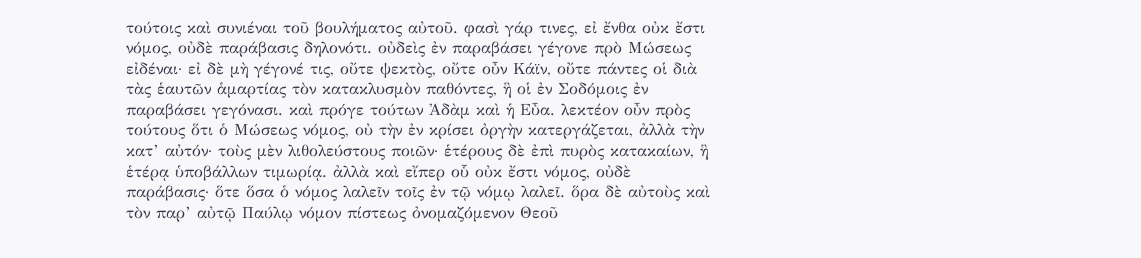τούτοις καὶ συνιέναι τοῦ βουλήματος αὐτοῦ. φασὶ γάρ τινες, εἰ ἔνθα οὐκ ἔστι νόμος, οὐδὲ παράβασις δηλονότι. οὐδεὶς ἐν παραβάσει γέγονε πρὸ Μώσεως εἰδέναι· εἰ δὲ μὴ γέγονέ τις, οὔτε ψεκτὸς, οὔτε οὖν Κάϊν, οὔτε πάντες οἱ διὰ τὰς ἑαυτῶν ἁμαρτίας τὸν κατακλυσμὸν παθόντες, ἣ οἱ ἐν Σοδόμοις ἐν παραβάσει γεγόνασι. καὶ πρόγε τούτων Ἀδὰμ καὶ ἡ Εὖα. λεκτέον οὖν πρὸς τούτους ὅτι ὁ Μώσεως νόμος, οὐ τὴν ἐν κρίσει ὀργὴν κατεργάζεται, ἀλλὰ τὴν κατ’ αὐτόν· τοὺς μὲν λιθολεύστους ποιῶν· ἑτέρους δὲ ἐπὶ πυρὸς κατακαίων, ἣ ἑτέρᾳ ὑποβάλλων τιμωρίᾳ. ἀλλὰ καὶ εἴπερ οὗ οὐκ ἔστι νόμος, οὐδὲ παράβασις· ὅτε ὅσα ὁ νόμος λαλεῖν τοῖς ἐν τῷ νόμῳ λαλεῖ. ὅρα δὲ αὐτοὺς καὶ τὸν παρ’ αὐτῷ Παύλῳ νόμον πίστεως ὀνομαζόμενον Θεοῦ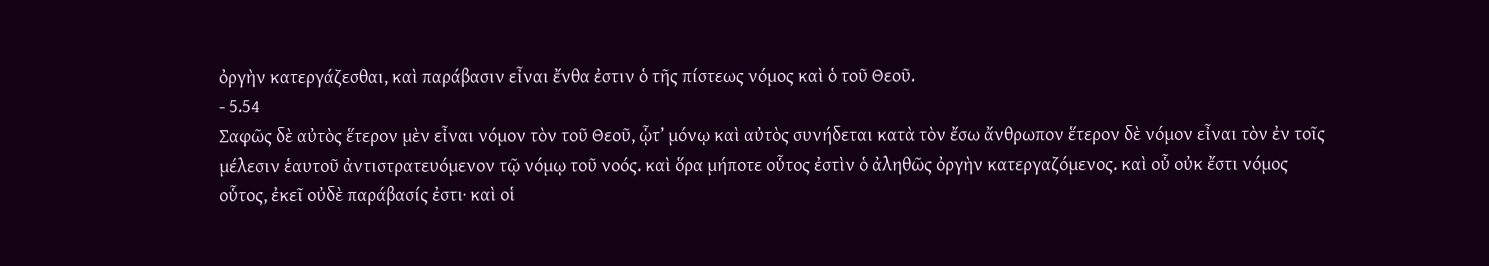ὀργὴν κατεργάζεσθαι, καὶ παράβασιν εἶναι ἔνθα ἐστιν ὁ τῆς πίστεως νόμος καὶ ὁ τοῦ Θεοῦ.
- 5.54
Σαφῶς δὲ αὐτὸς ἕτερον μὲν εἶναι νόμον τὸν τοῦ Θεοῦ, ᾧτ’ μόνῳ καὶ αὐτὸς συνήδεται κατὰ τὸν ἔσω ἄνθρωπον ἕτερον δὲ νόμον εἶναι τὸν ἐν τοῖς μέλεσιν ἑαυτοῦ ἀντιστρατευόμενον τῷ νόμῳ τοῦ νοός. καὶ ὅρα μήποτε οὗτος ἐστὶν ὁ ἀληθῶς ὀργὴν κατεργαζόμενος. καὶ οὗ οὐκ ἔστι νόμος οὗτος, ἐκεῖ οὐδὲ παράβασίς ἐστι· καὶ οἱ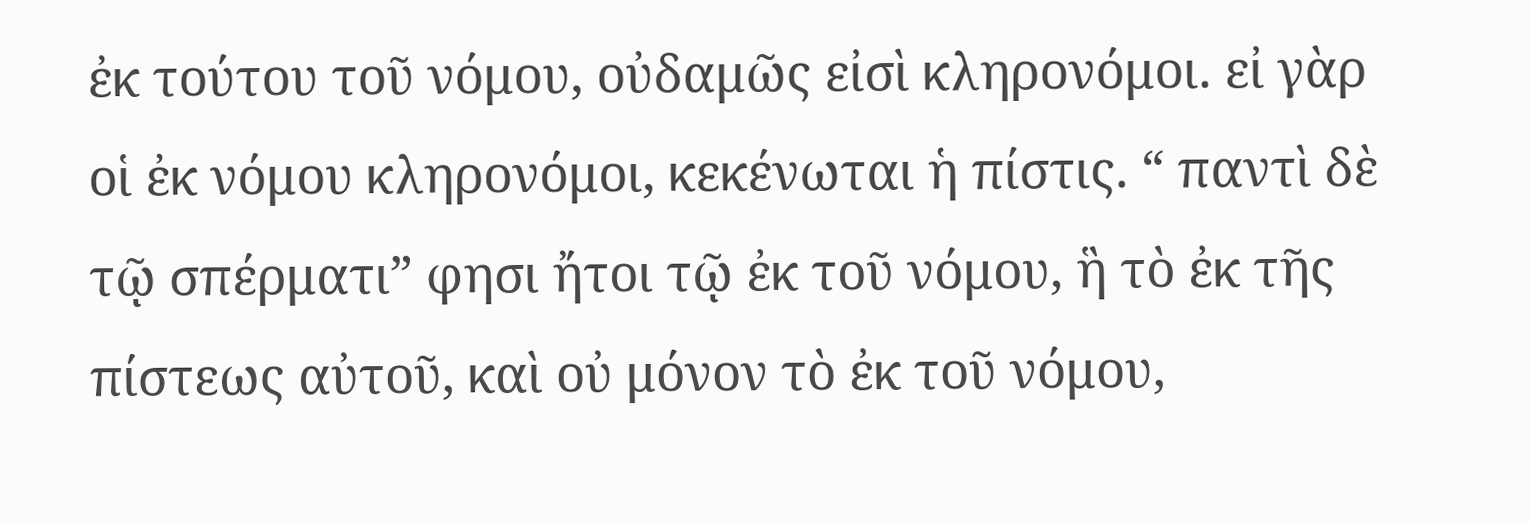ἐκ τούτου τοῦ νόμου, οὐδαμῶς εἰσὶ κληρονόμοι. εἰ γὰρ οἱ ἐκ νόμου κληρονόμοι, κεκένωται ἡ πίστις. “ παντὶ δὲ τῷ σπέρματι” φησι ἤτοι τῷ ἐκ τοῦ νόμου, ἣ τὸ ἐκ τῆς πίστεως αὐτοῦ, καὶ οὐ μόνον τὸ ἐκ τοῦ νόμου,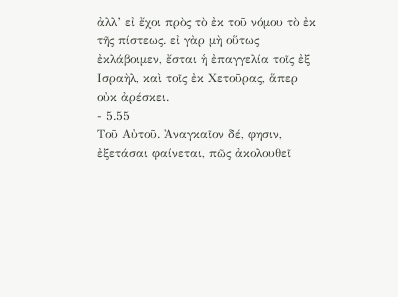ἀλλ’ εἰ ἔχοι πρὸς τὸ ἐκ τοῦ νόμου τὸ ἐκ τῆς πίστεως. εἰ γὰρ μὴ οὕτως ἐκλάβοιμεν, ἔσται ἡ ἐπαγγελία τοῖς ἐξ Ισραὴλ, καὶ τοῖς ἐκ Χετοῦρας, ἅπερ οὐκ ἀρέσκει.
- 5.55
Τοῦ Αὐτοῦ. Ἀναγκαῖον δέ, φησιν, ἐξετάσαι φαίνεται, πῶς ἀκολουθεῖ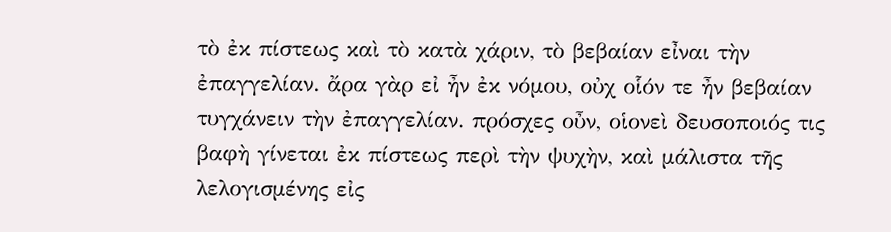τὸ ἐκ πίστεως καὶ τὸ κατὰ χάριν, τὸ βεβαίαν εἶναι τὴν ἐπαγγελίαν. ἄρα γὰρ εἰ ἦν ἐκ νόμου, οὐχ οἷόν τε ἦν βεβαίαν τυγχάνειν τὴν ἐπαγγελίαν. πρόσχες οὖν, οἱονεὶ δευσοποιός τις βαφὴ γίνεται ἐκ πίστεως περὶ τὴν ψυχὴν, καὶ μάλιστα τῆς λελογισμένης εἰς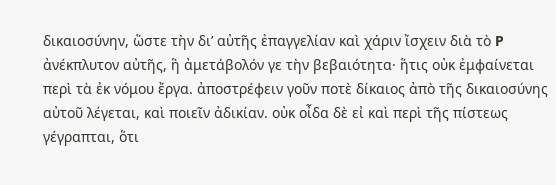δικαιοσύνην, ὥστε τὴν δι’ αὐτῆς ἐπαγγελίαν καὶ χάριν ἴσχειν διὰ τὸ P ἀνέκπλυτον αὐτῆς, ἣ ἀμετάβολόν γε τὴν βεβαιότητα· ἥτις οὐκ ἐμφαίνεται περὶ τὰ ἐκ νόμου ἔργα. ἀποστρέφειν γοῦν ποτὲ δίκαιος ἀπὸ τῆς δικαιοσύνης αὐτοῦ λέγεται, καὶ ποιεῖν ἀδικίαν. οὐκ οἶδα δὲ εἰ καὶ περὶ τῆς πίστεως γέγραπται, ὅτι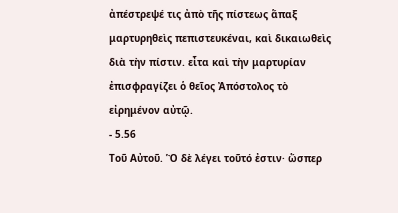ἀπέστρεψέ τις ἀπὸ τῆς πίστεως ἅπαξ μαρτυρηθεὶς πεπιστευκέναι, καὶ δικαιωθεὶς διὰ τὴν πίστιν. εἶτα καὶ τὴν μαρτυρίαν ἐπισφραγίζει ὁ θεῖος Ἀπόστολος τὸ εἰρημένον αὐτῷ.
- 5.56
Τοῦ Αὐτοῦ. Ὃ δὲ λέγει τοῦτό ἐστιν· ὥσπερ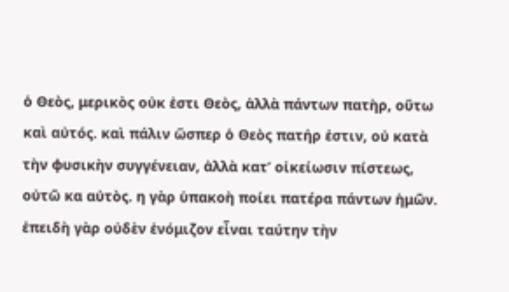ὁ Θεὸς, μερικὸς οὐκ ἐστι Θεὸς, ἀλλὰ πάντων πατὴρ, οὕτω καὶ αὐτός. καὶ πάλιν ὥσπερ ὁ Θεὸς πατήρ ἐστιν, οὐ κατὰ τὴν φυσικὴν συγγένειαν, ἀλλὰ κατ’ οἰκείωσιν πίστεως, οὐτῶ κα αὐτὸς. η γὰρ ὑπακοὴ ποίει πατέρα πάντων ἡμῶν. ἐπειδὴ γὰρ οὐδὲν ἐνόμιζον εἶναι ταύτην τὴν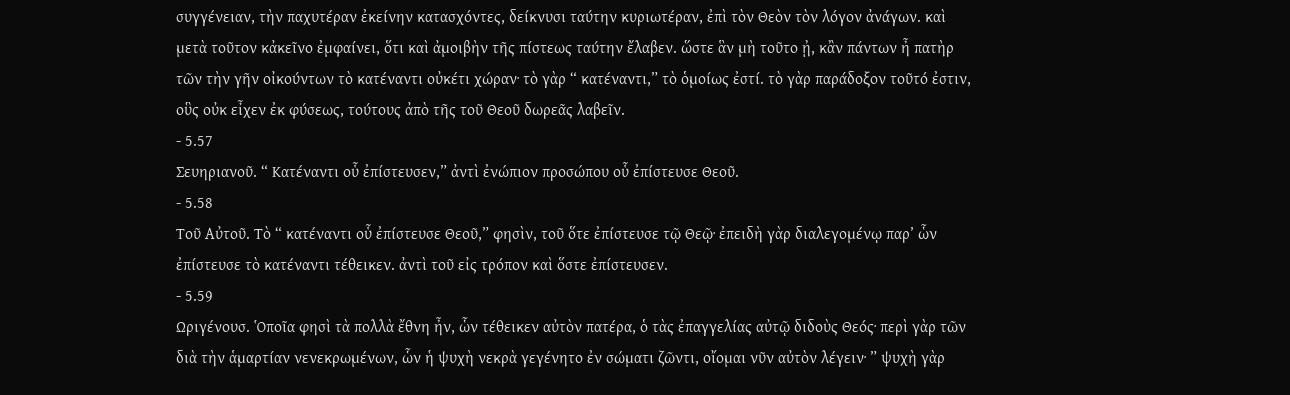συγγένειαν, τὴν παχυτέραν ἐκείνην κατασχόντες, δείκνυσι ταύτην κυριωτέραν, ἐπὶ τὸν Θεὸν τὸν λόγον ἀνάγων. καὶ μετὰ τοῦτον κἀκεῖνο ἐμφαίνει, ὅτι καὶ ἀμοιβὴν τῆς πίστεως ταύτην ἔλαβεν. ὥστε ἃν μὴ τοῦτο ᾐ, κἂν πάντων ἦ πατὴρ τῶν τὴν γῆν οἰκούντων τὸ κατέναντι οὐκέτι χώραν· τὸ γὰρ “ κατέναντι,” τὸ ὁμοίως ἐστί. τὸ γὰρ παράδοξον τοῦτό ἐστιν, οὓς οὐκ εἶχεν ἐκ φύσεως, τούτους ἀπὸ τῆς τοῦ Θεοῦ δωρεᾶς λαβεῖν.
- 5.57
Σευηριανοῦ. “ Κατέναντι οὗ ἐπίστευσεν,” ἀντὶ ἐνώπιον προσώπου οὗ ἐπίστευσε Θεοῦ.
- 5.58
Τοῦ Αὐτοῦ. Τὸ “ κατέναντι οὗ ἐπίστευσε Θεοῦ,” φησὶν, τοῦ ὅτε ἐπίστευσε τῷ Θεῷ· ἐπειδὴ γὰρ διαλεγομένῳ παρ’ ὧν ἐπίστευσε τὸ κατέναντι τέθεικεν. ἀντὶ τοῦ εἰς τρόπον καὶ ὅστε ἐπίστευσεν.
- 5.59
Ωριγένουσ. Ὁποῖα φησὶ τὰ πολλὰ ἔθνη ἦν, ὧν τέθεικεν αὐτὸν πατέρα, ὁ τὰς ἐπαγγελίας αὐτῷ διδοὺς Θεός· περὶ γὰρ τῶν διὰ τὴν ἁμαρτίαν νενεκρωμένων, ὧν ἡ ψυχὴ νεκρὰ γεγένητο ἐν σώματι ζῶντι, οἴομαι νῦν αὐτὸν λέγειν· ” ψυχὴ γὰρ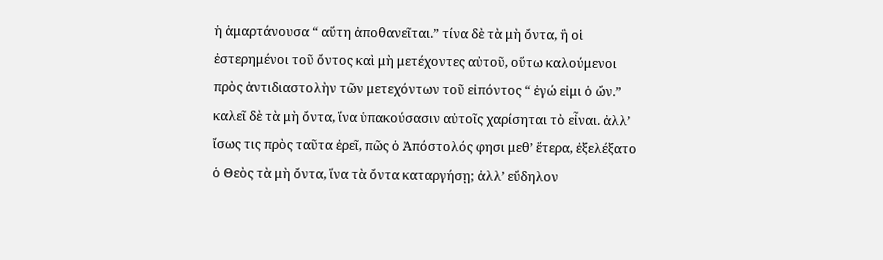ἡ ἁμαρτάνουσα “ αὕτη ἀποθανεῖται.” τίνα δὲ τὰ μὴ ὄντα, ἣ οἱ ἐστερημένοι τοῦ ὄντος καὶ μὴ μετέχοντες αὐτοῦ, οὕτω καλούμενοι πρὸς ἀντιδιαστολὴν τῶν μετεχόντων τοῦ εἰπόντος “ ἐγώ εἰμι ὁ ὤν.” καλεῖ δὲ τὰ μὴ ὄντα, ἵνα ὑπακούσασιν αὐτοῖς χαρίσηται τὸ εἶναι. ἀλλ’ ἴσως τις πρὸς ταῦτα ἐρεῖ, πῶς ὁ Ἀπόστολός φησι μεθ’ ἕτερα, ἐξελέξατο ὁ Θεὸς τὰ μὴ ὄντα, ἵνα τὰ ὄντα καταργήσῃ; ἀλλ’ εὔδηλον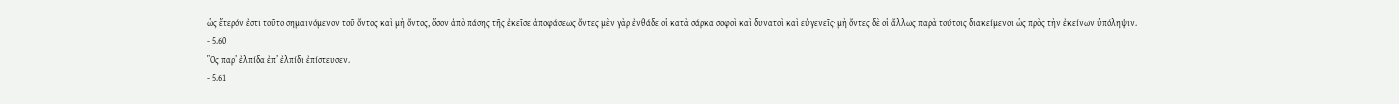ὡς ἕτερόν ἐστι τοῦτο σημαινόμενον τοῦ ὄντος καὶ μὴ ὄντος, ὅσον ἀπὸ πάσης τῆς ἐκεῖσε ἀποφάσεως ὄντες μὲν γὰρ ἐνθάδε οἱ κατὰ σάρκα σοφοὶ καὶ δυνατοὶ καὶ εὐγενεῖς· μὴ ὄντες δὲ οἱ ἄλλως παρὰ τούτοις διακείμενοι ὡς πρὸς τὴν ἐκείνων ὑπόληψιν.
- 5.60
Ὃς παρ’ ἐλπίδα ἐπ’ ἐλπίδι ἐπίστευσεν.
- 5.61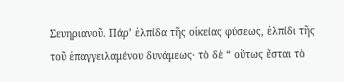Σευηριανοῦ. Πάρ’ ἐλπίδα τῆς οἰκείας φύσεως, ἐλπίδι τῆς τοῦ ἐπαγγειλαμένου δυνάμεως· τὸ δὲ “ οὕτως ἔσται τὸ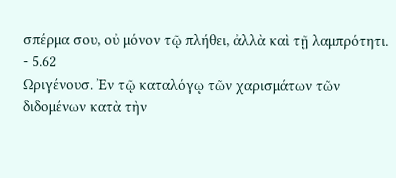σπέρμα σου, οὐ μόνον τῷ πλήθει, ἀλλὰ καὶ τῇ λαμπρότητι.
- 5.62
Ωριγένουσ. Ἐν τῷ καταλόγῳ τῶν χαρισμάτων τῶν διδομένων κατὰ τὴν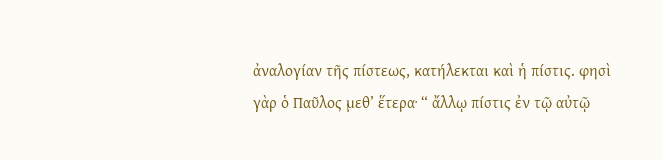ἀναλογίαν τῆς πίστεως, κατήλεκται καὶ ἡ πίστις. φησὶ γὰρ ὁ Παῦλος μεθ’ ἕτερα· “ ἄλλῳ πίστις ἐν τῷ αὐτῷ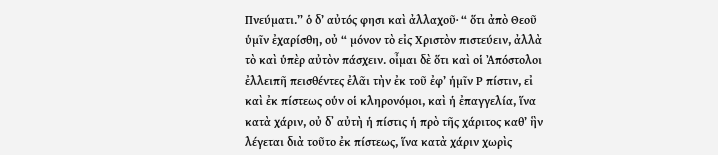Πνεύματι.” ὁ δ’ αὐτός φησι καὶ ἀλλαχοῦ· “ ὅτι ἀπὸ Θεοῦ ὑμῖν ἐχαρίσθη, οὐ “ μόνον τὸ εἰς Χριστὸν πιστεύειν, ἀλλὰ τὸ καὶ ὑπὲρ αὐτὸν πάσχειν. οἶμαι δὲ ὅτι καὶ οἱ Ἀπόστολοι ἐλλειπῆ πεισθέντες ἐλᾶι τὴν ἐκ τοῦ ἐφ’ ἡμῖν Ρ πίστιν, εἰ καὶ ἐκ πίστεως οὑν οἱ κληρονόμοι, καὶ ἡ ἐπαγγελία, ἵνα κατὰ χάριν, οὐ δ᾿ αὐτὴ ἡ πίστις ἡ πρὸ τῆς χάριτος καθ’ ἣν λέγεται διὰ τοῦτο ἐκ πίστεως, ἵνα κατὰ χάριν χωρὶς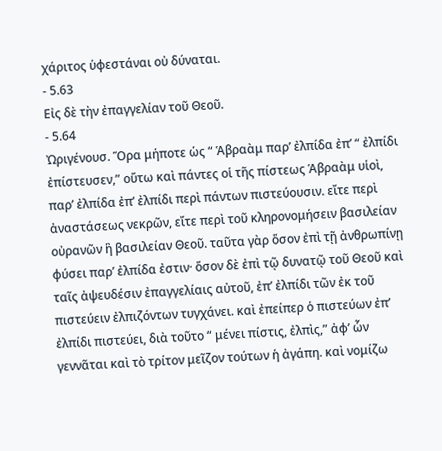χάριτος ὑφεστάναι οὐ δύναται.
- 5.63
Εἰς δὲ τὴν ἐπαγγελίαν τοῦ Θεοῦ.
- 5.64
Ὠριγένουσ. Ὅρα μήποτε ὡς “ Ἁβραὰμ παρ’ ἐλπίδα ἐπ’ “ ἐλπίδι ἐπίστευσεν,” οὕτω καὶ πάντες οἱ τῆς πίστεως Ἁβραὰμ υἱοὶ, παρ’ ἐλπίδα ἐπ’ ἐλπίδι περὶ πάντων πιστεύουσιν. εἴτε περὶ ἀναστάσεως νεκρῶν, εἴτε περὶ τοῦ κληρονομήσειν βασιλείαν οὐρανῶν ἣ βασιλείαν Θεοῦ. ταῦτα γὰρ ὅσον ἐπὶ τῇ ἀνθρωπίνῃ φύσει παρ’ ἐλπίδα ἐστιν· ὅσον δὲ ἐπὶ τῷ δυνατῷ τοῦ Θεοῦ καὶ ταῖς ἀψευδέσιν ἐπαγγελίαις αὐτοῦ, ἐπ’ ἐλπίδι τῶν ἐκ τοῦ πιστεύειν ἐλπιζόντων τυγχάνει. καὶ ἐπείπερ ὁ πιστεύων ἐπ’ ἐλπίδι πιστεύει, διὰ τοῦτο “ μένει πίστις, ἐλπὶς,” ἀφ’ ὧν γεννᾶται καὶ τὸ τρίτον μεῖζον τούτων ἡ ἀγάπη. καὶ νομίζω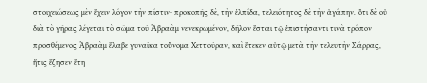στοιχειώσεως μὲν ἔχειν λόγον τὴν πίστιν· προκοπῆς δὲ, τὴν ἐλπίδα, τελειότητος δὲ τὴν ἀγάπην. ὅτι δὲ οὐ διὰ τὸ γῆρας λέγεται τὸ σῶμα τοῦ Ἁβραὰμ νενεκρωμένον, δῆλον ἔσται τῷ ἐπιστήσαντι τινὰ τρόπον προσθέμενος Ἁβραὰμ ἔλαβε γυναῖκα τοὔνομα Χεττοῦραν, καὶ ἔτεκεν αὐτῷ μετὰ τὴν τελευτὴν Σάρρας, ἥτις ἔζησεν ἔτη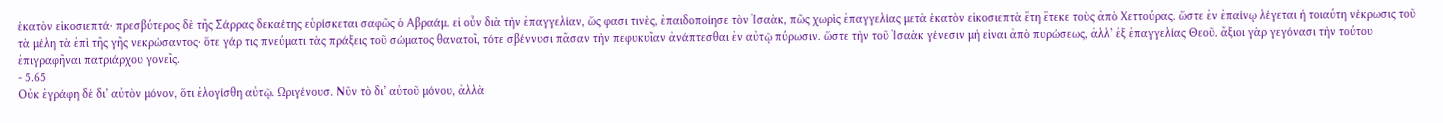ἑκατὸν εἰκοσιεπτά· πρεσβύτερος δὲ τῆς Σάρρας δεκαέτης εὑρίσκεται σαφῶς ὁ Αβραάμ. εἰ οὖν διὰ τὴν ἐπαγγελίαν, ὥς φασι τινὲς, ἐπαιδοποίησε τὸν Ἰσαὰκ, πῶς χωρὶς ἐπαγγελίας μετὰ ἑκατὸν εἰκοσιεπτὰ ἔτη ἔτεκε τοὺς ἀπὸ Χεττούρας. ὥστε ἐν ἐπαίνῳ λέγεται ἡ τοιαύτη νέκρωσις τοῦ τὰ μέλη τὰ ἐπὶ τῆς γῆς νεκρώσαντος· ὅτε γάρ τις πνεύματι τὰς πράξεις τοῦ σώματος θανατοῖ, τότε σβέννυσι πᾶσαν τὴν πεφυκυῖαν ἀνάπτεσθαι ἐν αὐτῷ πύρωσιν. ὥστε τὴν τοῦ Ἰσαὰκ γένεσιν μὴ εἰναι ἀπὸ πυρώσεως, ἀλλ’ ἐξ ἐπαγγελίας Θεοῦ. ἄξιοι γὰρ γεγόνασι τὴν τούτου ἐπιγραφῆναι πατριάρχου γονεῖς.
- 5.65
Οὐκ ἐγράφη δὲ δι’ αὐτὸν μόνον, ὅτι ἐλογίσθη αὐτῷ. Ωριγένουσ. Νῦν τὸ δι’ αὐτοῦ μόνου, ἀλλὰ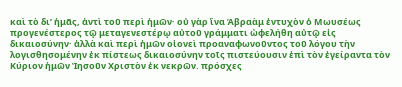καὶ τὸ δι’ ἡμᾶς, ἀντὶ τοῦ περὶ ἡμῶν· οὐ γὰρ ἵνα Ἁβραὰμ ἐντυχὸν ὁ Μωυσέως προγενέστερος τῷ μεταγενεστέρῳ αὐτοῦ γράμματι ὠφελήθη αὐτῷ εἰς δικαιοσύνην· ἀλλὰ καὶ περὶ ἡμῶν οἱονεὶ προαναφωνοῦντος τοῦ λόγου τὴν λογισθησομένην ἐκ πίστεως δικαιοσύνην τοῖς πιστεύουσιν ἐπὶ τὸν ἐγείραντα τὸν Κύριον ἡμῶν Ἰησοῦν Χριστὸν ἐκ νεκρῶν. πρόσχες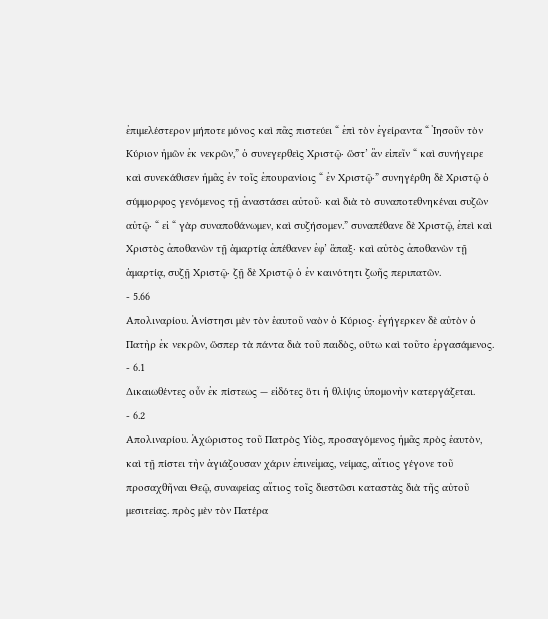ἐπιμελέστερον μήποτε μόνος καὶ πᾶς πιστεύει “ ἐπὶ τὸν ἐγείραντα “ Ἰησοῦν τὸν Κύριον ἡμῶν ἐκ νεκρῶν,” ὁ συνεγερθεὶς Χριστῷ· ὥστ’ ἃν εἰπεῖν “ καὶ συνήγειρε καὶ συνεκάθισεν ἡμᾶς ἐν τοῖς ἐπουρανίοις “ ἐν Χριστῷ·” συνηγέρθη δὲ Χριστῷ ὁ σύμμορφος γενόμενος τῇ ἀναστάσει αὐτοῦ· καὶ διὰ τὸ συναποτεθνηκέναι συζῶν αὐτῷ· “ εἰ “ γὰρ συναποθάνωμεν, καὶ συζήσομεν.” συναπέθανε δὲ Χριστῷ, ἐπεὶ καὶ Χριστὸς ἀποθανὼν τῇ ἁμαρτίᾳ ἀπέθανεν ἐφ’ ἅπαξ· καὶ αὐτὸς ἀποθανὼν τῇ ἁμαρτίᾳ, συζῇ Χριστῷ· ζῇ δὲ Χριστῷ ὁ ἐν καινότητι ζωῆς περιπατῶν.
- 5.66
Απολιναρίου. Ἀνίστησι μὲν τὸν ἑαυτοῦ ναὸν ὁ Κύριος· ἐγήγερκεν δὲ αὐτὸν ὁ Πατὴρ ἐκ νεκρῶν, ὥσπερ τὰ πάντα διὰ τοῦ παιδὸς, οὕτω καὶ τοῦτο ἐργασάμενος.
- 6.1
Δικαιωθέντες οὖν ἐκ πίστεως — εἰδότες ὅτι ἡ θλίψις ὑπομονὴν κατεργάζεται.
- 6.2
Απολιναρίου. Ἀχώριστος τοῦ Πατρὸς Υἱὸς, προσαγόμενος ἡμᾶς πρὸς ἑαυτὸν, καὶ τῇ πίστει τὴν ἁγιάζουσαν χάριν ἐπινεἰμας, νείμας, αἴτιος γέγονε τοῦ προσαχθῆναι Θεῷ, συναφείας αἴτιος τοῖς διεστῶσι καταστὰς διὰ τῆς αὐτοῦ μεσιτείας. πρὸς μὲν τὸν Πατέρα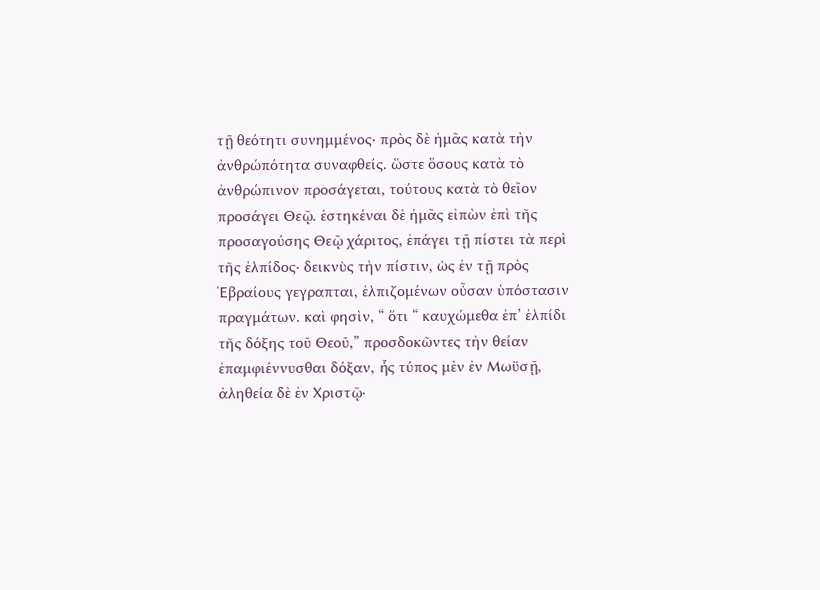τῇ θεότητι συνημμένος· πρὸς δὲ ἡμᾶς κατὰ τὴν ἀνθρώπότητα συναφθείς. ὥστε ὅσους κατὰ τὸ ἀνθρώπινον προσάγεται, τούτους κατὰ τὸ θεῖον προσάγει Θεῷ. ἑστηκέναι δὲ ἡμᾶς εἰπὼν ἐπὶ τῆς προσαγούσης Θεῷ χάριτος, ἐπάγει τῇ πίστει τὰ περὶ τῆς ἐλπίδος· δεικνὺς τὴν πίστιν, ὡς ἐν τῇ πρὸς Ἑβραίους γεγραπται, ἐλπιζομένων οὖσαν ὑπόστασιν πραγμάτων. καὶ φησὶν, “ ὅτι “ καυχώμεθα ἐπ’ ἐλπίδι τῆς δόξης τοῦ Θεοῦ,” προσδοκῶντες τὴν θείαν ἐπαμφιέννυσθαι δόξαν, ἧς τύπος μὲν ἐν Μωϋσῇ, ἀληθεία δὲ ἐν Χριστῷ·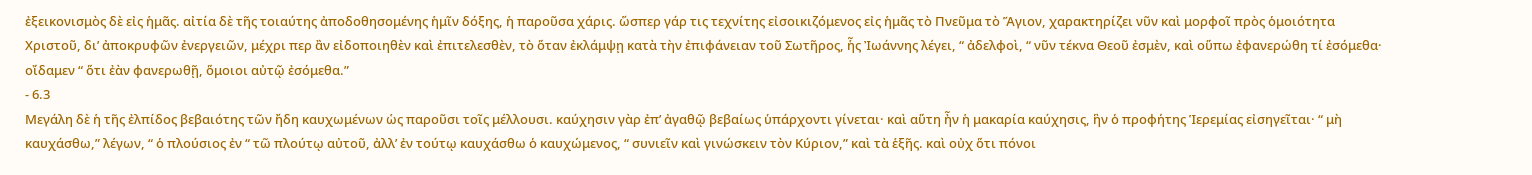ἐξεικονισμὸς δὲ εἰς ἡμᾶς. αἰτία δὲ τῆς τοιαύτης ἀποδοθησομένης ἡμῖν δόξης, ἡ παροῦσα χάρις. ὥσπερ γάρ τις τεχνίτης εἰσοικιζόμενος εἰς ἡμᾶς τὸ Πνεῦμα τὸ Ἅγιον, χαρακτηρίζει νῦν καὶ μορφοῖ πρὸς ὁμοιότητα Χριστοῦ, δι’ ἀποκρυφῶν ἐνεργειῶν, μέχρι περ ἂν εἰδοποιηθὲν καὶ ἐπιτελεσθὲν, τὸ ὅταν ἐκλάμψῃ κατὰ τὴν ἐπιφάνειαν τοῦ Σωτῆρος, ἧς Ἰωάννης λέγει, “ ἀδελφοὶ, “ νῦν τέκνα Θεοῦ ἐσμὲν, καὶ οὕπω ἐφανερώθη τί ἐσόμεθα· οἴδαμεν “ ὅτι ἐὰν φανερωθῇ, ὅμοιοι αὐτῷ ἐσόμεθα.”
- 6.3
Μεγάλη δὲ ἡ τῆς ἐλπίδος βεβαιότης τῶν ἤδη καυχωμένων ὡς παροῦσι τοῖς μέλλουσι. καύχησιν γὰρ ἐπ’ ἀγαθῷ βεβαίως ὑπάρχοντι γίνεται· καὶ αὕτη ἦν ἡ μακαρία καύχησις, ἣν ὁ προφήτης Ἱερεμίας εἰσηγεῖται· “ μὴ καυχάσθω,” λέγων, “ ὁ πλούσιος ἐν “ τῶ πλούτῳ αὐτοῦ, ἀλλ’ ἐν τούτῳ καυχάσθω ὁ καυχώμενος, “ συνιεῖν καὶ γινώσκειν τὸν Κύριον,” καὶ τὰ ἑξῆς. καὶ οὐχ ὅτι πόνοι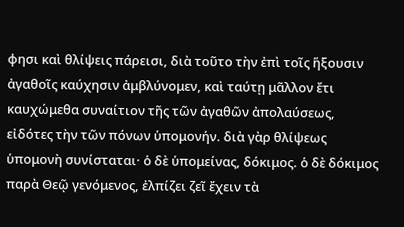φησι καὶ θλίψεις πάρεισι, διὰ τοῦτο τὴν ἐπὶ τοῖς ἥξουσιν ἀγαθοῖς καύχησιν ἀμβλύνομεν, καὶ ταύτῃ μᾶλλον ἔτι καυχώμεθα συναίτιον τῆς τῶν ἀγαθῶν ἀπολαύσεως, εἰδότες τὴν τῶν πόνων ὑπομονήν. διὰ γὰρ θλίψεως ὑπομονὴ συνίσταται· ὁ δὲ ὑπομείνας, δόκιμος. ὁ δὲ δόκιμος παρὰ Θεῷ γενόμενος, ἐλπίζει ζεῖ ἔχειν τὰ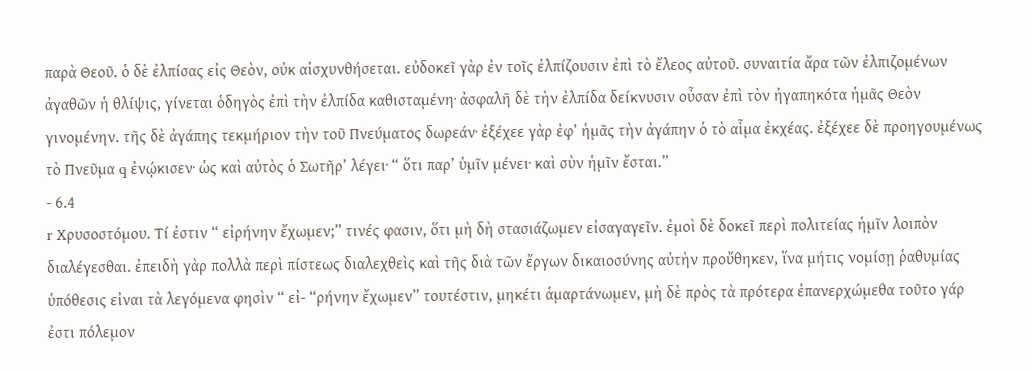παρὰ Θεοῦ. ὁ δὲ ἐλπίσας εἰς Θεὸν, οὐκ αἰσχυνθήσεται. εὐδοκεῖ γὰρ ἐν τοῖς ἐλπίζουσιν ἐπὶ τὸ ἔλεος αὐτοῦ. συναιτία ἄρα τῶν ἐλπιζομένων ἀγαθῶν ἡ θλίψις, γίνεται ὁδηγὸς ἐπὶ τὴν ἐλπίδα καθισταμένη· ἀσφαλῆ δὲ τὴν ἐλπίδα δείκνυσιν οὖσαν ἐπὶ τὸν ἠγαπηκότα ἡμᾶς Θεὸν γινομένην. τῆς δὲ ἀγάπης τεκμήριον τὴν τοῦ Πνεύματος δωρεάν· ἐξέχεε γὰρ ἐφ’ ἡμᾶς τὴν ἀγάπην ὁ τὸ αἷμα ἐκχέας. ἐξέχεε δὲ προηγουμένως τὸ Πνεῦμα q ἐνῴκισεν· ὡς καὶ αὐτὸς ὁ Σωτῆρ’ λέγει· “ ὅτι παρ’ ὑμῖν μένει· καὶ σὺν ἡμῖν ἔσται.”
- 6.4
r Χρυσοστόμου. Τί ἐστιν “ εἰρήνην ἔχωμεν;” τινές φασιν, ὅτι μὴ δὴ στασιάζωμεν εἰσαγαγεῖν. ἐμοὶ δὲ δοκεῖ περὶ πολιτείας ἡμῖν λοιπὸν διαλέγεσθαι. ἐπειδὴ γὰρ πολλὰ περὶ πίστεως διαλεχθεὶς καὶ τῆς διὰ τῶν ἔργων δικαιοσύνης αὐτὴν προὔθηκεν, ἵνα μήτις νομίσῃ ῥαθυμίας ὑπόθεσις εἰναι τὰ λεγόμενα φησὶν “ εἰ- “ρήνην ἔχωμεν” τουτέστιν, μηκέτι ἁμαρτάνωμεν, μὴ δὲ πρὸς τὰ πρότερα ἐπανερχώμεθα τοῦτο γάρ ἐστι πόλεμον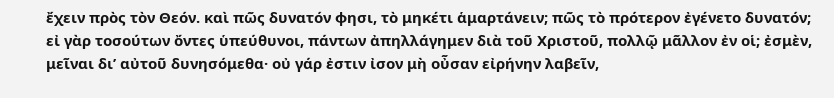ἔχειν πρὸς τὸν Θεόν. καὶ πῶς δυνατόν φησι, τὸ μηκέτι ἁμαρτάνειν; πῶς τὸ πρότερον ἐγένετο δυνατόν; εἰ γὰρ τοσούτων ὄντες ὑπεύθυνοι, πάντων ἀπηλλάγημεν διὰ τοῦ Χριστοῦ, πολλῷ μᾶλλον ἐν οἱ; ἐσμὲν, μεῖναι δι’ αὐτοῦ δυνησόμεθα· οὐ γάρ ἐστιν ἰσον μὴ οὖσαν εἰρήνην λαβεῖν,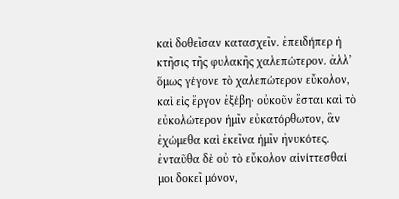καὶ δοθεῖσαν κατασχεῖν. ἐπειδήπερ ἡ κτῆσις τῆς φυλακῆς χαλεπώτερον. ἀλλ’ ὅμως γέγονε τὸ χαλεπώτερον εὔκολον, καὶ εἰς ἔργον ἐξέβη· οὐκοῦν ἔσται καὶ τὸ εὐκολώτερον ἡμῖν εὐκατόρθωτον, ἃν ἐχώμεθα καὶ ἐκεῖνα ἡμῖν ἠνυκότες. ἐνταῦθα δὲ οὐ τὸ εὔκολον αἰνίττεσθαί μοι δοκεῖ μόνον,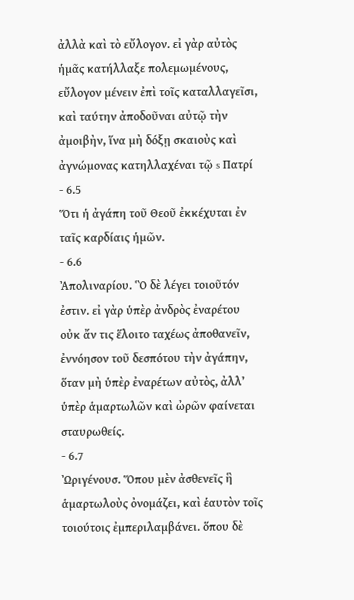ἀλλὰ καὶ τὸ εὔλογον. εἰ γὰρ αὐτὸς ἡμᾶς κατήλλαξε πολεμωμένους, εὔλογον μένειν ἐπὶ τοῖς καταλλαγεῖσι, καὶ ταύτην ἀποδοῦναι αὐτῷ τὴν ἀμοιβὴν, ἵνα μὴ δόξῃ σκαιοὺς καὶ ἀγνώμονας κατηλλαχέναι τῷ s Πατρί
- 6.5
Ὅτι ἡ ἀγάπη τοῦ Θεοῦ ἐκκέχυται ἐν ταῖς καρδίαις ἡμῶν.
- 6.6
Ἀπολιναρίου. Ὃ δὲ λέγει τοιοῦτόν ἐστιν. εἰ γὰρ ὑπὲρ ἀνδρὸς ἐναρέτου οὐκ ἄν τις ἕλοιτο ταχέως ἀποθανεῖν, ἐννόησον τοῦ δεσπότου τὴν ἀγάπην, ὅταν μὴ ὑπὲρ ἐναρέτων αὐτὸς, ἀλλ’ ὑπὲρ ἁμαρτωλῶν καὶ ὠρῶν φαίνεται σταυρωθείς.
- 6.7
Ὠριγένουσ. Ὅπου μὲν ἀσθενεῖς ἣ ἁμαρτωλοὺς ὀνομάζει, καὶ ἑαυτὸν τοῖς τοιούτοις ἐμπεριλαμβάνει. ὅπου δὲ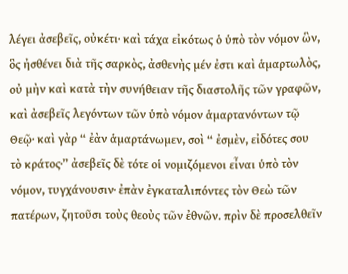λέγει ἀσεβεῖς, οὐκέτι· καὶ τάχα εἰκότως ὁ ὑπὸ τὸν νόμον ὣν, ὃς ἠσθένει διὰ τῆς σαρκὸς, ἀσθενὴς μέν ἐστι καὶ ἁμαρτωλὸς, οὐ μὴν καὶ κατὰ τὴν συνήθειαν τῆς διαστολῆς τῶν γραφῶν, καὶ ἀσεβεῖς λεγόντων τῶν ὑπὸ νόμον ἁμαρτανόντων τῷ Θεῷ· καὶ γὰρ “ ἐὰν ἁμαρτάνωμεν, σοὶ “ ἐσμὲν, εἰδότες σου τὸ κράτος·” ἀσεβεῖς δὲ τότε οἱ νομιζόμενοι εἶναι ὑπὸ τὸν νόμον, τυγχάνουσιν· ἐπὰν ἐγκαταλιπόντες τὸν Θεὼ τῶν πατέρων, ζητοῦσι τοὺς θεοὺς τῶν ἐθνῶν. πρὶν δὲ προσελθεῖν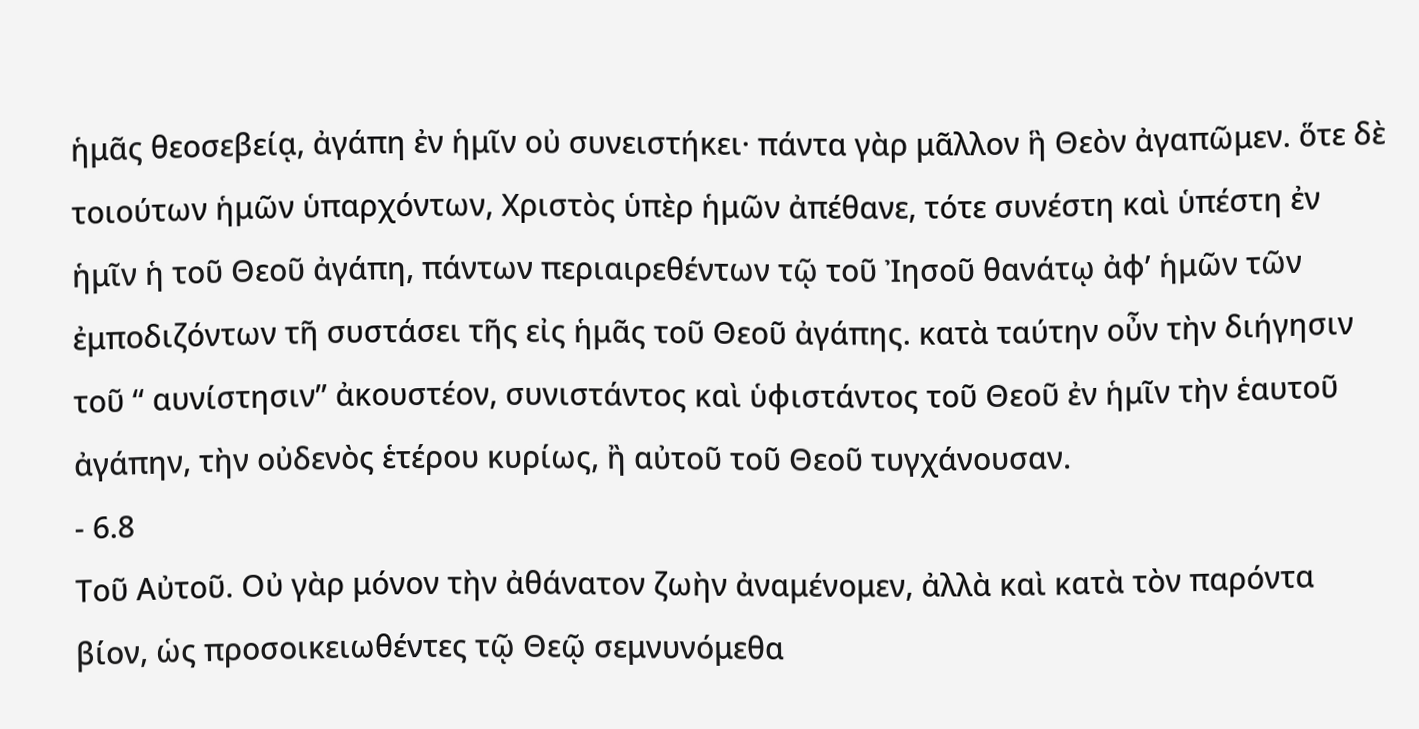ἡμᾶς θεοσεβείᾳ, ἀγάπη ἐν ἡμῖν οὐ συνειστήκει· πάντα γὰρ μᾶλλον ἣ Θεὸν ἀγαπῶμεν. ὅτε δὲ τοιούτων ἡμῶν ὑπαρχόντων, Χριστὸς ὑπὲρ ἡμῶν ἀπέθανε, τότε συνέστη καὶ ὑπέστη ἐν ἡμῖν ἡ τοῦ Θεοῦ ἀγάπη, πάντων περιαιρεθέντων τῷ τοῦ Ἰησοῦ θανάτῳ ἀφ’ ἡμῶν τῶν ἐμποδιζόντων τῆ συστάσει τῆς εἰς ἡμᾶς τοῦ Θεοῦ ἀγάπης. κατὰ ταύτην οὖν τὴν διήγησιν τοῦ “ αυνίστησιν” ἀκουστέον, συνιστάντος καὶ ὑφιστάντος τοῦ Θεοῦ ἐν ἡμῖν τὴν ἑαυτοῦ ἀγάπην, τὴν οὐδενὸς ἑτέρου κυρίως, ἢ αὐτοῦ τοῦ Θεοῦ τυγχάνουσαν.
- 6.8
Τοῦ Αὐτοῦ. Οὐ γὰρ μόνον τὴν ἀθάνατον ζωὴν ἀναμένομεν, ἀλλὰ καὶ κατὰ τὸν παρόντα βίον, ὡς προσοικειωθέντες τῷ Θεῷ σεμνυνόμεθα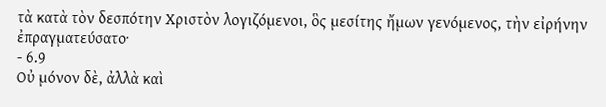τὰ κατὰ τὸν δεσπότην Χριστὸν λογιζόμενοι, ὃς μεσίτης ἤμων γενόμενος, τὴν εἰρήνην ἐπραγματεύσατο·
- 6.9
Οὐ μόνον δὲ, ἀλλὰ καὶ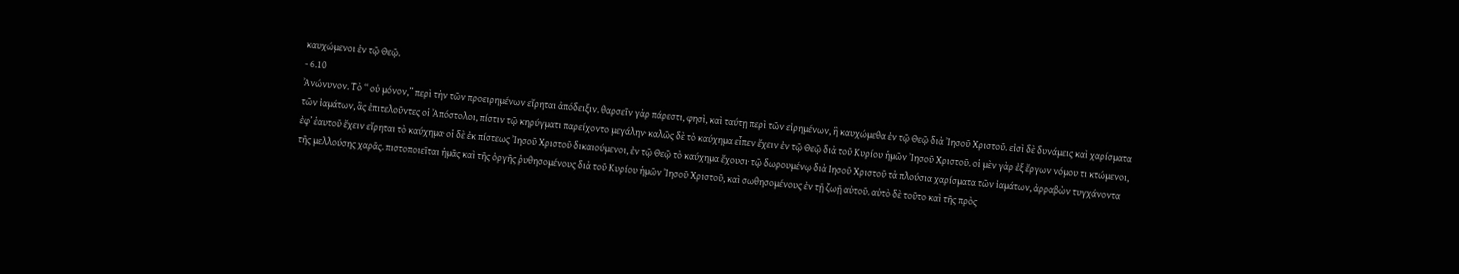καυχώμενοι ἐν τῷ Θεῷ.
- 6.10
Ἀνώνυνον. Τὸ “ οὐ μόνον,” περὶ τὴν τῶν προειρημένων εἴρηται ἀπόδειξιν. θαρσεῖν γὰρ πάρεστι, φησὶ, καὶ ταύτῃ περὶ τῶν εἰρημένων, ἣ καυχώμεθα ἐν τῷ Θεῷ διὰ Ἰησοῦ Χριστοῦ. εἰσὶ δὲ δυνάμεις καὶ χαρίσματα τῶν ἰαμάτων, ἃς ἐπιτελοῦντες οἱ Ἀπόστολοι, πίστιν τῷ κηρύγματι παρείχοντο μεγάλην· καλῶς δὲ τὸ καύχημα εἶπεν ἔχειν ἐν τῷ Θεῷ διὰ τοῦ Κυρίου ἡμῶν Ἰησοῦ Χριστοῦ. οἱ μὲν γὰρ ἐξ ἔργων νόμου τι κτώμενοι, ἐφ’ ἑαυτοῦ ἔχειν εἴρηται τὸ καύχημα· οἱ δὲ ἐκ πίστεως Ἰησοῦ Χριστοῦ δικαιούμενοι, ἐν τῷ Θεῷ τὸ καύχημα ἔχουσι· τῷ δωρουμένῳ διὰ Ιησοῦ Χριστοῦ τὰ πλούσια χαρίσματα τῶν ἰαμάτων, ἀρραβὼν τυγχάνοντα τῆς μελλούσης χαρᾶς. πιστοποιεῖται ἡμᾶς καὶ τῆς ὀργῆς ῥυθησομένους διὰ τοῦ Κυρίου ἡμῶν Ἰησοῦ Χριστοῦ, καὶ σωθησομένους ἐν τῇ ζωῇ αὐτοῦ. αὐτὸ δὲ τοῦτο καὶ τῆς πρὸς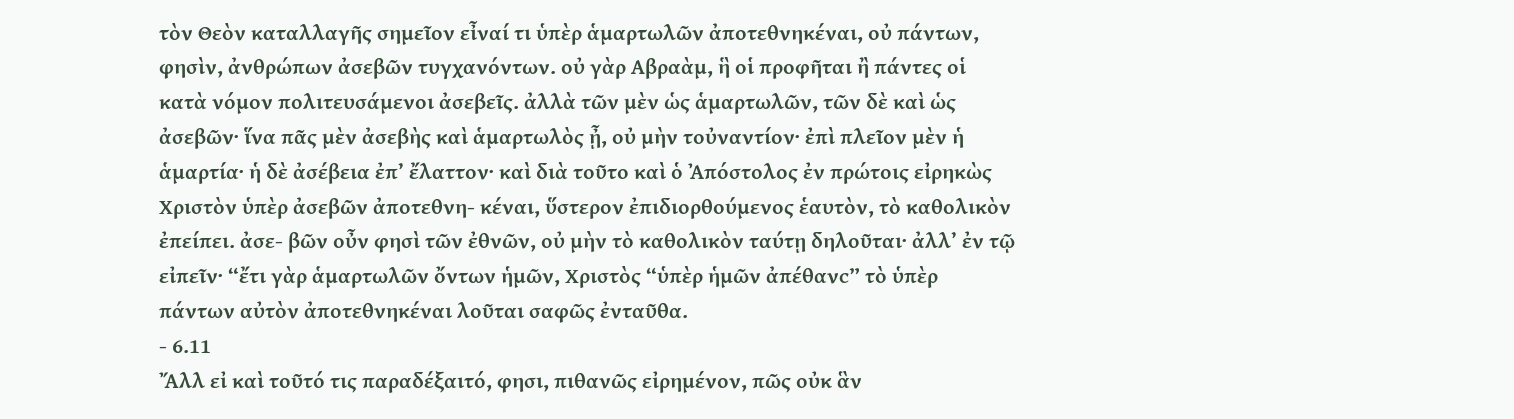τὸν Θεὸν καταλλαγῆς σημεῖον εἶναί τι ὑπὲρ ἁμαρτωλῶν ἀποτεθνηκέναι, οὐ πάντων, φησὶν, ἀνθρώπων ἀσεβῶν τυγχανόντων. οὐ γὰρ Αβραὰμ, ἣ οἱ προφῆται ἢ πάντες οἱ κατὰ νόμον πολιτευσάμενοι ἀσεβεῖς. ἀλλὰ τῶν μὲν ὡς ἁμαρτωλῶν, τῶν δὲ καὶ ὡς ἀσεβῶν· ἵνα πᾶς μὲν ἀσεβὴς καὶ ἁμαρτωλὸς ᾖ, οὐ μὴν τοὐναντίον· ἐπὶ πλεῖον μὲν ἡ ἁμαρτία· ἡ δὲ ἀσέβεια ἐπ’ ἔλαττον· καὶ διὰ τοῦτο καὶ ὁ Ἀπόστολος ἐν πρώτοις εἰρηκὼς Χριστὸν ὑπὲρ ἀσεβῶν ἀποτεθνη- κέναι, ὕστερον ἐπιδιορθούμενος ἑαυτὸν, τὸ καθολικὸν ἐπείπει. ἀσε- βῶν οὖν φησὶ τῶν ἐθνῶν, οὐ μὴν τὸ καθολικὸν ταύτῃ δηλοῦται· ἀλλ’ ἐν τῷ εἰπεῖν· “ἔτι γὰρ ἁμαρτωλῶν ὄντων ἡμῶν, Χριστὸς “ὑπὲρ ἡμῶν ἀπέθανc” τὸ ὑπὲρ πάντων αὐτὸν ἀποτεθνηκέναι λοῦται σαφῶς ἐνταῦθα.
- 6.11
Ἄλλ εἰ καὶ τοῦτό τις παραδέξαιτό, φησι, πιθανῶς εἰρημένον, πῶς οὐκ ἃν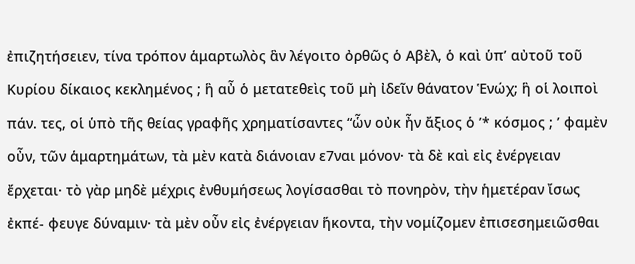ἐπιζητήσειεν, τίνα τρόπον ἁμαρτωλὸς ἃν λέγοιτο ὀρθῶς ὁ Αβὲλ, ὁ καὶ ὑπ’ αὐτοῦ τοῦ Κυρίου δίκαιος κεκλημένος ; ἣ αὖ ὁ μετατεθεὶς τοῦ μὴ ἰδεῖν θάνατον Ἑνώχ; ἣ οἱ λοιποὶ πάν. τες, οἱ ὑπὸ τῆς θείας γραφῆς χρηματίσαντες “ὧν οὐκ ἦν ἄξιος ὁ ’* κόσμος ; ’ φαμὲν οὖν, τῶν ἁμαρτημάτων, τὰ μὲν κατὰ διάνοιαν ε7ναι μόνον· τὰ δὲ καὶ εἰς ἐνέργειαν ἔρχεται· τὸ γὰρ μηδὲ μέχρις ἐνθυμήσεως λογίσασθαι τὸ πονηρὸν, τὴν ἡμετέραν ἴσως ἐκπέ- φευγε δύναμιν· τὰ μὲν οὖν εἰς ἐνέργειαν ἥκοντα, τὴν νομίζομεν ἐπισεσημειῶσθαι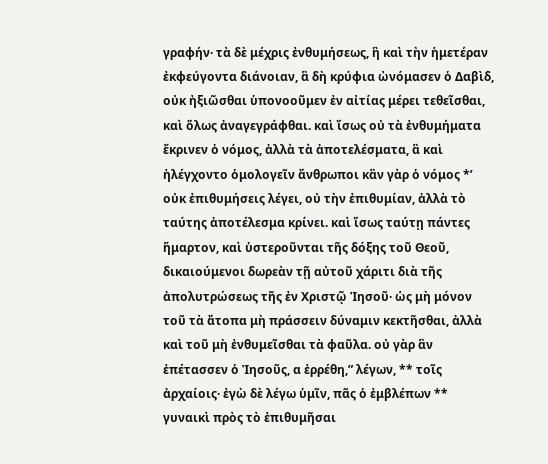γραφήν· τὰ δὲ μέχρις ἐνθυμήσεως, ἣ καὶ τὴν ἡμετέραν ἐκφεύγοντα διάνοιαν, ἃ δὴ κρύφια ὠνόμασεν ὁ Δαβὶδ, οὐκ ἠξιῶσθαι ὑπονοοῦμεν ἐν αἰτίας μέρει τεθεῖσθαι, καὶ ὅλως ἀναγεγράφθαι. καὶ ἴσως οὐ τὰ ἐνθυμήματα ἔκρινεν ὁ νόμος, ἀλλὰ τὰ ἀποτελέσματα, ἃ καὶ ἠλέγχοντο ὁμολογεῖν ἄνθρωποι κἂν γὰρ ὁ νόμος *’ οὐκ ἐπιθυμήσεις λέγει, οὐ τὴν ἐπιθυμίαν, ἀλλὰ τὸ ταύτης ἀποτέλεσμα κρίνει. καὶ ἴσως ταύτῃ πάντες ἥμαρτον, καὶ ὑστεροῦνται τῆς δόξης τοῦ Θεοῦ, δικαιούμενοι δωρεὰν τῇ αὐτοῦ χάριτι διὰ τῆς ἀπολυτρώσεως τῆς ἐν Χριστῷ Ἰησοῦ· ὡς μὴ μόνον τοῦ τὰ ἄτοπα μὴ πράσσειν δύναμιν κεκτῆσθαι, ἀλλὰ καὶ τοῦ μὴ ἐνθυμεῖσθαι τὰ φαῦλα. οὐ γὰρ ἃν ἐπέτασσεν ὁ Ἰησοῦς, α ἐρρέθη,” λέγων, ** τοῖς ἀρχαίοις· ἐγὼ δὲ λέγω ὑμῖν, πᾶς ὁ ἐμβλέπων ** γυναικὶ πρὸς τὸ ἐπιθυμῆσαι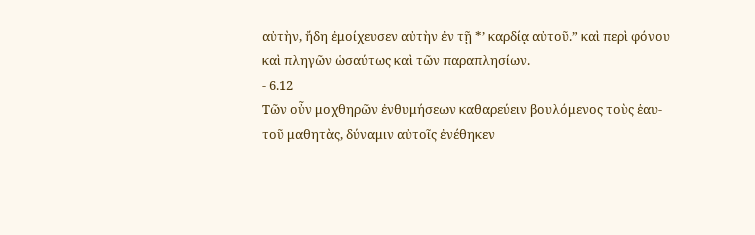αὐτὴν, ἤδη ἐμοίχευσεν αὐτὴν ἐν τῇ *’ καρδίᾳ αὐτοῦ.” καὶ περὶ φόνου καὶ πληγῶν ὡσαύτως καὶ τῶν παραπλησίων.
- 6.12
Τῶν οὖν μοχθηρῶν ἐνθυμήσεων καθαρεύειν βουλόμενος τοὺς ἑαυ- τοῦ μαθητὰς, δύναμιν αὐτοῖς ἐνέθηκεν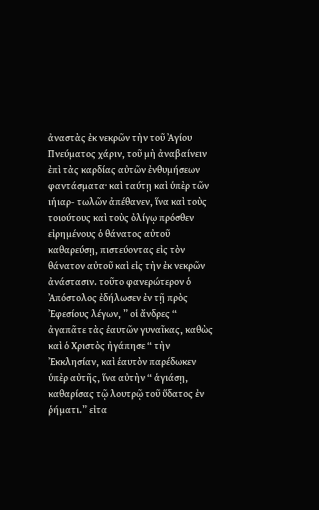ἀναστὰς ἐκ νεκρῶν τὴν τοῦ Ἀγίου Πνεύματος χάριν, τοῦ μὴ ἀναβαίνειν ἐπὶ τὰς καρδίας αὐτῶν ἐνθυμήσεων φαντάσματα· καὶ ταύτῃ καὶ ὑπὲρ τῶν ιἡιαρ- τωλῶν ἀπέθανεν, ἵνα καὶ τοὺς τοιούτους καὶ τοὺς ὀλίγῳ πρόσθεν εἰρημένους ὁ θάνατος αὐτοῦ καθαρεύσῃ, πιστεύοντας εἰς τὸν θάνατον αὐτοῦ καὶ εἰς τὴν ἐκ νεκρῶν ἀνάστασιν. τοῦτο φανερώτερον ὁ Ἀπόστολος ἐδήλωσεν ἐν τῇ πρὸς Ἐφεσίους λέγων, ” οἱ ἄνδρες “ ἀγαπᾶτε τὰς ἑαυτῶν γυναῖκας, καθὼς καὶ ὁ Χριστὸς ἠγάπησε “ τὴν Ἐκκλησίαν, καὶ ἑαυτὸν παρέδωκεν ὑπὲρ αὐτῆς, ἵνα αὐτὴν “ ἁγιάσῃ, καθαρίσας τῷ λουτρῷ τοῦ ὕδατος ἐν ῥήματι.” εἰτα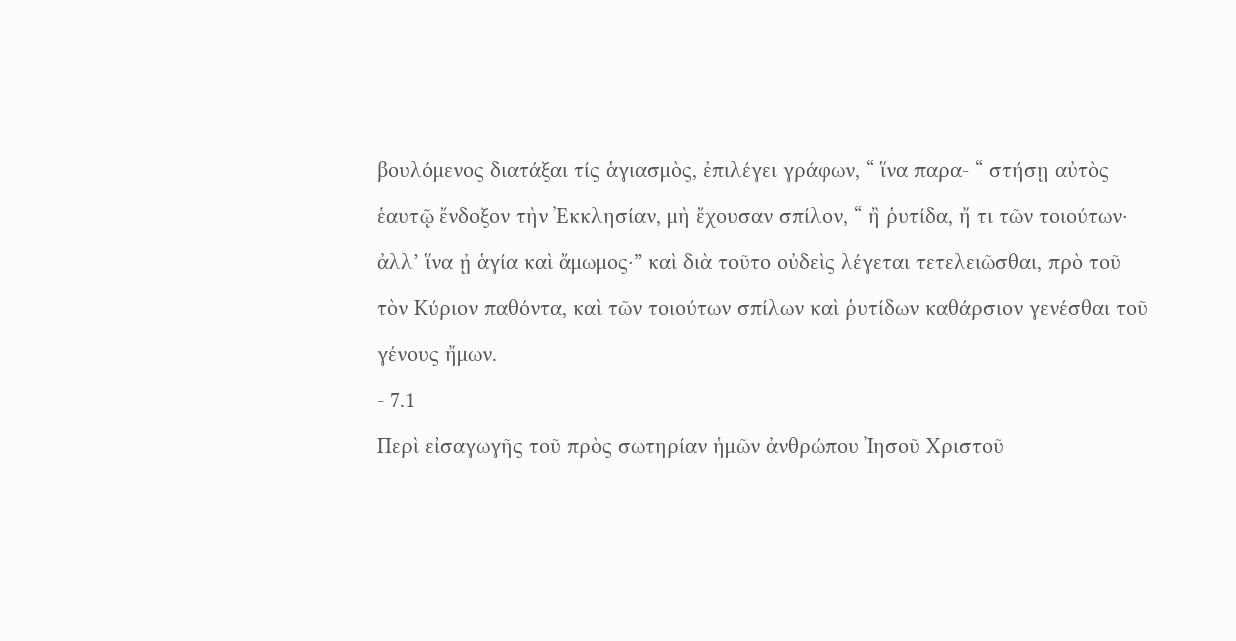βουλόμενος διατάξαι τίς ἁγιασμὸς, ἐπιλέγει γράφων, “ ἵνα παρα- “ στήσῃ αὐτὸς ἑαυτῷ ἔνδοξον τὴν Ἐκκλησίαν, μὴ ἔχουσαν σπίλον, “ ἢ ῥυτίδα, ἤ τι τῶν τοιούτων· ἀλλ’ ἵνα ᾐ ἁγία καὶ ἄμωμος·” καὶ διὰ τοῦτο οὐδεὶς λέγεται τετελειῶσθαι, πρὸ τοῦ τὸν Κύριον παθόντα, καὶ τῶν τοιούτων σπίλων καὶ ῥυτίδων καθάρσιον γενέσθαι τοῦ γένους ἤμων.
- 7.1
Περὶ εἰσαγωγῆς τοῦ πρὸς σωτηρίαν ἡμῶν ἀνθρώπου Ἰησοῦ Χριστοῦ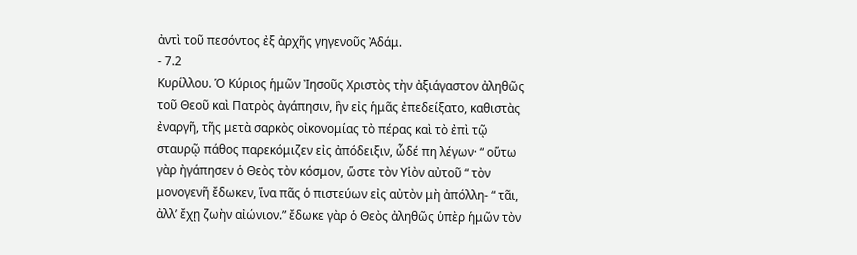ἀντὶ τοῦ πεσόντος ἐξ ἀρχῆς γηγενοῦς Ἀδάμ.
- 7.2
Κυρίλλου. Ὁ Κύριος ἡμῶν Ἰησοῦς Χριστὸς τὴν ἀξιάγαστον ἀληθῶς τοῦ Θεοῦ καὶ Πατρὸς ἀγάπησιν, ἣν εἰς ἡμᾶς ἐπεδείξατο, καθιστὰς ἐναργῆ, τῆς μετὰ σαρκὸς οἰκονομίας τὸ πέρας καὶ τὸ ἐπὶ τῷ σταυρῷ πάθος παρεκόμιζεν εἰς ἀπόδειξιν, ὧδέ πη λέγων· “ οὕτω γὰρ ἠγάπησεν ὁ Θεὸς τὸν κόσμον, ὥστε τὸν Υἱὸν αὐτοῦ “ τὸν μονογενῆ ἔδωκεν, ἵνα πᾶς ὁ πιστεύων εἰς αὐτὸν μὴ ἀπόλλη- “ τᾶι, ἀλλ’ ἔχῃ ζωὴν αἰώνιον.” ἔδωκε γὰρ ὁ Θεὸς ἀληθῶς ὑπὲρ ἡμῶν τὸν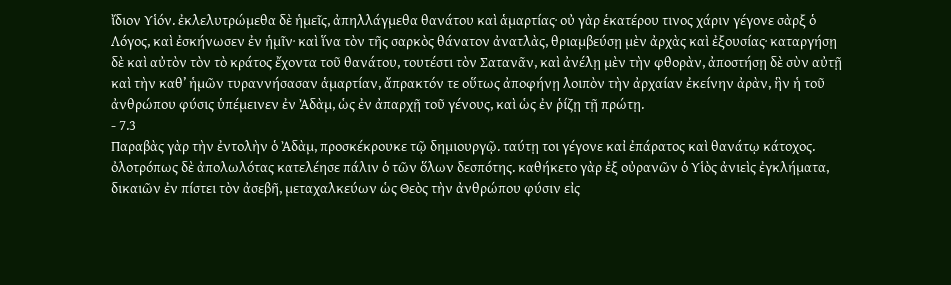ἴδιον Υἱόν. ἐκλελυτρώμεθα δὲ ἡμεῖς, ἀπηλλάγμεθα θανάτου καὶ ἁμαρτίας· οὐ γὰρ ἑκατέρου τινος χάριν γέγονε σὰρξ ὁ Λόγος, καὶ ἐσκήνωσεν ἐν ἡμῖν· καὶ ἵνα τὸν τῆς σαρκὸς θάνατον ἀνατλὰς, θριαμβεύσῃ μὲν ἀρχὰς καὶ ἐξουσίας· καταργήσῃ δὲ καὶ αὐτὸν τὸν τὸ κράτος ἔχοντα τοῦ θανάτου, τουτέστι τὸν Σατανᾶν, καὶ ἀνέλῃ μὲν τὴν φθορὰν, ἀποστήσῃ δὲ σὺν αὐτῇ καὶ τὴν καθ’ ἡμῶν τυραννήσασαν ἁμαρτίαν, ἄπρακτόν τε οὕτως ἀποφήνῃ λοιπὸν τὴν ἀρχαίαν ἐκείνην ἀρὰν, ἣν ἡ τοῦ ἀνθρώπου φύσις ὑπέμεινεν ἐν Ἀδὰμ, ὡς ἐν ἀπαρχῇ τοῦ γένους, καὶ ὡς ἐν ῥίζῃ τῇ πρώτῃ.
- 7.3
Παραβὰς γὰρ τὴν ἐντολὴν ὁ Ἀδὰμ, προσκέκρουκε τῷ δημιουργῷ. ταύτῃ τοι γέγονε καἰ ἐπάρατος καὶ θανάτῳ κάτοχος. ὀλοτρόπως δὲ ἀπολωλότας κατελέησε πάλιν ὁ τῶν ὅλων δεσπότης. καθήκετο γὰρ ἐξ οὐρανῶν ὁ Υἱὸς ἀνιεὶς ἐγκλήματα, δικαιῶν ἐν πίστει τὸν ἀσεβῆ, μεταχαλκεύων ὡς Θεὸς τὴν ἀνθρώπου φύσιν εἰς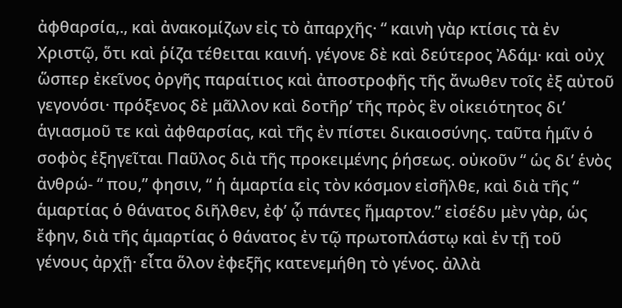ἀφθαρσία,., καὶ ἀνακομίζων εἰς τὸ ἀπαρχῆς· “ καινὴ γὰρ κτίσις τὰ ἐν Χριστῷ, ὅτι καὶ ῥίζα τέθειται καινή. γέγονε δὲ καὶ δεύτερος Ἀδάμ· καὶ οὐχ ὥσπερ ἐκεῖνος ὀργῆς παραίτιος καὶ ἀποστροφῆς τῆς ἄνωθεν τοῖς ἐξ αὐτοῦ γεγονόσι· πρόξενος δὲ μᾶλλον καὶ δοτῆρ’ τῆς πρὸς ἓν οἰκειότητος δι’ ἁγιασμοῦ τε καὶ ἀφθαρσίας, καὶ τῆς ἐν πίστει δικαιοσύνης. ταῦτα ἡμῖν ὁ σοφὸς ἐξηγεῖται Παῦλος διὰ τῆς προκειμένης ῥήσεως. οὐκοῦν “ ὡς δι’ ἑνὸς ἀνθρώ- “ που,” φησιν, “ ἡ ἁμαρτία εἰς τὸν κόσμον εἰσῆλθε, καὶ διὰ τῆς “ ἁμαρτίας ὁ θάνατος διῆλθεν, ἐφ’ ᾧ πάντες ἥμαρτον.” εἰσέδυ μὲν γὰρ, ὡς ἔφην, διὰ τῆς ἁμαρτίας ὁ θάνατος ἐν τῷ πρωτοπλάστῳ καὶ ἐν τῇ τοῦ γένους ἀρχῇ· εἶτα ὅλον ἐφεξῆς κατενεμήθη τὸ γένος. ἀλλὰ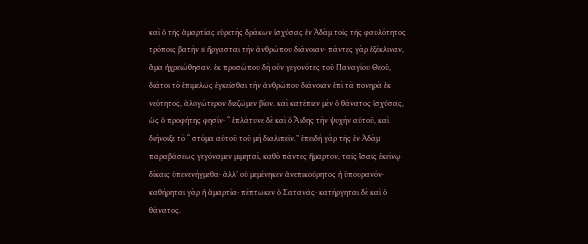καὶ ὁ τῆς ἁμαρτίας εὑρετὴς δράκων ἰσχύσας ἐν Ἀδὰμ τοῖς τῆς φαυλότητος τρόποις βατὴν s ἤργασται τὴν ἀνθρώπου διάνοιαν· πάντες γὰρ ἐξέκλιναν, ἅμα ἠχρειώθησαν. ἐκ προσώπου δὴ οὖν γεγονότες τοῦ Παναγίου Θεοῦ, διάτοι τὸ ἐπιμελῶς ἐγκεῖσθαι τὴν ἀνθρώπου διάνοιαν ἐπὶ τὰ πονηρὰ ἐκ νεότητος, ἀλογώτερον διεζῶμεν βίον. καὶ κατέπιεν μὲν ὁ θάνατος ἰσχύσας, ὡς ὁ προφήτης φησίν· “ ἐπλάτυνε δὲ καὶ ὁ Ἅιδης τὴν ψυχὴν αὐτοῦ, καὶ διήνοιξε τὸ “ στόμα αὐτοῦ τοῦ μὴ διαλιπεῖν.” ἐπειδὴ γὰρ τῆς ἐν Ἀδὰμ παραβάσεως γεγόναμεν μιμηταὶ, καθὸ πάντες ἥμαρτον, ταῖς ἴσαις ἐκείνῳ δίκαις ὑπενενήγμεθα· ἀλλ’ οὐ μεμένηκεν ἀνεπικούρητος ἡ ὑπουρανόν· καθήρηται γὰρ ἡ ἁμαρτία· πέπτωκεν ὁ Σατανᾶς· κατήργηται δὲ καὶ ὁ θάνατος.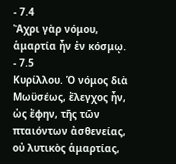- 7.4
Ἄχρι γὰρ νόμου, ἁμαρτία ἦν ἐν κόσμῳ.
- 7.5
Κυρίλλου. Ὁ νόμος διὰ Μωϋσέως, ἔλεγχος ἦν, ὡς ἔφην, τῆς τῶν πταιόντων ἀσθενείας, οὐ λυτικὸς ἁμαρτίας,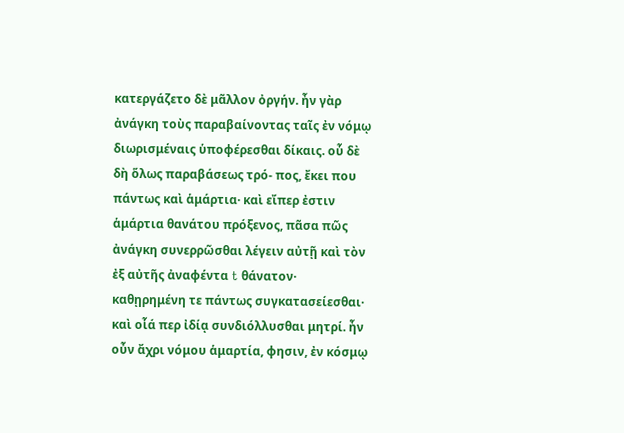κατεργάζετο δὲ μᾶλλον ὀργήν. ἦν γὰρ ἀνάγκη τοὺς παραβαίνοντας ταῖς ἐν νόμῳ διωρισμέναις ὑποφέρεσθαι δίκαις. οὗ δὲ δὴ ὅλως παραβάσεως τρό- πος, ἔκει που πάντως καὶ ἁμάρτια· καὶ εἴπερ ἐστιν ἁμάρτια θανάτου πρόξενος, πᾶσα πῶς ἀνάγκη συνερρῶσθαι λέγειν αὐτῇ καὶ τὸν ἐξ αὐτῆς ἀναφέντα t θάνατον· καθῃρημένη τε πάντως συγκατασείεσθαι· καὶ οἷά περ ἰδίᾳ συνδιόλλυσθαι μητρί. ἦν οὖν ἄχρι νόμου ἁμαρτία, φησιν, ἐν κόσμῳ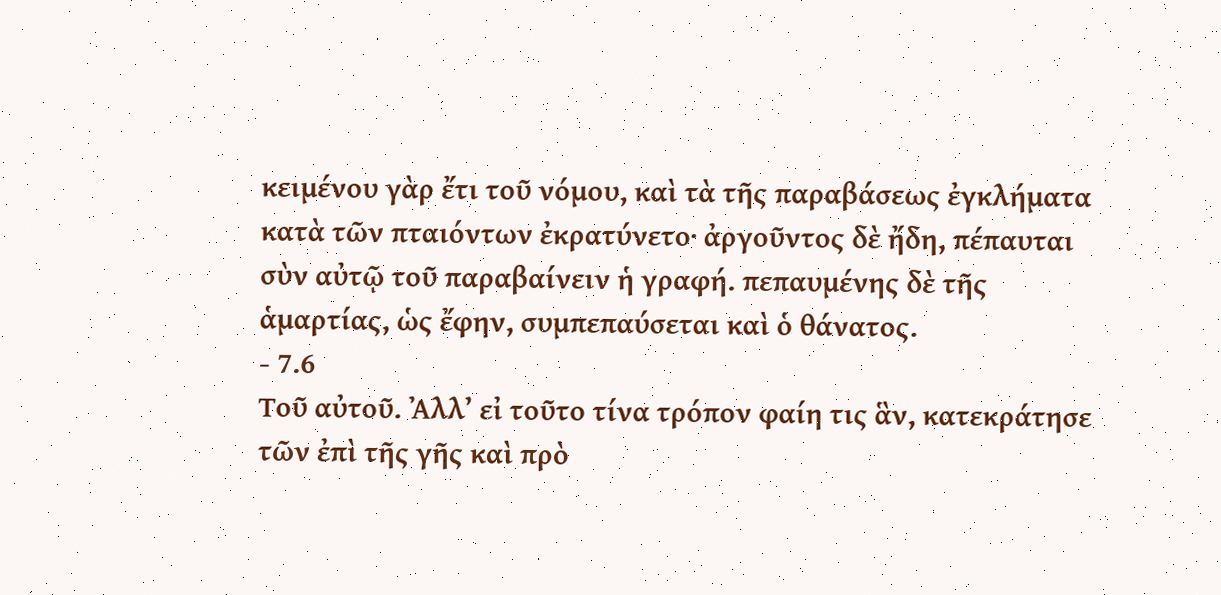κειμένου γὰρ ἔτι τοῦ νόμου, καὶ τὰ τῆς παραβάσεως ἐγκλήματα κατὰ τῶν πταιόντων ἐκρατύνετο· ἀργοῦντος δὲ ἤδη, πέπαυται σὺν αὐτῷ τοῦ παραβαίνειν ἡ γραφή. πεπαυμένης δὲ τῆς ἁμαρτίας, ὡς ἔφην, συμπεπαύσεται καὶ ὁ θάνατος.
- 7.6
Τοῦ αὐτοῦ. Ἀλλ’ εἰ τοῦτο τίνα τρόπον φαίη τις ἃν, κατεκράτησε τῶν ἐπὶ τῆς γῆς καὶ πρὸ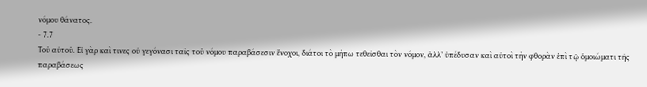νόμου θάνατος.
- 7.7
Τοῦ αὐτοῦ. Εἰ γὰρ καὶ τινες οὐ γεγόνασι ταῖς τοῦ νόμου παραβάσεσιν ἔνοχοι, διάτοι τὸ μήπω τεθεῖσθαι τὸν νόμον, ἀλλ’ ὑπέδυσαν καὶ αὐτοὶ τὴν φθορὰν ἐπὶ τῷ ὁμοιώματι τῆς παραβάσεως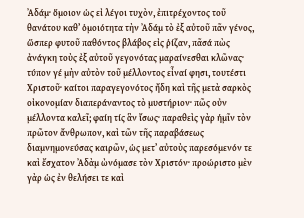Ἀδάμ· ὅμοιον ὡς εἰ λέγοι τυχὸν, ἐπιτρέχοντος τοῦ θανάτου καθ’ ὁμοιότητα τὴν Ἀδάμ τὸ ἐξ αὐτοῦ πᾶν γένος, ὥσπερ φυτοῦ παθόντος βλάβος εἰς ῥίζαν, πᾶσά πὼς ἀνάγκη τοὺς ἐξ αὐτοῦ γεγονότας μαραίνεσθαι κλῶνας· τύπον γέ μὴν αὐτὸν τοῦ μέλλοντος εἶναί φησι, τουτέστι Χριστοῦ· καίτοι παραγεγονότος ἤδη καὶ τῆς μετὰ σαρκὸς οἰκονομίαν διαπεράναντος τὸ μυστήριον· πῶς οὐν μέλλοντα καλεῖ; φαίη τίς ἃν ἴσως· παραθεὶς γὰρ ἡμῖν τὸν πρῶτον ἄνθρωπον, καὶ τῶν τῆς παραβάσεως διαμνημονεύσας καιρῶν, ὡς μετ’ αὐτοὺς παρεσόμενόν τε καὶ ἔσχατον Ἀδὰμ ὠνόμασε τὸν Χριστόν· προώριστο μὲν γὰρ ὡς ἐν θελήσει τε καὶ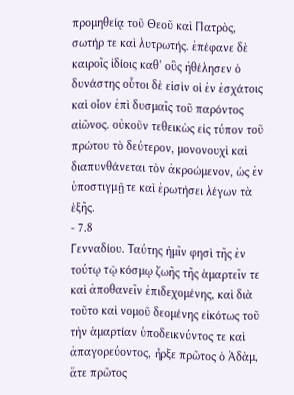προμηθείᾳ τοῦ Θεοῦ καὶ Πατρὸς, σωτήρ τε καὶ λυτρωτής. ἐπέφανε δὲ καιροῖς ἰδίοις καθ’ οὓς ἠθέλησεν ὁ δυνάστης οὗτοι δὲ εἰσὶν οἱ ἐν ἐσχάτοις καὶ οἷον ἐπὶ δυσμαῖς τοῦ παρόντος αἰῶνος. οὐκοῦν τεθεικὼς εἰς τύπον τοῦ πρώτου τὸ δεύτερον, μονονουχὶ καὶ διαπυνθάνεται τὸν ἀκροώμενον, ὡς ἐν ὑποστιγμῇ τε καὶ ἐρωτήσει λέγων τὰ ἑξῆς.
- 7.8
Γενναδίου. Ταύτης ἡμῖν φησὶ τῆς ἐν τούτῳ τῷ κόσμῳ ζωῆς τῆς ἁμαρτεῖν τε καὶ ἀποθανεῖν ἐπιδεχομένης, καὶ διὰ τοῦτο καὶ νομοῦ δεομένης εἰκότως τοῦ τὴν ἁμαρτίαν ὑποδεικνύντος τε καὶ ἀπαγορεύοντος, ἦρξε πρῶτος ὁ Ἀδὰμ, ἅτε πρῶτος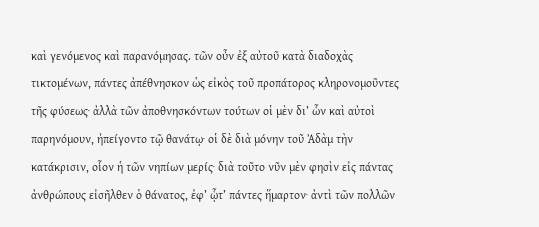καὶ γενόμενος καὶ παρανόμησας. τῶν οὖν ἐξ αὐτοῦ κατὰ διαδοχὰς τικτομένων, πάντες ἀπέθνησκον ὡς εἰκὸς τοῦ προπάτορος κληρονομοῦντες τῆς φύσεως· ἀλλὰ τῶν ἀποθνησκόντων τούτων οἱ μὲν δι’ ὧν καὶ αὐτοὶ παρηνόμουν, ἠπείγοντο τῷ θανάτῳ· οἱ δὲ διὰ μόνην τοῦ Ἀδὰμ τὴν κατάκρισιν, οἷον ἡ τῶν νηπίων μερίς· διὰ τοῦτο νῦν μὲν φησὶν εἰς πάντας ἀνθρώπους εἰσῆλθεν ὁ θάνατος, ἐφ’ ᾧτ’ πάντες ἥμαρτον· ἀντὶ τῶν πολλῶν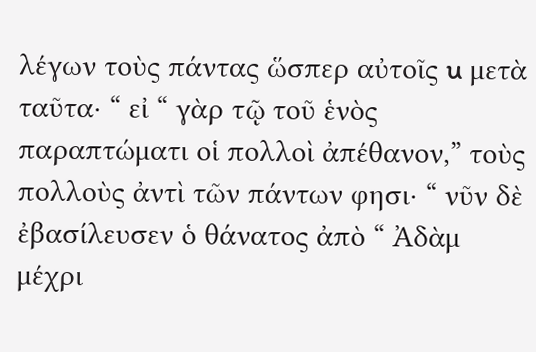λέγων τοὺς πάντας ὥσπερ αὐτοῖς u μετὰ ταῦτα· “ εἰ “ γὰρ τῷ τοῦ ἑνὸς παραπτώματι οἱ πολλοὶ ἀπέθανον,” τοὺς πολλοὺς ἀντὶ τῶν πάντων φησι· “ νῦν δὲ ἐβασίλευσεν ὁ θάνατος ἀπὸ “ Ἀδὰμ μέχρι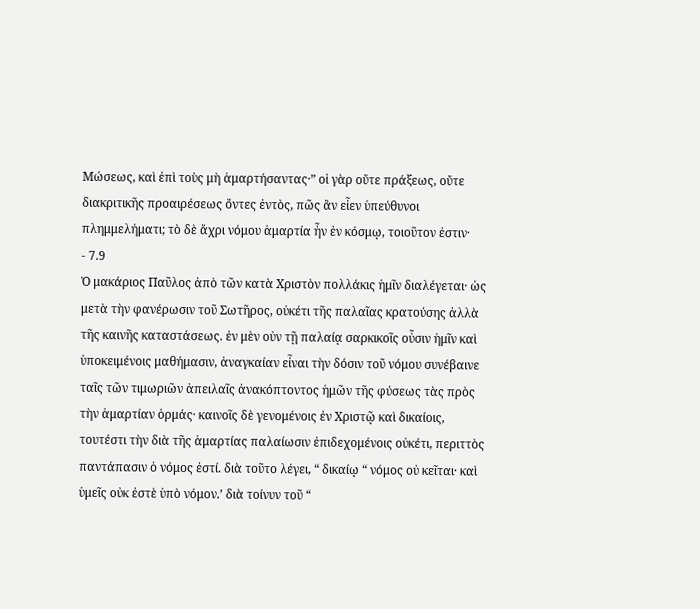Μώσεως, καὶ ἐπὶ τοὺς μὴ ἁμαρτήσαντας·” οἱ γὰρ οὔτε πράξεως, οὔτε διακριτικῆς προαιρέσεως ὄντες ἐντὸς, πῶς ἂν εἶεν ὑπεύθυνοι πλημμελήματι; τὸ δὲ ἄχρι νόμου ἁμαρτία ἦν ἐν κόσμῳ, τοιοῦτον ἐστιν·
- 7.9
Ὁ μακάριος Παῦλος ἀπὸ τῶν κατὰ Χριστὸν πολλάκις ἡμῖν διαλέγεται· ὡς μετὰ τὴν φανέρωσιν τοῦ Σωτῆρος, οὐκέτι τῆς παλαῖας κρατούσης ἀλλὰ τῆς καινῆς καταστάσεως. ἐν μὲν οὐν τῇ παλαίᾳ σαρκικοῖς οὖσιν ἡμῖν καὶ ὑποκειμένοις μαθήμασιν, ἀναγκαίαν εἶναι τὴν δόσιν τοῦ νόμου συνέβαινε ταῖς τῶν τιμωριῶν ἀπειλαῖς ἀνακόπτοντος ἡμῶν τῆς φύσεως τὰς πρὸς τὴν ἁμαρτίαν ὁρμάς· καινοῖς δὲ γενομένοις ἐν Χριστῷ καὶ δικαίοις, τουτέστι τὴν διὰ τῆς ἁμαρτίας παλαίωσιν ἐπιδεχομένοις οὐκέτι, περιττὸς παντάπασιν ὁ νόμος ἐστί. διὰ τοῦτο λέγει, “ δικαίῳ “ νόμος οὐ κεῖται· καὶ ὑμεῖς οὐκ ἐστὲ ὑπὸ νόμον.’ διὰ τοίνυν τοῦ “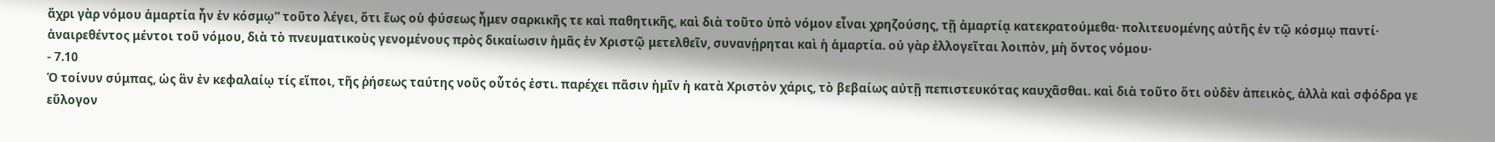ἄχρι γὰρ νόμου ἁμαρτία ἦν ἐν κόσμῳ” τοῦτο λέγει, ὅτι ἕως οὑ φύσεως ἦμεν σαρκικῆς τε καὶ παθητικῆς, καὶ διὰ τοῦτο ὑπὸ νόμον εἶναι χρηζούσης, τῇ ἁμαρτίᾳ κατεκρατούμεθα· πολιτευομένης αὐτῆς ἐν τῷ κόσμῳ παντί· ἀναιρεθέντος μέντοι τοῦ νόμου, διὰ τὸ πνευματικοὺς γενομένους πρὸς δικαίωσιν ἡμᾶς ἐν Χριστῷ μετελθεῖν, συνανῄρηται καὶ ἡ ἁμαρτία. οὐ γὰρ ἐλλογεῖται λοιπὸν, μὴ ὄντος νόμου·
- 7.10
Ὁ τοίνυν σύμπας, ὡς ἃν ἐν κεφαλαίῳ τίς εἴποι, τῆς ῥήσεως ταύτης νοῦς οὗτός ἐστι. παρέχει πᾶσιν ἡμῖν ἡ κατὰ Χριστὸν χάρις, τὸ βεβαίως αὐτῇ πεπιστευκότας καυχᾶσθαι. καὶ διὰ τοῦτο ὅτι οὐδὲν ἀπεικὸς, ἀλλὰ καὶ σφόδρα γε εὔλογον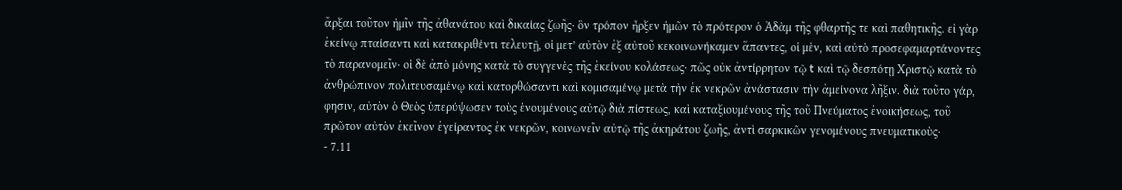ἄρξαι τοῦτον ἡμῖν τῆς ἀθανάτου καὶ δικαίας ζωῆς· ὃν τρόπον ἦρξεν ἡμῶν τὸ πρότερον ὁ Ἀδὰμ τῆς φθαρτῆς τε καὶ παθητικῆς. εἰ γὰρ ἐκείνῳ πταίσαντι καὶ κατακριθέντι τελευτῇ, οἱ μετ’ αὐτὸν ἐξ αὐτοῦ κεκοινωνήκαμεν ἅπαντες, οἱ μὲν, καὶ αὐτὸ προσεφαμαρτάνοντες τὸ παρανομεῖν· οἱ δὲ ἀπὸ μόνης κατὰ τὸ συγγενὲς τῆς ἐκείνου κολάσεως· πῶς οὐκ ἀντίρρητον τῷ t καὶ τῷ δεσπότῃ Χριστῷ κατὰ τὸ ἀνθρώπινον πολιτευσαμένῳ καὶ κατορθώσαντι καὶ κομισαμένῳ μετὰ τὴν ἐκ νεκρῶν ἀνάστασιν τὴν ἀμείνονα λῆξιν. διὰ τοῦτο γάρ, φησιν, αὐτὸν ὁ Θεὸς ὑπερύψωσεν τοὺς ἑνουμένους αὐτῷ διὰ πίστεως, καὶ καταξιουμένους τῆς τοῦ Πνεύματος ἐνοικήσεως, τοῦ πρῶτον αὐτὸν ἐκεῖνον ἐγείραντος ἐκ νεκρῶν, κοινωνεῖν αὐτῷ τῆς ἀκηράτου ζωῆς, ἀντὶ σαρκικῶν γενομένους πνευματικοὺς·
- 7.11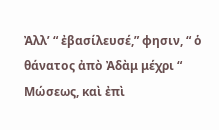Ἀλλ’ “ ἐβασίλευσέ,” φησιν, “ ὁ θάνατος ἀπὸ Ἀδὰμ μέχρι “ Μώσεως, καὶ ἐπὶ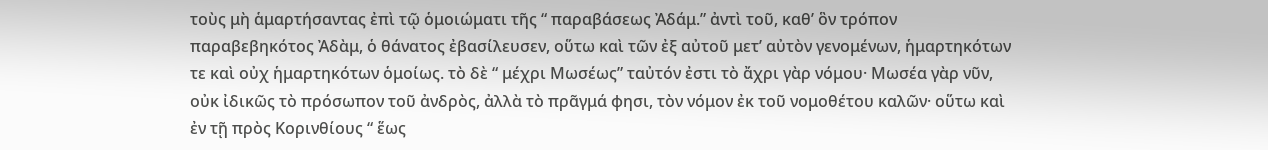τοὺς μὴ ἁμαρτήσαντας ἐπὶ τῷ ὁμοιώματι τῆς “ παραβάσεως Ἀδάμ.” ἀντὶ τοῦ, καθ’ ὃν τρόπον παραβεβηκότος Ἀδὰμ, ὁ θάνατος ἐβασίλευσεν, οὕτω καὶ τῶν ἐξ αὐτοῦ μετ’ αὐτὸν γενομένων, ἡμαρτηκότων τε καὶ οὐχ ἡμαρτηκότων ὁμοίως. τὸ δὲ “ μέχρι Μωσέως” ταὐτόν ἐστι τὸ ἄχρι γὰρ νόμου· Μωσέα γὰρ νῦν, οὐκ ἰδικῶς τὸ πρόσωπον τοῦ ἀνδρὸς, ἀλλὰ τὸ πρᾶγμά φησι, τὸν νόμον ἐκ τοῦ νομοθέτου καλῶν· οὕτω καὶ ἐν τῇ πρὸς Κορινθίους “ ἕως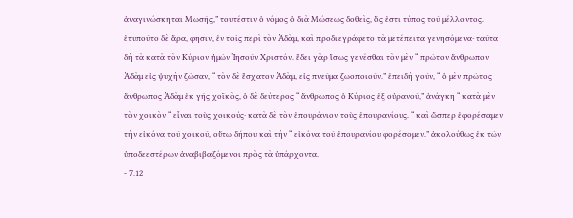ἀναγινώσκηται Μωσῆς,” τουτέστιν ὁ νόμος ὁ διὰ Μώσεως δοθεὶς, ὅς ἐστι τύπος τοῦ μέλλοντος. ἐτυποῦτο δὲ ἄρα, φησιν, ἐν τοῖς περὶ τὸν Ἀδὰμ, καὶ προδιεγράφετο τὰ μετέπειτα γενησόμενα· ταῦτα δὴ τὰ κατὰ τὸν Κύριον ἡμῶν Ἰησοῦν Χριστόν. ἔδει γὰρ ἴσως γενέσθαι τὸν μὲν “ πρῶτον ἄνθρωπον Ἀδὰμ εἰς ψυχὴν ζῶσαν, “ τὸν δὲ ἔσχατον Ἀδὰμ, εἰς πνεῦμα ζωοποιοῦν.” ἐπειδὴ γοῦν, “ ὁ μὲν πρῶτος ἄνθρωπος Ἀδὰμ ἐκ γῆς χοϊκὸς, ὁ δὲ δεύτερος “ ἄνθρωπος ὁ Κύριος ἐξ οὐρανοῦ,” ἀνάγκη “ κατὰ μὲν τὸν χοικὸν “ εἶναι τοὺς χοικούς· κατὰ δὲ τὸν ἐπουράνιον τοὺς ἐπουρανίους. “ καὶ ὥσπερ ἐφορέσαμεν τὴν εἰκόνα τοῦ χοικοῦ, οὕτω δήπου καὶ τὴν “ εἰκόνα τοῦ ἐπουρανίου φορέσομεν.” ἀκολούθως ἐκ τῶν ὑποδεεστέρων ἀναβιβαζόμενοι πρὸς τὰ ὑπάρχοντα.
- 7.12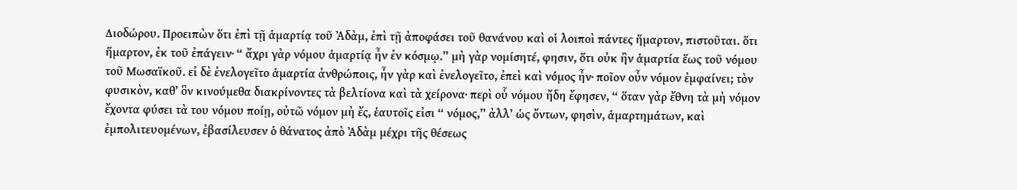Διοδώρου. Προειπὼν ὅτι ἐπὶ τῇ ἁμαρτίᾳ τοῦ Ἀδὰμ, ἐπὶ τῇ ἀποφάσει τοῦ θανάνου καὶ οἱ λοιποὶ πάντες ἥμαρτον, πιστοῦται. ὅτι ἥμαρτον, ἐκ τοῦ ἐπάγειν· “ ἄχρι γὰρ νόμου ἁμαρτίᾳ ἦν ἐν κόσμῳ.” μὴ γὰρ νομίσητέ, φησιν, ὅτι οὐκ ἢν ἁμαρτία ἕως τοῦ νόμου τοῦ Μωσαϊκοῦ. εἰ δὲ ἐνελογεῖτο ἁμαρτία ἀνθρώποις, ἦν γὰρ καὶ ἐνελογεῖτο, ἐπεὶ καὶ νόμος ἦν· ποῖον οὖν νόμον ἐμφαίνει; τὸν φυσικὸν, καθ’ ὃν κινούμεθα διακρίνοντες τὰ βελτίονα καὶ τὰ χείρονα· περὶ οὗ νόμου ἤδη ἔφησεν, “ ὅταν γὰρ ἔθνη τὰ μὴ νόμον ἔχοντα φύσει τὰ του νόμου ποίῃ, οὐτῶ νόμον μὴ ἔς, ἑαυτοῖς εἰσι “ νόμος,” ἀλλ’ ὡς ὄντων, φησὶν, ἁμαρτημάτων, καὶ ἐμπολιτευομένων, ἐβασίλευσεν ὁ θάνατος ἀπὸ Ἀδὰμ μέχρι τῆς θέσεως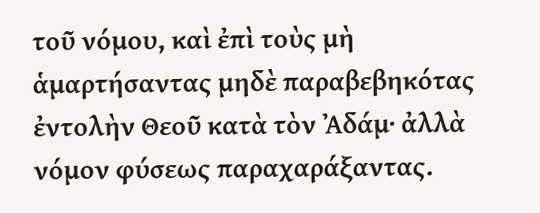τοῦ νόμου, καὶ ἐπὶ τοὺς μὴ ἁμαρτήσαντας μηδὲ παραβεβηκότας ἐντολὴν Θεοῦ κατὰ τὸν Ἀδάμ· ἀλλὰ νόμον φύσεως παραχαράξαντας.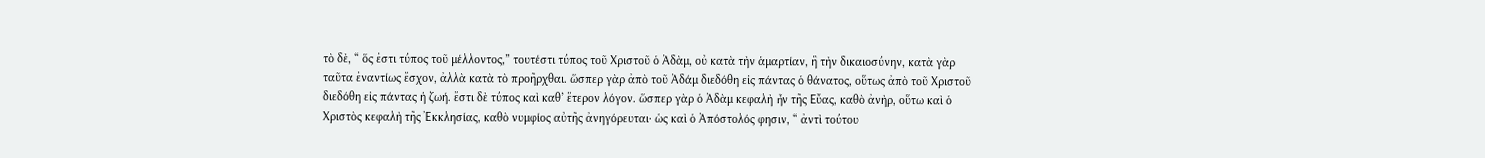τὸ δὲ, “ ὅς ἐστι τύπος τοῦ μέλλοντος,” τουτέστι τύπος τοῦ Χριστοῦ ὁ Ἀδὰμ, οὐ κατὰ τὴν ἁμαρτίαν, ἣ τὴν δικαιοσύνην, κατὰ γὰρ ταῦτα ἐναντίως ἔσχον, ἀλλὰ κατὰ τὸ προῆρχθαι. ὥσπερ γὰρ ἀπὸ τοῦ Ἀδάμ διεδόθη εἰς πάντας ὁ θάνατος, οὕτως ἀπὸ τοῦ Χριστοῦ διεδόθη εἰς πάντας ἡ ζωή. ἔστι δὲ τύπος καὶ καθ’ ἕτερον λόγον. ὥσπερ γὰρ ὁ Ἀδὰμ κεφαλὴ ἦν τῆς Εὔας, καθὸ ἀνὴρ, οὕτω καὶ ὁ Χριστὸς κεφαλὴ τῆς Ἐκκλησίας, καθὸ νυμφίος αὐτῆς ἀνηγόρευται· ὡς καὶ ὁ Ἀπόστολός φησιν, “ ἀντὶ τούτου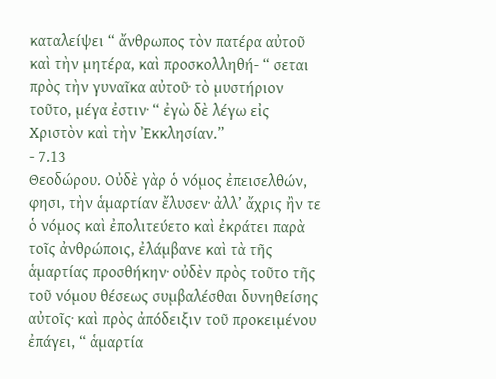καταλείψει “ ἄνθρωπος τὸν πατέρα αὐτοῦ καὶ τὴν μητέρα, καὶ προσκολληθή- “ σεται πρὸς τὴν γυναῖκα αὐτοῦ· τὸ μυστήριον τοῦτο, μέγα ἐστιν· “ ἐγὼ δὲ λέγω εἰς Χριστὸν καὶ τὴν Ἐκκλησίαν.”
- 7.13
Θεοδώρου. Οὐδὲ γὰρ ὁ νόμος ἐπεισελθών, φησι, τὴν ἁμαρτίαν ἔλυσεν· ἀλλ’ ἄχρις ἢν τε ὁ νόμος καὶ ἐπολιτεύετο καὶ ἐκράτει παρὰ τοῖς ἀνθρώποις, ἐλάμβανε καὶ τὰ τῆς ἁμαρτίας προσθήκην· οὐδὲν πρὸς τοῦτο τῆς τοῦ νόμου θέσεως συμβαλέσθαι δυνηθείσης αὐτοῖς· καὶ πρὸς ἀπόδειξιν τοῦ προκειμένου ἐπάγει, “ ἁμαρτία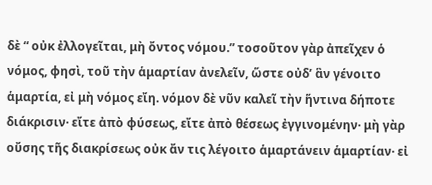δὲ “ οὐκ ἐλλογεῖται, μὴ ὄντος νόμου.” τοσοῦτον γὰρ ἀπεῖχεν ὁ νόμος, φησὶ, τοῦ τὴν ἁμαρτίαν ἀνελεῖν, ὥστε οὐδ’ ἃν γένοιτο ἁμαρτία, εἰ μὴ νόμος εἴη. νόμον δὲ νῦν καλεῖ τὴν ἥντινα δήποτε διάκρισιν· εἴτε ἀπὸ φύσεως, εἴτε ἀπὸ θέσεως ἐγγινομένην· μὴ γὰρ οὔσης τῆς διακρίσεως οὐκ ἄν τις λέγοιτο ἁμαρτάνειν ἁμαρτίαν· εἰ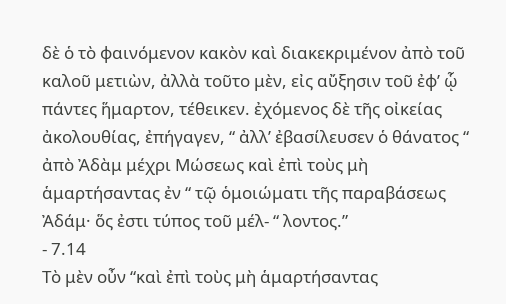δὲ ὁ τὸ φαινόμενον κακὸν καὶ διακεκριμένον ἀπὸ τοῦ καλοῦ μετιὼν, ἀλλὰ τοῦτο μὲν, εἰς αὔξησιν τοῦ ἐφ’ ᾧ πάντες ἥμαρτον, τέθεικεν. ἐχόμενος δὲ τῆς οἰκείας ἀκολουθίας, ἐπήγαγεν, “ ἀλλ’ ἐβασίλευσεν ὁ θάνατος “ ἀπὸ Ἀδὰμ μέχρι Μώσεως καὶ ἐπὶ τοὺς μὴ ἁμαρτήσαντας ἐν “ τῷ ὁμοιώματι τῆς παραβάσεως Ἀδάμ· ὅς ἐστι τύπος τοῦ μέλ- “ λοντος.”
- 7.14
Τὸ μὲν οὖν “καὶ ἐπὶ τοὺς μὴ ἁμαρτήσαντας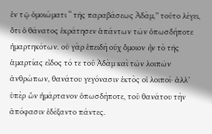ἐν τῷ ὁμοιώματι “ τῆς παραβάσεως Ἀδὰμ,” τοῦτο λέγει, ὅτι ὁ θάνατος ἐκράτησεν ἁπάντων τῶν ὁπωσδήποτε ἡμαρτηκότων. οὐ γὰρ ἐπειδὴ οὐχ ὅμοιον ἦν τὸ τῆς ἁμαρτίας εἶδος τό τε τοῦ Ἀδὰμ καὶ τῶν λοιπῶν ἀνθρώπων, θανάτου γεγόνασιν ἐκτὸς οἱ λοιποί· ἀλλ’ ὑπὲρ ὧν ἡμάρτανον ὁπωσδήποτε, τοῦ θανάτου τὴν ἀπόφασιν ἐδέξαντο πάντες.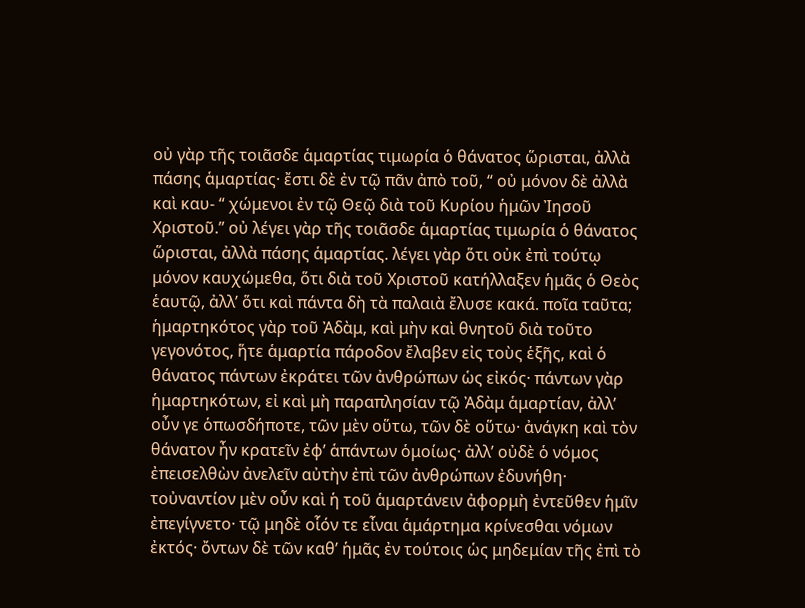οὐ γὰρ τῆς τοιᾶσδε ἁμαρτίας τιμωρία ὁ θάνατος ὥρισται, ἀλλὰ πάσης ἁμαρτίας· ἔστι δὲ ἐν τῷ πᾶν ἀπὸ τοῦ, “ οὐ μόνον δὲ ἀλλὰ καὶ καυ- “ χώμενοι ἐν τῷ Θεῷ διὰ τοῦ Κυρίου ἡμῶν Ἰησοῦ Χριστοῦ.” οὐ λέγει γὰρ τῆς τοιᾶσδε ἁμαρτίας τιμωρία ὁ θάνατος ὥρισται, ἀλλὰ πάσης ἁμαρτίας. λέγει γὰρ ὅτι οὐκ ἐπὶ τούτῳ μόνον καυχώμεθα, ὅτι διὰ τοῦ Χριστοῦ κατήλλαξεν ἡμᾶς ὁ Θεὸς ἑαυτῷ, ἀλλ’ ὅτι καὶ πάντα δὴ τὰ παλαιὰ ἔλυσε κακά. ποῖα ταῦτα; ἡμαρτηκότος γὰρ τοῦ Ἀδὰμ, καὶ μὴν καὶ θνητοῦ διὰ τοῦτο γεγονότος, ἥτε ἁμαρτία πάροδον ἔλαβεν εἰς τοὺς ἑξῆς, καὶ ὁ θάνατος πάντων ἐκράτει τῶν ἀνθρώπων ὡς εἰκός· πάντων γὰρ ἡμαρτηκότων, εἰ καὶ μὴ παραπλησίαν τῷ Ἀδὰμ ἁμαρτίαν, ἀλλ’ οὖν γε ὁπωσδήποτε, τῶν μὲν οὕτω, τῶν δὲ οὕτω· ἀνάγκη καὶ τὸν θάνατον ἦν κρατεῖν ἐφ’ ἁπάντων ὁμοίως· ἀλλ’ οὐδὲ ὁ νόμος ἐπεισελθὼν ἀνελεῖν αὐτὴν ἐπὶ τῶν ἀνθρώπων ἐδυνήθη· τοὐναντίον μὲν οὖν καὶ ἡ τοῦ ἁμαρτάνειν ἀφορμὴ ἐντεῦθεν ἡμῖν ἐπεγίγνετο· τῷ μηδὲ οἷόν τε εἶναι ἁμάρτημα κρίνεσθαι νόμων ἐκτός· ὄντων δὲ τῶν καθ’ ἡμᾶς ἐν τούτοις ὡς μηδεμίαν τῆς ἐπὶ τὸ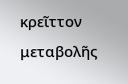κρεῖττον μεταβολῆς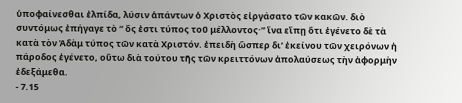ὑποφαίνεσθαι ἐλπίδα, λύσιν ἁπάντων ὁ Χριστὸς εἰργάσατο τῶν κακῶν. διὸ συντόμως ἐπήγαγε τὸ “ ὅς ἐστι τύπος τοῦ μέλλοντος·” ἵνα εἴπῃ ὅτι ἐγένετο δὲ τὰ κατὰ τὸν Ἀδὰμ τύπος τῶν κατὰ Χριστόν. ἐπειδὴ ὥσπερ δι’ ἐκείνου τῶν χειρόνων ἡ πάροδος ἐγένετο, οὕτω διὰ τούτου τῆς τῶν κρειττόνων ἀπολαύσεως τὴν ἀφορμὴν ἐδεξάμεθα.
- 7.15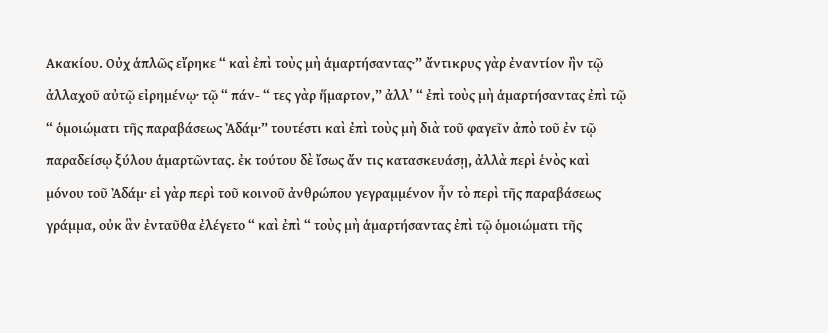Ακακίου. Οὐχ ἁπλῶς εἴρηκε “ καὶ ἐπὶ τοὺς μὴ ἁμαρτήσαντας·” ἄντικρυς γὰρ ἐναντίον ἢν τῷ ἀλλαχοῦ αὐτῷ εἰρημένῳ· τῷ “ πάν- “ τες γὰρ ἥμαρτον,” ἀλλ’ “ ἐπὶ τοὺς μὴ ἁμαρτήσαντας ἐπὶ τῷ “ ὁμοιώματι τῆς παραβάσεως Ἀδάμ·” τουτέστι καὶ ἐπὶ τοὺς μὴ διὰ τοῦ φαγεῖν ἀπὸ τοῦ ἐν τῷ παραδείσῳ ξύλου ἁμαρτῶντας. ἐκ τούτου δὲ ἴσως ἄν τις κατασκευάσῃ, ἀλλὰ περὶ ἑνὸς καὶ μόνου τοῦ Ἀδάμ· εἰ γὰρ περὶ τοῦ κοινοῦ ἀνθρώπου γεγραμμένον ἦν τὸ περὶ τῆς παραβάσεως γράμμα, οὐκ ἃν ἐνταῦθα ἐλέγετο “ καὶ ἐπὶ “ τοὺς μὴ ἁμαρτήσαντας ἐπὶ τῷ ὁμοιώματι τῆς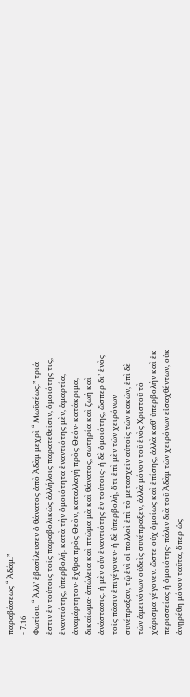παραβάσεως “ Ἀδάμ.”
- 7.16
Φωτίου. “ Ἀλλ’ ἐβασίλευσεν ὁ θάνατος ἀπὸ Ἀδὰμ μεχρὶ “ Μωϋσέως.” τριά ἐστιν ἐν τούτοις τοῖς παραβολικῶς ἀλλήλοις παρατεθεῖσιν, ὁμοιότης τις, ἐναντιότης, ὑπερβολή. κατὰ τὴν ὁμοιότητα ἐναντιότης μὲν, ἁμαρτία, ἀναμάρτητον· ἔχθρα πρὸς Θεὸν, καταλλαγὴ πρὸς Θεόν· κατάκριμα, δικαίωμα· ἀπώλεια καὶ πτῶμα μὰ καὶ θάνατος, σωτηρία καὶ ζωὴ καὶ ἀνάστασις. ἡ μὲν οὖν ἐναντιότης ἐν τούτοις· ἡ δὲ ὁμοιότης, ὥσπερ δι’ ἑνὸς τοῖς πᾶσιν ἐπιγέγονεν· ἡ δὲ ὑπερβολὴ, ὅτι ἐπὶ μὲν τῶν χειρόνων συνέπραξαν, τῷ ἑνὶ οἱ πολλοὶ ἐπὶ τὸ μετασχεῖν αὐτοῖς τῶν κακῶν, ἐπὶ δὲ τῶν ἀμεινόνων οὐδεὶς συνέπραξεν, ἀλλὰ μόνον τοῦ ἑνὸς Χριστοῦ τὸ χάρισμα γέγονεν. ὥστε οὐχ ὁμοίως καὶ ἐπίσης, ἀλλὰ καθ’ ὑπερβολὴν καὶ ἐκ περισσείας ἡ ὁμοιότης· πάλιν διὰ τοῦ Ἀδὰμ τῶν χειρόνων εἰσαχθέντων, οὐκ ἀνῃρέθη μόνον ταῦτα, ὅπερ ὡς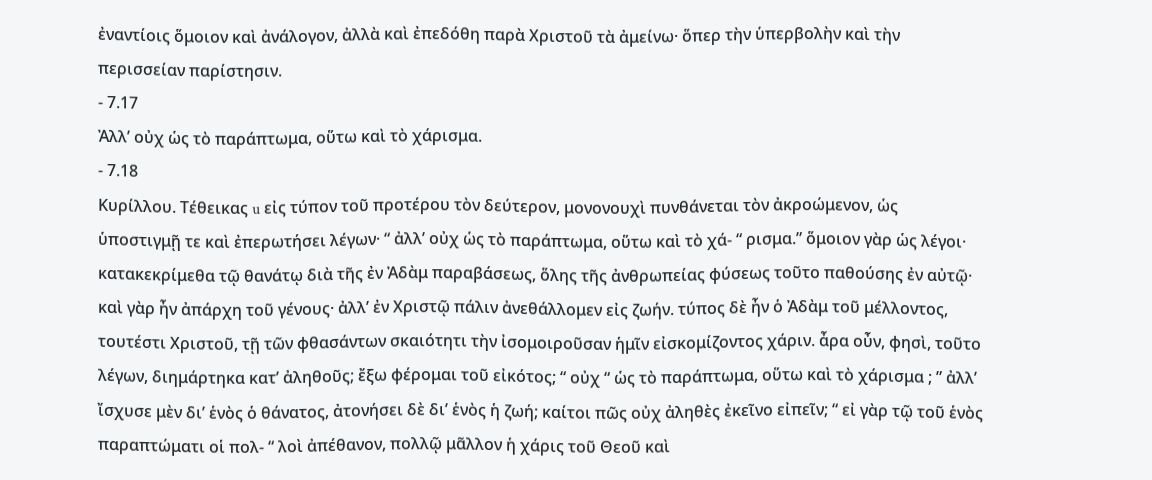ἐναντίοις ὅμοιον καὶ ἀνάλογον, ἀλλὰ καὶ ἐπεδόθη παρὰ Χριστοῦ τὰ ἀμείνω· ὅπερ τὴν ὑπερβολὴν καὶ τὴν περισσείαν παρίστησιν.
- 7.17
Ἀλλ’ οὐχ ὡς τὸ παράπτωμα, οὕτω καὶ τὸ χάρισμα.
- 7.18
Κυρίλλου. Τέθεικας u εἰς τύπον τοῦ προτέρου τὸν δεύτερον, μονονουχὶ πυνθάνεται τὸν ἀκροώμενον, ὡς ὑποστιγμῇ τε καὶ ἐπερωτήσει λέγων· “ ἀλλ’ οὐχ ὡς τὸ παράπτωμα, οὕτω καὶ τὸ χά- “ ρισμα.” ὅμοιον γὰρ ὡς λέγοι· κατακεκρίμεθα τῷ θανάτῳ διὰ τῆς ἐν Ἀδὰμ παραβάσεως, ὅλης τῆς ἀνθρωπείας φύσεως τοῦτο παθούσης ἐν αὐτῷ· καὶ γὰρ ἦν ἀπάρχη τοῦ γένους· ἀλλ’ ἐν Χριστῷ πάλιν ἀνεθάλλομεν εἰς ζωήν. τύπος δὲ ἦν ὁ Ἀδὰμ τοῦ μέλλοντος, τουτέστι Χριστοῦ, τῇ τῶν φθασάντων σκαιότητι τὴν ἰσομοιροῦσαν ἡμῖν εἰσκομίζοντος χάριν. ἆρα οὖν, φησὶ, τοῦτο λέγων, διημάρτηκα κατ’ ἀληθοῦς; ἔξω φέρομαι τοῦ εἰκότος; “ οὐχ “ ὡς τὸ παράπτωμα, οὕτω καὶ τὸ χάρισμα ; ” ἀλλ’ ἴσχυσε μὲν δι’ ἑνὸς ὁ θάνατος, ἀτονήσει δὲ δι’ ἑνὸς ἡ ζωή; καίτοι πῶς οὐχ ἀληθὲς ἐκεῖνο εἰπεῖν; “ εἰ γὰρ τῷ τοῦ ἑνὸς παραπτώματι οἱ πολ- “ λοὶ ἀπέθανον, πολλῷ μᾶλλον ἡ χάρις τοῦ Θεοῦ καὶ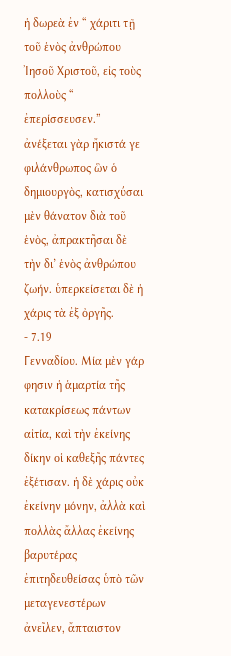ἡ δωρεὰ ἐν “ χάριτι τῇ τοῦ ἑνὸς ἀνθρώπου Ἰησοῦ Χριστοῦ, εἰς τοὺς πολλοὺς “ ἐπερίσσευσεν.” ἀνέξεται γὰρ ἤκιστά γε φιλάνθρωπος ὣν ὁ δημιουργὸς, κατισχύσαι μὲν θάνατον διὰ τοῦ ἑνὸς, ἀπρακτῆσαι δὲ τὴν δι’ ἑνὸς ἀνθρώπου ζωήν. ὑπερκείσεται δὲ ἡ χάρις τὰ ἐξ ὀργῆς.
- 7.19
Γενναδίου. Μία μὲν γάρ φησιν ἡ ἁμαρτία τῆς κατακρίσεως πάντων αἰτία, καὶ τὴν ἐκείνης δίκην οἱ καθεξῆς πάντες ἐξέτισαν. ἡ δὲ χάρις οὐκ ἐκείνην μόνην, ἀλλὰ καὶ πολλὰς ἄλλας ἐκείνης βαρυτέρας ἐπιτηδευθείσας ὑπὸ τῶν μεταγενεστέρων ἀνεῖλεν, ἄπταιστον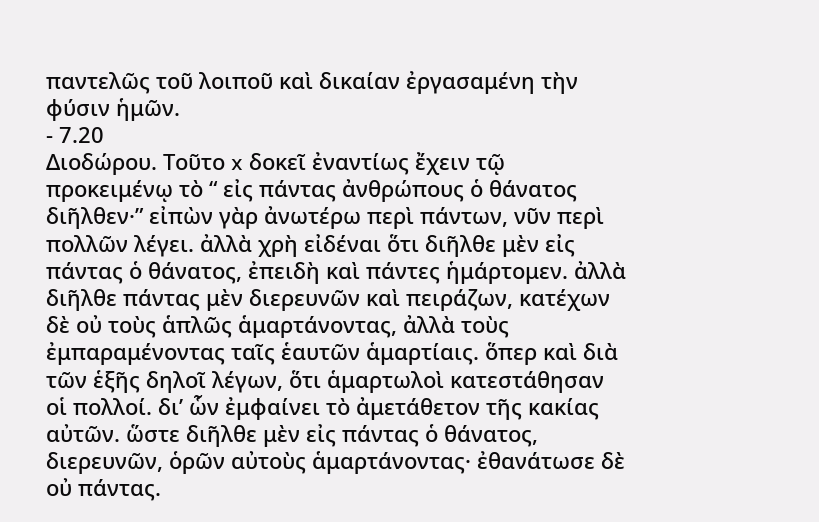παντελῶς τοῦ λοιποῦ καὶ δικαίαν ἐργασαμένη τὴν φύσιν ἡμῶν.
- 7.20
Διοδώρου. Τοῦτο x δοκεῖ ἐναντίως ἔχειν τῷ προκειμένῳ τὸ “ εἰς πάντας ἀνθρώπους ὁ θάνατος διῆλθεν·” εἰπὼν γὰρ ἀνωτέρω περὶ πάντων, νῦν περὶ πολλῶν λέγει. ἀλλὰ χρὴ εἰδέναι ὅτι διῆλθε μὲν εἰς πάντας ὁ θάνατος, ἐπειδὴ καὶ πάντες ἡμάρτομεν. ἀλλὰ διῆλθε πάντας μὲν διερευνῶν καὶ πειράζων, κατέχων δὲ οὐ τοὺς ἁπλῶς ἁμαρτάνοντας, ἀλλὰ τοὺς ἐμπαραμένοντας ταῖς ἑαυτῶν ἁμαρτίαις. ὅπερ καὶ διὰ τῶν ἑξῆς δηλοῖ λέγων, ὅτι ἁμαρτωλοὶ κατεστάθησαν οἱ πολλοί. δι’ ὧν ἐμφαίνει τὸ ἀμετάθετον τῆς κακίας αὐτῶν. ὥστε διῆλθε μὲν εἰς πάντας ὁ θάνατος, διερευνῶν, ὁρῶν αὐτοὺς ἁμαρτάνοντας· ἐθανάτωσε δὲ οὐ πάντας.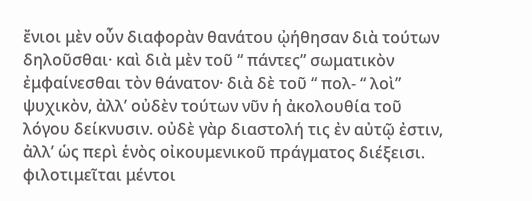ἔνιοι μὲν οὖν διαφορὰν θανάτου ᾠήθησαν διὰ τούτων δηλοῦσθαι· καὶ διὰ μὲν τοῦ “ πάντες” σωματικὸν ἐμφαίνεσθαι τὸν θάνατον· διὰ δὲ τοῦ “ πολ- “ λοὶ” ψυχικὸν, ἀλλ’ οὐδὲν τούτων νῦν ἡ ἀκολουθία τοῦ λόγου δείκνυσιν. οὐδὲ γὰρ διαστολή τις ἐν αὐτῷ ἐστιν, ἀλλ’ ὡς περὶ ἑνὸς οἰκουμενικοῦ πράγματος διέξεισι. φιλοτιμεῖται μέντοι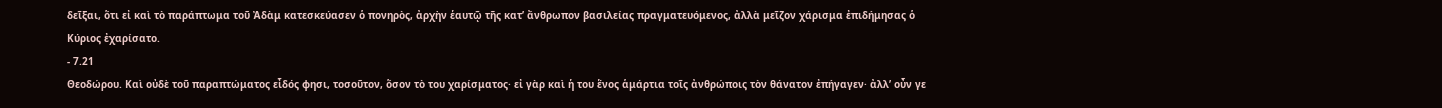δεῖξαι, ὅτι εἰ καὶ τὸ παράπτωμα τοῦ Ἀδὰμ κατεσκεύασεν ὁ πονηρὸς, ἀρχὴν ἑαυτῷ τῆς κατ’ ἄνθρωπον βασιλείας πραγματευόμενος, ἀλλὰ μεῖζον χάρισμα ἐπιδήμησας ὁ Κύριος ἐχαρίσατο.
- 7.21
Θεοδώρου. Καὶ οὐδὲ τοῦ παραπτώματος εἶδός φησι, τοσοῦτον, ὅσον τὸ του χαρίσματος· εἰ γὰρ καὶ ἡ του ἕνος ἁμάρτια τοῖς ἀνθρώποις τὸν θάνατον ἐπήγαγεν· ἀλλ’ οὖν γε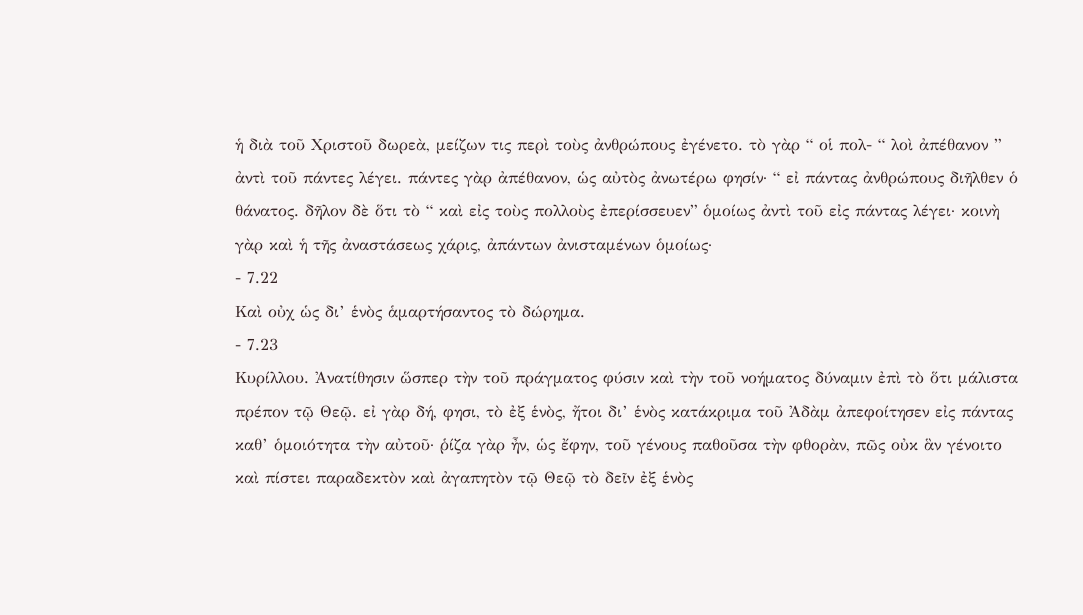ἡ διὰ τοῦ Χριστοῦ δωρεὰ, μείζων τις περὶ τοὺς ἀνθρώπους ἐγένετο. τὸ γὰρ “ οἱ πολ- “ λοὶ ἀπέθανον ” ἀντὶ τοῦ πάντες λέγει. πάντες γὰρ ἀπέθανον, ὡς αὐτὸς ἀνωτέρω φησίν· “ εἰ πάντας ἀνθρώπους διῆλθεν ὁ θάνατος. δῆλον δὲ ὅτι τὸ “ καὶ εἰς τοὺς πολλοὺς ἐπερίσσευεν” ὁμοίως ἀντὶ τοῦ εἰς πάντας λέγει· κοινὴ γὰρ καὶ ἡ τῆς ἀναστάσεως χάρις, ἀπάντων ἀνισταμένων ὁμοίως·
- 7.22
Καὶ οὐχ ὡς δι’ ἑνὸς ἁμαρτήσαντος τὸ δώρημα.
- 7.23
Κυρίλλου. Ἀνατίθησιν ὥσπερ τὴν τοῦ πράγματος φύσιν καὶ τὴν τοῦ νοήματος δύναμιν ἐπὶ τὸ ὅτι μάλιστα πρέπον τῷ Θεῷ. εἰ γὰρ δή, φησι, τὸ ἐξ ἑνὸς, ἤτοι δι’ ἑνὸς κατάκριμα τοῦ Ἀδὰμ ἀπεφοίτησεν εἰς πάντας καθ’ ὁμοιότητα τὴν αὐτοῦ· ῥίζα γὰρ ἦν, ὡς ἔφην, τοῦ γένους παθοῦσα τὴν φθορὰν, πῶς οὐκ ἃν γένοιτο καὶ πίστει παραδεκτὸν καὶ ἀγαπητὸν τῷ Θεῷ τὸ δεῖν ἐξ ἑνὸς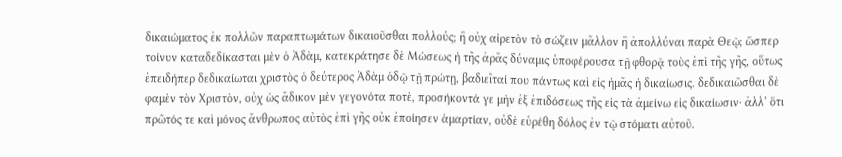δικαιώματος ἐκ πολλῶν παραπτωμάτων δικαιοῦσθαι πολλούς; ἣ οὐχ αἱρετὸν τὸ σώζειν μᾶλλον ἣ ἀπολλύναι παρὰ Θεῷ; ὥσπερ τοίνυν καταδεδίκασται μὲν ὁ Ἀδὰμ, κατεκράτησε δὲ Μώσεως ἡ τῆς ἀρᾶς δύναμις ὑποφέρουσα τῇ φθορᾷ τοὺς ἐπὶ τῆς γῆς, οὕτως ἐπειδήπερ δεδικαίωται χριστὸς ὁ δεύτερος Ἀδὰμ ὁδῷ τῇ πρώτῃ, βαδιεῖταί που πάντως καὶ εἰς ἡμᾶς ἡ δικαίωσις. δεδικαιῶσθαι δὲ φαμὲν τὸν Χριστὸν, οὐχ ὡς ἄδικον μὲν γεγονότα ποτὲ, προσήκοντά γε μὴν ἐξ ἐπιδόσεως τῆς εἰς τὰ ἀμείνω εἰς δικαίωσιν· ἀλλ’ ὅτι πρῶτός τε καὶ μόνος ἄνθρωπος αὐτὸς ἐπὶ γῆς οὐκ ἐποίησεν ἁμαρτίαν, οὐδὲ εὑρέθη δόλος ἐν τῷ στόματι αὐτοῦ.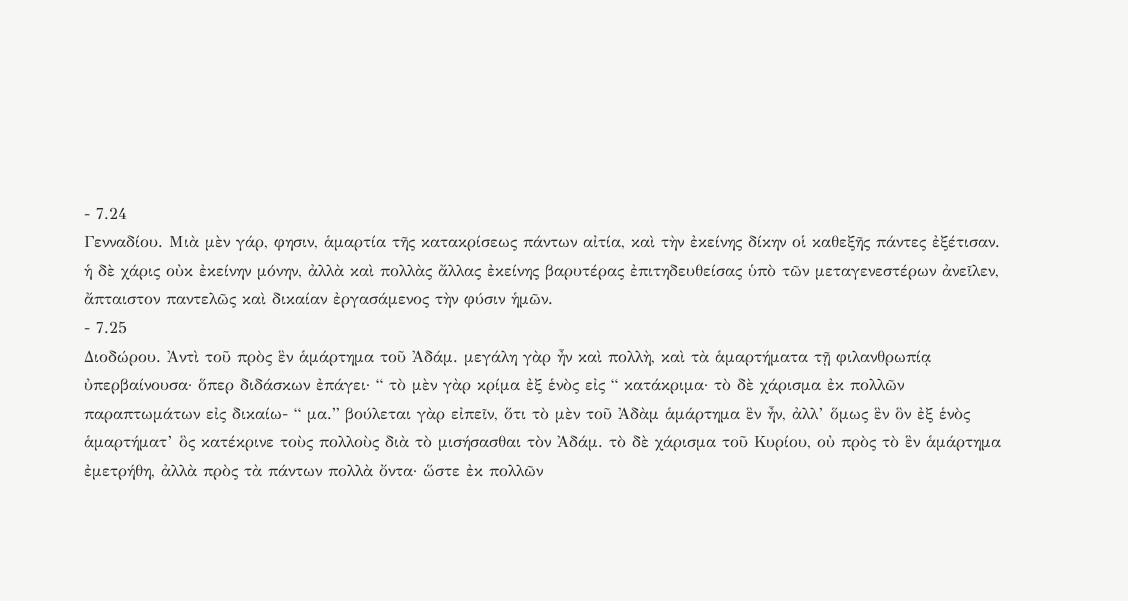- 7.24
Γενναδίου. Μιὰ μὲν γάρ, φησιν, ἁμαρτία τῆς κατακρίσεως πάντων αἰτία, καὶ τὴν ἐκείνης δίκην οἱ καθεξῆς πάντες ἐξέτισαν. ἡ δὲ χάρις οὐκ ἐκείνην μόνην, ἀλλὰ καὶ πολλὰς ἄλλας ἐκείνης βαρυτέρας ἐπιτηδευθείσας ὑπὸ τῶν μεταγενεστέρων ἀνεῖλεν, ἄπταιστον παντελῶς καὶ δικαίαν ἐργασάμενος τὴν φύσιν ἡμῶν.
- 7.25
Διοδώρου. Ἀντὶ τοῦ πρὸς ἓν ἁμάρτημα τοῦ Ἀδάμ. μεγάλη γὰρ ἦν καὶ πολλὴ, καὶ τὰ ἁμαρτήματα τῇ φιλανθρωπίᾳ ὐπερβαίνουσα· ὅπερ διδάσκων ἐπάγει· “ τὸ μὲν γὰρ κρίμα ἐξ ἑνὸς εἰς “ κατάκριμα· τὸ δὲ χάρισμα ἐκ πολλῶν παραπτωμάτων εἰς δικαίω- “ μα.” βούλεται γὰρ εἰπεῖν, ὅτι τὸ μὲν τοῦ Ἀδὰμ ἁμάρτημα ἓν ἦν, ἀλλ’ ὅμως ἓν ὃν ἐξ ἑνὸς ἁμαρτήματ’ ὃς κατέκρινε τοὺς πολλοὺς διὰ τὸ μισήσασθαι τὸν Ἀδάμ. τὸ δὲ χάρισμα τοῦ Κυρίου, οὐ πρὸς τὸ ἓν ἁμάρτημα ἐμετρήθη, ἀλλὰ πρὸς τὰ πάντων πολλὰ ὄντα· ὥστε ἐκ πολλῶν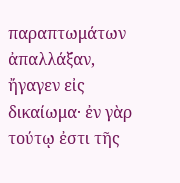παραπτωμάτων ἀπαλλάξαν, ἤγαγεν εἰς δικαίωμα· ἐν γὰρ τούτῳ ἐστι τῆς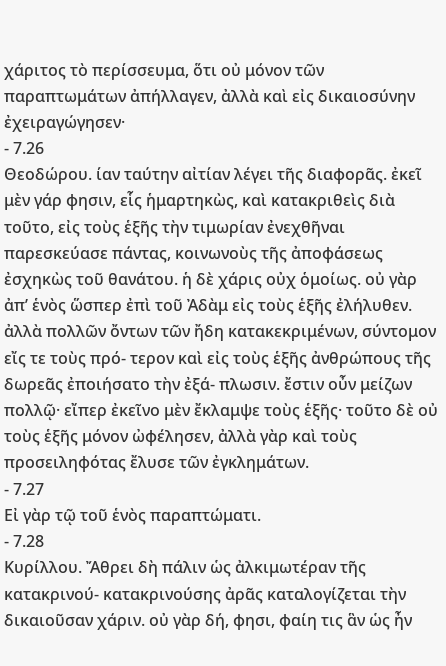χάριτος τὸ περίσσευμα, ὅτι οὐ μόνον τῶν παραπτωμάτων ἀπήλλαγεν, ἀλλὰ καὶ εἰς δικαιοσύνην ἐχειραγώγησεν·
- 7.26
Θεοδώρου. ίαν ταύτην αἰτίαν λέγει τῆς διαφορᾶς. ἐκεῖ μὲν γάρ φησιν, εἷς ἡμαρτηκὼς, καὶ κατακριθεὶς διὰ τοῦτο, εἰς τοὺς ἑξῆς τὴν τιμωρίαν ἐνεχθῆναι παρεσκεύασε πάντας, κοινωνοὺς τῆς ἀποφάσεως ἐσχηκὼς τοῦ θανάτου. ἡ δὲ χάρις οὐχ ὁμοίως. οὐ γὰρ ἀπ’ ἑνὸς ὥσπερ ἐπὶ τοῦ Ἀδὰμ εἰς τοὺς ἑξῆς ἐλήλυθεν. ἀλλὰ πολλῶν ὄντων τῶν ἤδη κατακεκριμένων, σύντομον εἴς τε τοὺς πρό- τερον καὶ εἰς τοὺς ἑξῆς ἀνθρώπους τῆς δωρεᾶς ἐποιήσατο τὴν ἐξά- πλωσιν. ἔστιν οὖν μείζων πολλῷ· εἴπερ ἐκεῖνο μὲν ἔκλαμψε τοὺς ἑξῆς· τοῦτο δὲ οὐ τοὺς ἑξῆς μόνον ὠφέλησεν, ἀλλὰ γὰρ καὶ τοὺς προσειληφότας ἔλυσε τῶν ἐγκλημάτων.
- 7.27
Εἰ γὰρ τῷ τοῦ ἑνὸς παραπτώματι.
- 7.28
Κυρίλλου. Ἄθρει δὴ πάλιν ὡς ἀλκιμωτέραν τῆς κατακρινού- κατακρινούσης ἀρᾶς καταλογίζεται τὴν δικαιοῦσαν χάριν. οὐ γὰρ δή, φησι, φαίη τις ἃν ὡς ἦν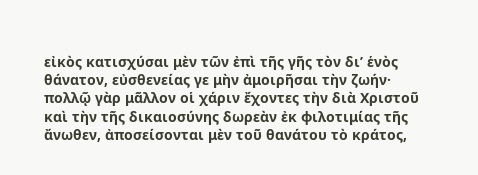εἰκὸς κατισχύσαι μὲν τῶν ἐπὶ τῆς γῆς τὸν δι’ ἑνὸς θάνατον, εὐσθενείας γε μὴν ἀμοιρῆσαι τὴν ζωήν· πολλῷ γὰρ μᾶλλον οἱ χάριν ἔχοντες τὴν διὰ Χριστοῦ καὶ τὴν τῆς δικαιοσύνης δωρεὰν ἐκ φιλοτιμίας τῆς ἄνωθεν, ἀποσείσονται μὲν τοῦ θανάτου τὸ κράτος,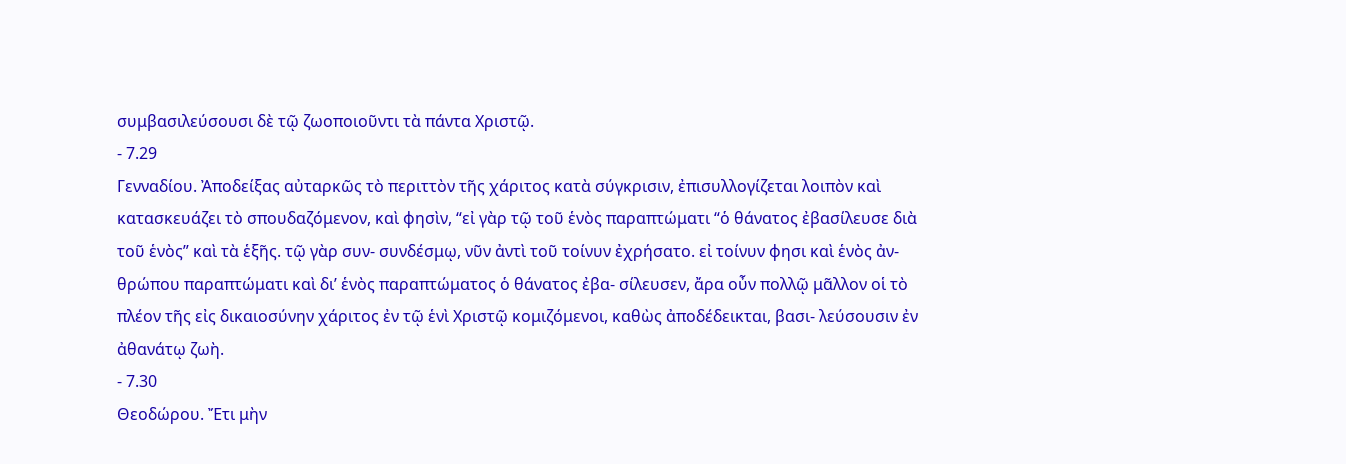συμβασιλεύσουσι δὲ τῷ ζωοποιοῦντι τὰ πάντα Χριστῷ.
- 7.29
Γενναδίου. Ἀποδείξας αὐταρκῶς τὸ περιττὸν τῆς χάριτος κατὰ σύγκρισιν, ἐπισυλλογίζεται λοιπὸν καὶ κατασκευάζει τὸ σπουδαζόμενον, καὶ φησὶν, “εἰ γὰρ τῷ τοῦ ἑνὸς παραπτώματι “ὁ θάνατος ἐβασίλευσε διὰ τοῦ ἑνὸς” καὶ τὰ ἑξῆς. τῷ γὰρ συν- συνδέσμῳ, νῦν ἀντὶ τοῦ τοίνυν ἐχρήσατο. εἰ τοίνυν φησι καὶ ἑνὸς ἀν- θρώπου παραπτώματι καὶ δι’ ἑνὸς παραπτώματος ὁ θάνατος ἐβα- σίλευσεν, ἄρα οὖν πολλῷ μᾶλλον οἱ τὸ πλέον τῆς εἰς δικαιοσύνην χάριτος ἐν τῷ ἑνὶ Χριστῷ κομιζόμενοι, καθὼς ἀποδέδεικται, βασι- λεύσουσιν ἐν ἀθανάτῳ ζωὴ.
- 7.30
Θεοδώρου. Ἔτι μὴν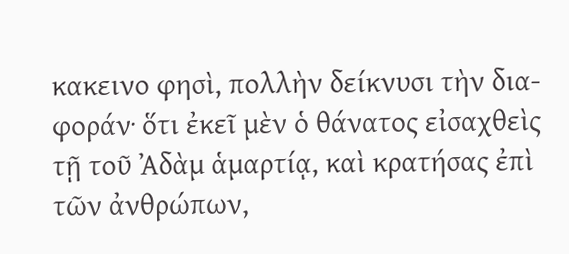κακεινο φησὶ, πολλὴν δείκνυσι τὴν δια- φοράν· ὅτι ἐκεῖ μὲν ὁ θάνατος εἰσαχθεὶς τῇ τοῦ Ἀδὰμ ἁμαρτίᾳ, καὶ κρατήσας ἐπὶ τῶν ἀνθρώπων,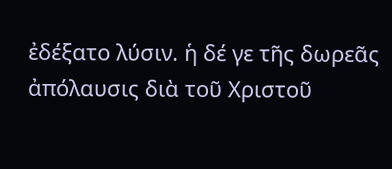ἐδέξατο λύσιν. ἡ δέ γε τῆς δωρεᾶς ἀπόλαυσις διὰ τοῦ Χριστοῦ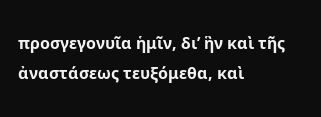προσγεγονυῖα ἡμῖν, δι’ ἣν καὶ τῆς ἀναστάσεως τευξόμεθα, καὶ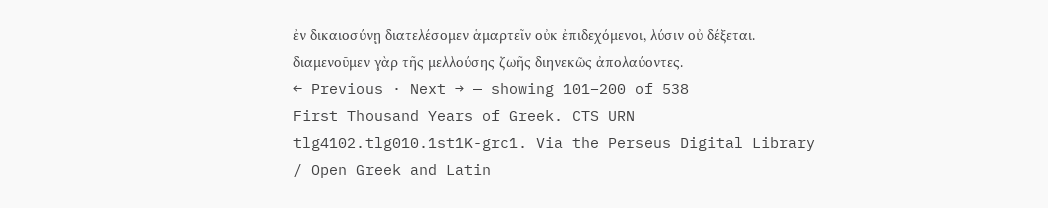ἐν δικαιοσύνῃ διατελέσομεν ἁμαρτεῖν οὐκ ἐπιδεχόμενοι, λύσιν οὐ δέξεται. διαμενοῦμεν γὰρ τῆς μελλούσης ζωῆς διηνεκῶς ἀπολαύοντες.
← Previous · Next → — showing 101–200 of 538
First Thousand Years of Greek. CTS URN tlg4102.tlg010.1st1K-grc1. Via the Perseus Digital Library / Open Greek and Latin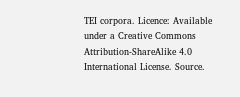TEI corpora. Licence: Available under a Creative Commons Attribution-ShareAlike 4.0 International License. Source.